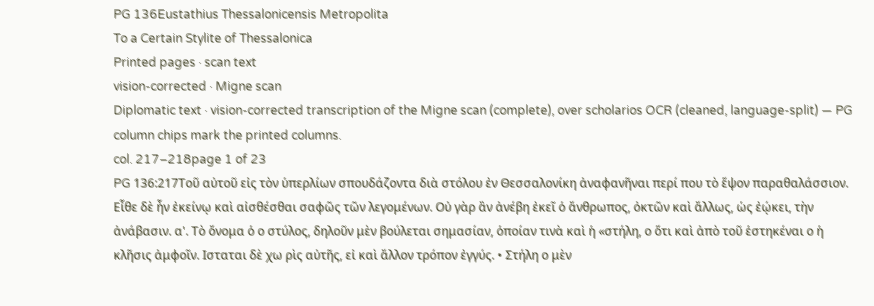PG 136Eustathius Thessalonicensis Metropolita
To a Certain Stylite of Thessalonica
Printed pages · scan text
vision-corrected · Migne scan
Diplomatic text · vision-corrected transcription of the Migne scan (complete), over scholarios OCR (cleaned, language-split) — PG column chips mark the printed columns.
col. 217–218page 1 of 23
PG 136:217Τοῦ αὐτοῦ εἰς τὸν ὑπερλίων σπουδάζοντα διὰ στόλου ἐν Θεσσαλονίκη ἀναφανῆναι περί που τὸ ἕψον παραθαλάσσιον. Εἶθε δὲ ἦν ἐκείνῳ καὶ αἰσθέσθαι σαφῶς τῶν λεγομένων. Οὐ γὰρ ἂν ἀνέβη ἐκεῖ ὁ ἄνθρωπος, ὀκτῶν καὶ ἄλλως, ὡς ἐῴκει, τὴν ἀνάβασιν. α'. Τὸ ὄνομα ὁ ο στύλος, δηλοῦν μὲν βούλεται σημασίαν, ὁποίαν τινὰ καὶ ἡ «στήλη, ο ὅτι καὶ ἀπὸ τοῦ ἑστηκέναι ο ἡ κλῆσις ἀμφοῖν. Ισταται δὲ χω ρὶς αὐτῆς, εἰ καὶ ἄλλον τρόπον ἐγγύς. • Στήλη ο μὲν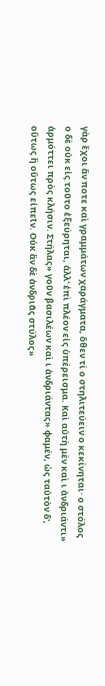γὰρ ἔχοι ἄν ποτε καὶ γραμμάτων χαράγματα, ὅθεν τί ο στηλιτεύειν ο κεκίνηται· ο στόλος ο δὲ οὐκ εἰς τοῦτο ἐξεύρηται, ἀλλ' ἐπὶ πλέον εἰς ὑπέρεισμα. Καὶ αὐτὴ μὲν καὶ ι ἀνδριάντι» ἁρμόττει πρὸς κλήσιν. Στήλας» γοῦν βασιλέων καὶ ι ἀνδριάντας» φαμέν, ὡς ταὐτὸν δ', οὕτως ἢ οὕτως εἰπεῖν. Οὐκ ἂν δὲ ἀνδριᾶς στύλος»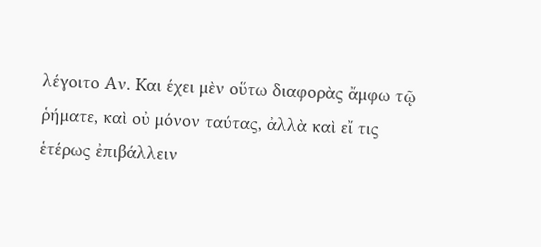λέγοιτο Αν. Και έχει μὲν οὕτω διαφορὰς ἄμφω τῷ ῥήματε, καὶ οὐ μόνον ταύτας, ἀλλὰ καὶ εἴ τις ἑτέρως ἐπιβάλλειν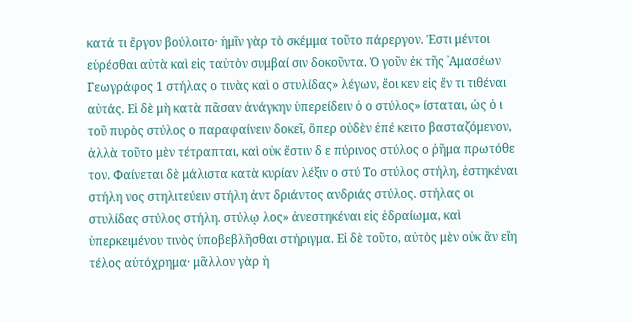κατά τι ἔργον βούλοιτο· ἡμῖν γὰρ τὸ σκέμμα τοῦτο πάρεργον. Έστι μέντοι εὑρέσθαι αὐτὰ καὶ εἰς ταὐτὸν συμβαί σιν δοκοῦντα. Ὁ γοῦν ἐκ τῆς ᾿Αμασέων Γεωγράφος 1 στήλας ο τινὰς καὶ ο στυλίδας» λέγων, ἔοι κεν εἰς ἔν τι τιθέναι αὐτάς. Εἰ δὲ μὴ κατὰ πᾶσαν ἀνάγκην ὑπερείδειν ὁ ο στύλος» ίσταται, ὡς ὁ ι τοῦ πυρὸς στύλος ο παραφαίνειν δοκεῖ, ὅπερ οὐδὲν ἐπέ κειτο βασταζόμενον, ἀλλὰ τοῦτο μὲν τέτραπται, καὶ οὐκ ἔστιν δ ε πύρινος στύλος ο ῥῆμα πρωτόθε τον. Φαίνεται δὲ μάλιστα κατὰ κυρίαν λέξιν ο στύ Το στύλος στήλη, ἑστηκέναι στήλη νος στηλιτεύειν στήλη ἀντ δριάντος ανδριάς στύλος. στήλας οι στυλίδας στύλος στήλη. στύλῳ λος» ἀνεστηκέναι εἰς ἑδραίωμα, καὶ ὑπερκειμένου τινὸς ὑποβεβλῆσθαι στήριγμα. Εἰ δὲ τοῦτο, αὐτὸς μὲν οὐκ ἂν εἴη τέλος αὐτόχρημα· μᾶλλον γὰρ ἡ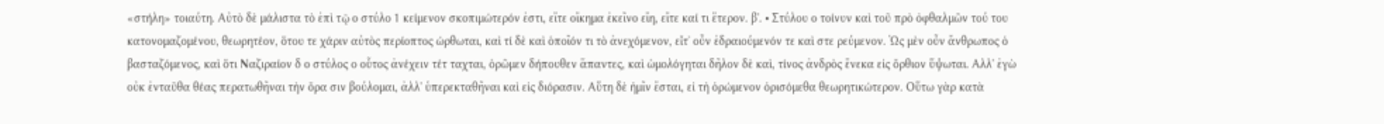«στήλη» τοιαύτη. Αὐτὸ δὲ μάλιστα τὸ ἐπὶ τῷ ο στύλο 1 κείμενον σκοπιμώτερόν ἐστι, εἴτε οἴκημα ἐκεῖνο εἴη, εἴτε καί τι ἕτερον. β'. • Στύλου ο τοίνυν καὶ τοῦ πρὸ ὀφθαλμῶν τού του κατονομαζομένου, θεωρητέον, ὅτου τε χάριν αὐτὸς περίοπτος ώρθωται, καὶ τί δὲ καὶ ὁποῖόν τι τὸ ἀνεχόμενον, εἶτ᾽ οὖν ἐδραιούμενόν τε καὶ στε ρεύμενον. Ὡς μὲν οὖν ἄνθρωπος ὁ βασταζόμενος, καὶ ὅτι Ναζιραίον δ ο στύλος ο οὗτος ἀνέχειν τέτ ταχται, ὁρῶμεν δήπουθεν ἅπαντες, καὶ ὡμολόγηται δῆλον δὲ καὶ, τίνος ἀνδρὸς ἕνεκα εἰς ὄρθιον ὕψωται. Αλλ' ἐγὼ οὐκ ἐνταῦθα θέας περατωθῆναι τὴν ὄρα σιν βούλομαι, ἀλλ' ὑπερεκταθῆναι καὶ εἰς διόρασιν. Αὕτη δὲ ἡμῖν ἔσται, εἰ τὴ ὁρώμενον ὁρισόμεθα θεωρητικώτερον. Οὕτω γὰρ κατὰ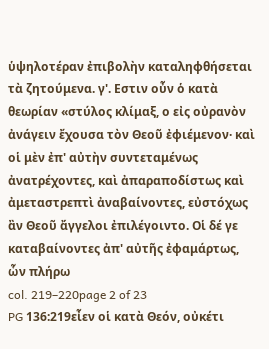ὑψηλοτέραν ἐπιβολὴν καταληφθήσεται τὰ ζητούμενα. γ'. Εστιν οὖν ὁ κατὰ θεωρίαν «στύλος κλίμαξ, ο εἰς οὐρανὸν ἀνάγειν ἔχουσα τὸν Θεοῦ ἐφιέμενον· καὶ οἱ μὲν ἐπ' αὐτὴν συντεταμένως ἀνατρέχοντες, καὶ ἀπαραποδίστως καὶ ἀμεταστρεπτὶ ἀναβαίνοντες, εὐστόχως ἂν Θεοῦ ἄγγελοι ἐπιλέγοιντο. Οἱ δέ γε καταβαίνοντες ἀπ' αὐτῆς ἐφαμάρτως, ὧν πλήρω
col. 219–220page 2 of 23
PG 136:219εἶεν οἱ κατὰ Θεόν, οὐκέτι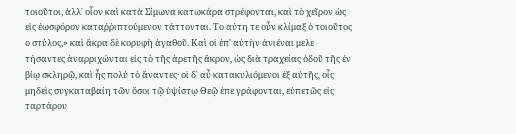τοιοῦτοι, ἀλλ᾽ οἷον καὶ κατὰ Σίμωνα κατωκάρα στρέφονται, καὶ τὸ χεῖρον ὡς εἰς ἑωσφόρον καταῤῥιπτούμενον τάττονται. Το αύτη τε οὖν κλίμαξ ὁ τοιοῦτος ο στύλος,» καὶ ἄκρα δὲ κορυφὴ ἀγαθοῦ. Καὶ οἱ ἐπ' αὐτὴν ἀνιέναι μελε τήσαντες ἀναρριχώνται εἰς τὸ τῆς ἀρετῆς ἄκρον, ὡς διὰ τραχείας ὁδοῦ τῆς ἐν βίῳ σκληρῷ, καὶ ἧς πολύ τὸ ἄναντες· οἱ δ᾽ αὖ κατακυλιόμενοι ἐξ αὐτῆς, οἷς μηδεὶς συγκαταβαίη τῶν ὅσοι τῷ ὑψίστῳ Θεῷ ἐπε γράφονται, εὐπετῶς εἰς ταρτάρου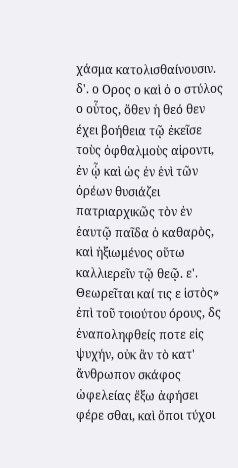χάσμα κατολισθαίνουσιν. δ'. ο Ορος ο καὶ ὁ ο στύλος ο οὗτος, ὅθεν ἡ θεό θεν έχει βοήθεια τῷ ἐκεῖσε τοὺς ὀφθαλμοὺς αἱροντι, ἐν ᾧ καὶ ὡς ἐν ἑνὶ τῶν ὀρέων θυσιάζει πατριαρχικῶς τὸν ἐν ἑαυτῷ παῖδα ὁ καθαρὸς, καὶ ἠξιωμένος οὕτω καλλιερεῖν τῷ θεῷ. ε'. Θεωρεῖται καί τις ε ἱστὸς» ἐπὶ τοῦ τοιούτου όρους, δς ἐναποληφθείς ποτε εἰς ψυχήν, οὐκ ἂν τὸ κατ' ἄνθρωπον σκάφος ὠφελείας ἔξω ἀφήσει φέρε σθαι, καὶ ὅποι τύχοι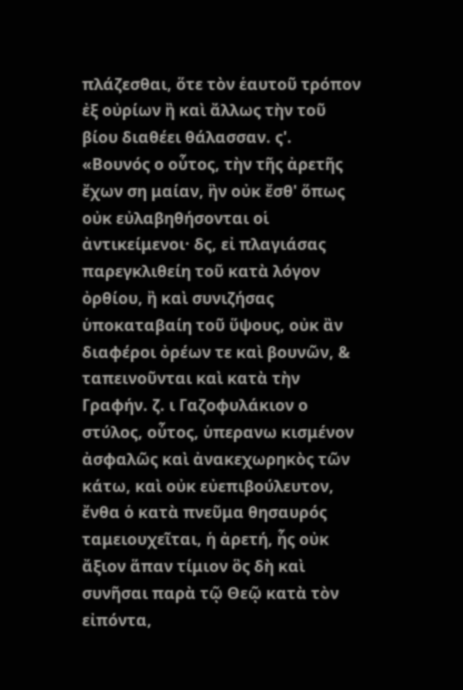πλάζεσθαι, ὅτε τὸν ἑαυτοῦ τρόπον ἐξ οὐρίων ἢ καὶ ἄλλως τὴν τοῦ βίου διαθέει θάλασσαν. ς'. «Βουνός ο οὗτος, τὴν τῆς ἀρετῆς ἔχων ση μαίαν, ἣν οὐκ ἔσθ' ὅπως οὐκ εὐλαβηθήσονται οἱ ἀντικείμενοι· δς, εἰ πλαγιάσας παρεγκλιθείη τοῦ κατὰ λόγον ὀρθίου, ἢ καὶ συνιζήσας ὑποκαταβαίη τοῦ ὕψους, οὐκ ἂν διαφέροι ὀρέων τε καὶ βουνῶν, & ταπεινοῦνται καὶ κατὰ τὴν Γραφήν. ζ. ι Γαζοφυλάκιον ο στύλος, οὗτος, ὑπερανω κισμένον ἀσφαλῶς καὶ ἀνακεχωρηκὸς τῶν κάτω, καὶ οὐκ εὐεπιβούλευτον, ἔνθα ὁ κατὰ πνεῦμα θησαυρός ταμειουχεῖται, ἡ ἀρετή, ἧς οὐκ ἄξιον ἅπαν τίμιον ὃς δὴ καὶ συνῆσαι παρὰ τῷ Θεῷ κατὰ τὸν εἰπόντα,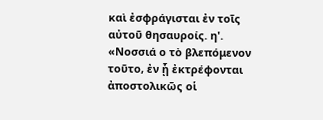καὶ ἐσφράγισται ἐν τοῖς αὐτοῦ θησαυροίς. η'. «Νοσσιά ο τὸ βλεπόμενον τοῦτο, ἐν ᾗ ἐκτρέφονται ἀποστολικῶς οἱ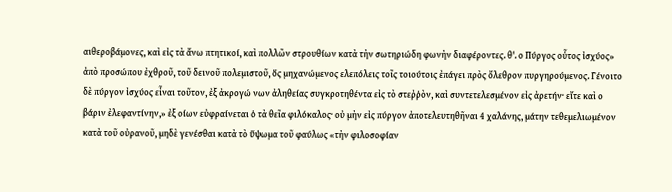αιθεροβάμονες, καὶ εἰς τὰ ἄνω πτητικοί, καὶ πολλῶν στρουθίων κατὰ τὴν σωτηριώδη φωνὴν διαφέροντες. θ'. ο Πύργος οὗτος ἰσχύος» ἀπὸ προσώπου ἐχθροῦ, τοῦ δεινοῦ πολεμιστοῦ, ὅς μηχανώμενος ελεπόλεις τοῖς τοιούτοις ἐπάγει πρὸς ὄλεθρον πυργηρούμενος. Γένοιτο δὲ πύργον ἰσχύος εἶναι τοῦτον, ἐξ ἀκρογώ νων ἀληθείας συγκροτηθέντα εἰς τὸ στεῤῥὸν, καὶ συντετελεσμένον εἰς ἀρετήν· εἴτε καὶ ο βάριν ἐλεφαντίνην,» ἐξ οίων εὐφραίνεται ὁ τὰ θεῖα φιλόκαλος· οὐ μὴν εἰς πύργον ἀποτελευτηθῆναι 4 χαλάνης, μάτην τεθεμελιωμένον κατὰ τοῦ οὐρανοῦ, μηδὲ γενέσθαι κατὰ τὸ ὕψωμα τοῦ φαύλως «τὴν φιλοσοφίαν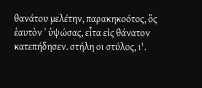θανάτου μελέτην, παρακηκοότος, ὃς ἑαυτὸν ᾿ ὑψώσας, εἶτα εἰς θάνατον κατεπήδησεν. στήλη οι στύλος, ι'.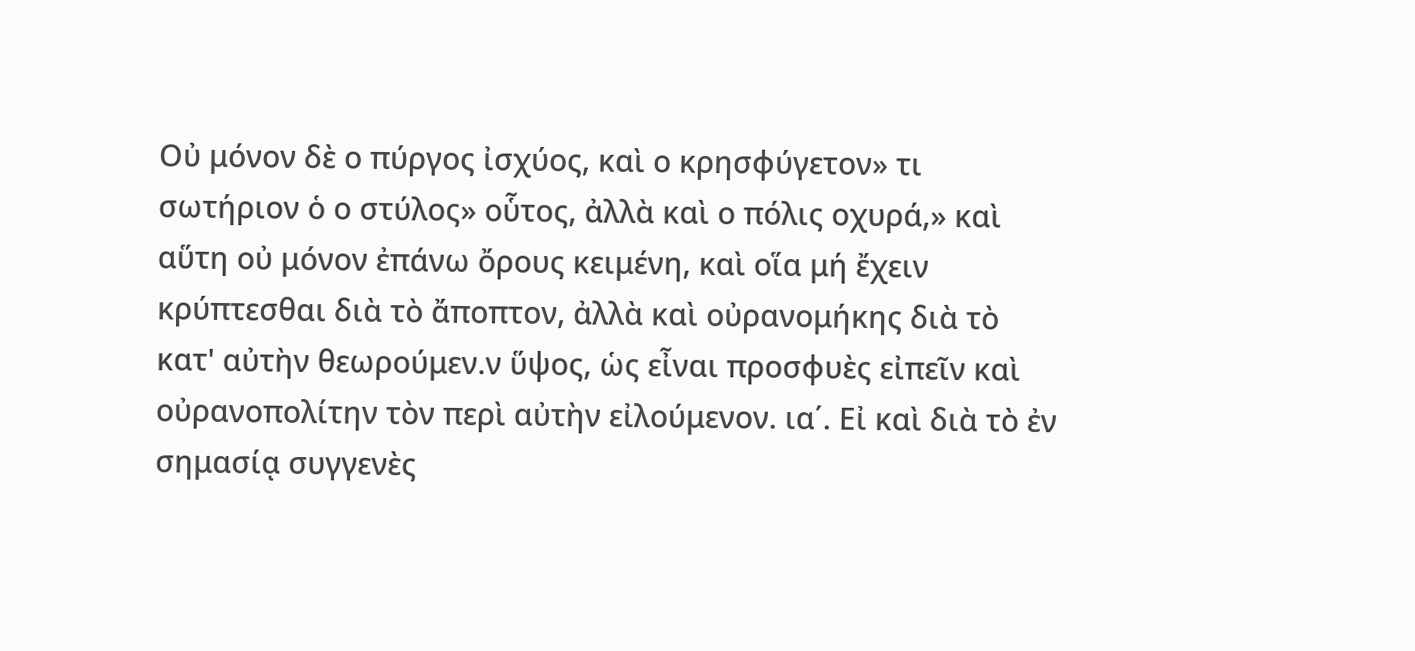Οὐ μόνον δὲ ο πύργος ἰσχύος, καὶ ο κρησφύγετον» τι σωτήριον ὁ ο στύλος» οὗτος, ἀλλὰ καὶ ο πόλις οχυρά,» καὶ αὕτη οὐ μόνον ἐπάνω ὄρους κειμένη, καὶ οἵα μή ἔχειν κρύπτεσθαι διὰ τὸ ἄποπτον, ἀλλὰ καὶ οὐρανομήκης διὰ τὸ κατ' αὐτὴν θεωρούμεν.ν ὕψος, ὡς εἶναι προσφυὲς εἰπεῖν καὶ οὐρανοπολίτην τὸν περὶ αὐτὴν εἰλούμενον. ια΄. Εἰ καὶ διὰ τὸ ἐν σημασίᾳ συγγενὲς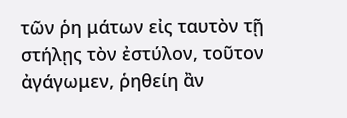τῶν ῥη μάτων εἰς ταυτὸν τῇ στήλῃς τὸν ἐστύλον, τοῦτον ἀγάγωμεν, ῥηθείη ἂν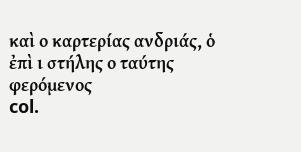καὶ ο καρτερίας ανδριάς, ὁ ἐπὶ ι στήλης ο ταύτης φερόμενος
col.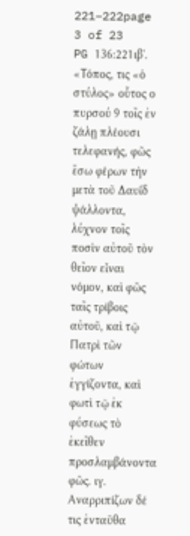221–222page 3 of 23
PG 136:221ιβ'. «Τόπος, τις «ὁ στύλος» οὗτος ο πυρσού 9 τοῖς ἐν ζάλῃ πλέουσι τελεφανής, φῶς ἔσω φέρων τὴν μετὰ τοῦ Δαυΐδ ψάλλοντα, λύχνον τοῖς ποσὶν αὐτοῦ τὸν θεῖον εἶναι νόμον, καὶ φῶς ταῖς τρίβοις αὐτοῦ, καὶ τῷ Πατρὶ τῶν φώτων ἐγγίζοντα, καὶ φωτὶ τῷ ἐκ φύσεως τὸ ἐκεῖθεν προσλαμβάνοντα φῶς. ιγ. Αναρριπίζων δέ τις ἐνταῦθα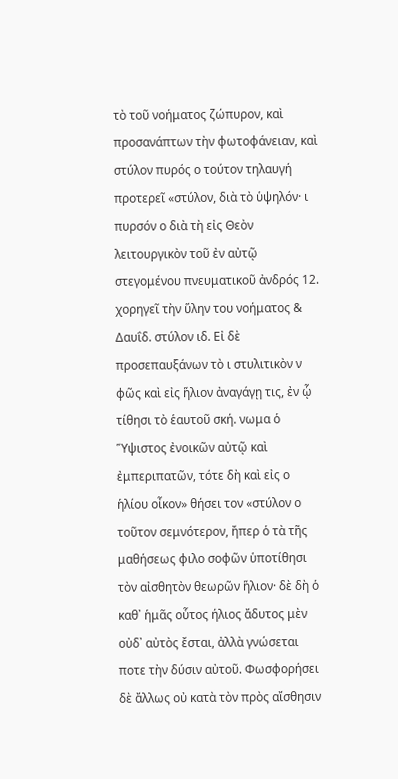τὸ τοῦ νοήματος ζώπυρον, καὶ προσανάπτων τὴν φωτοφάνειαν, καὶ στύλον πυρός ο τούτον τηλαυγή προτερεῖ «στύλον, διὰ τὸ ὑψηλόν· ι πυρσόν ο διὰ τὴ εἰς Θεὸν λειτουργικὸν τοῦ ἐν αὐτῷ στεγομένου πνευματικοῦ ἀνδρός 12. χορηγεῖ τὴν ὕλην του νοήματος & Δαυΐδ. στύλον ιδ. Εἰ δὲ προσεπαυξάνων τὸ ι στυλιτικὸν ν φῶς καὶ εἰς ἥλιον ἀναγάγῃ τις, ἐν ᾧ τίθησι τὸ ἑαυτοῦ σκή. νωμα ὁ Ὕψιστος ἐνοικῶν αὐτῷ καὶ ἐμπεριπατῶν, τότε δὴ καὶ εἰς ο ἡλίου οἶκον» θήσει τον «στύλον ο τοῦτον σεμνότερον, ἤπερ ὁ τὰ τῆς μαθήσεως φιλο σοφῶν ὑποτίθησι τὸν αἰσθητὸν θεωρῶν ἥλιον· δὲ δὴ ὁ καθ᾽ ἡμᾶς οὗτος ήλιος ἄδυτος μὲν οὐδ᾽ αὐτὸς ἔσται, ἀλλὰ γνώσεται ποτε τὴν δύσιν αὐτοῦ. Φωσφορήσει δὲ ἄλλως οὐ κατὰ τὸν πρὸς αἴσθησιν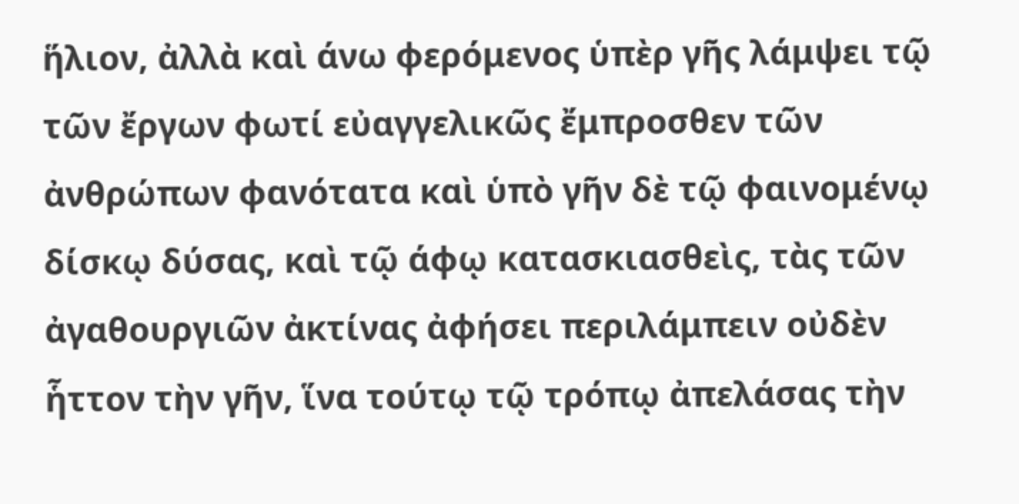ἥλιον, ἀλλὰ καὶ άνω φερόμενος ὑπὲρ γῆς λάμψει τῷ τῶν ἔργων φωτί εὐαγγελικῶς ἔμπροσθεν τῶν ἀνθρώπων φανότατα καὶ ὑπὸ γῆν δὲ τῷ φαινομένῳ δίσκῳ δύσας, καὶ τῷ άφῳ κατασκιασθεὶς, τὰς τῶν ἀγαθουργιῶν ἀκτίνας ἀφήσει περιλάμπειν οὐδὲν ἧττον τὴν γῆν, ἵνα τούτῳ τῷ τρόπῳ ἀπελάσας τὴν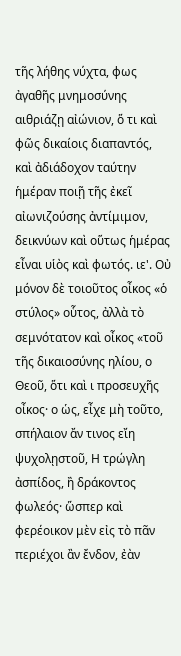τῆς λήθης νύχτα, φως ἀγαθῆς μνημοσύνης αιθριάζῃ αἰώνιον, ὅ τι καὶ φῶς δικαίοις διαπαντός, καὶ ἀδιάδοχον ταύτην ἡμέραν ποιῇ τῆς ἐκεῖ αἰωνιζούσης ἀντίμιμον, δεικνύων καὶ οὕτως ἡμέρας εἶναι υἱὸς καὶ φωτός. ιε'. Οὐ μόνον δὲ τοιοῦτος οἶκος «ὁ στύλος» οὗτος, ἀλλὰ τὸ σεμνότατον καὶ οἶκος «τοῦ τῆς δικαιοσύνης ηλίου, ο Θεοῦ, ὅτι καὶ ι προσευχῆς οἶκος· ο ὡς, εἶχε μὴ τοῦτο, σπήλαιον ἄν τινος εἴη ψυχολῃστοῦ, Η τρώγλη ἀσπίδος, ἢ δράκοντος φωλεός· ὥσπερ καὶ φερέοικον μὲν εἰς τὸ πᾶν περιέχοι ἂν ἔνδον, ἐὰν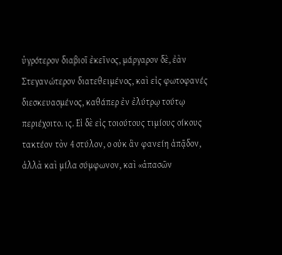ὑγρότερον διαβιοῖ ἐκεῖνος, μάργαρον δὲ, ἐὰν Στεγανώτερον διατεθειμένος, καὶ εἰς φωτοφανές διεσκευασμένος, καθάπερ ἐν ἐλύτρῳ τούτῳ περιέχοιτο. ις. Εἰ δὲ εἰς τοιούτους τιμίους οίκους τακτέον τὸν 4 στύλον, ο οὐκ ἂν φανείη ἀπᾷδον, ἀλλὰ καὶ μίλα σύμφωνον, καὶ «ἁπασῶν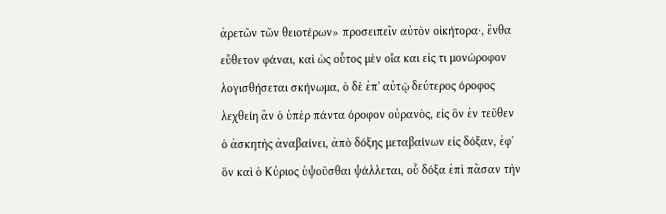ἀρετῶν τῶν θειοτέρων» προσειπεῖν αὐτὸν οἰκήτορα·, ἔνθα εὔθετον φάναι, καὶ ὡς οὗτος μὲν οἷα και εἰς τι μονώροφον λογισθήσεται σκήνωμα, ὁ δὲ ἐπ' αὐτῷ δεύτερος όροφος λεχθείη ἂν ὁ ὑπὲρ πάντα όροφον οὐρανὸς, εἰς ὃν ἐν τεῦθεν ὁ ἀσκητὴς ἀναβαίνει, ἀπὸ δόξης μεταβαίνων εἰς δόξαν, ἐφ' ὅν καὶ ὁ Κύριος ὑψοῦσθαι ψάλλεται, οὗ δόξα ἐπὶ πᾶσαν τὴν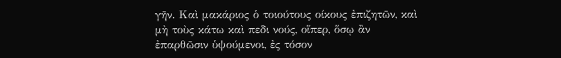γῆν. Καὶ μακάριος ὁ τοιούτους οίκους ἐπιζητῶν, καὶ μὴ τοὺς κάτω καὶ πεδι νούς, οἵπερ, ὅσῳ ἂν ἐπαρθῶσιν ὑψούμενοι, ἐς τόσον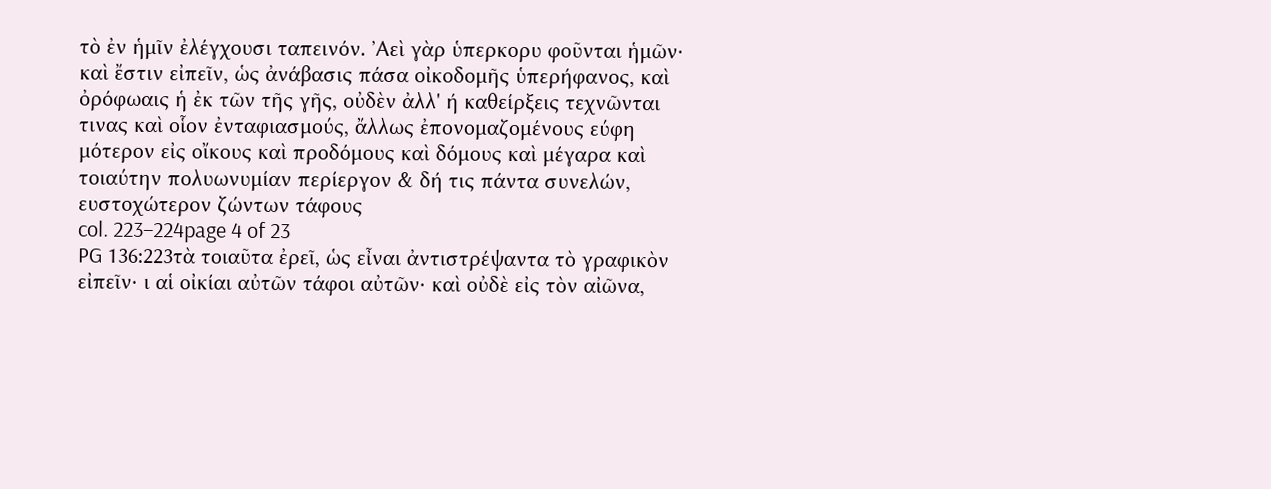τὸ ἐν ἡμῖν ἐλέγχουσι ταπεινόν. ᾿Αεὶ γὰρ ὑπερκορυ φοῦνται ἡμῶν· καὶ ἔστιν εἰπεῖν, ὡς ἀνάβασις πάσα οἰκοδομῆς ὑπερήφανος, καὶ ὀρόφωαις ἡ ἐκ τῶν τῆς γῆς, οὐδὲν ἀλλ' ή καθείρξεις τεχνῶνται τινας καὶ οἷον ἐνταφιασμούς, ἄλλως ἐπονομαζομένους εύφη μότερον εἰς οἴκους καὶ προδόμους καὶ δόμους καὶ μέγαρα καὶ τοιαύτην πολυωνυμίαν περίεργον & δή τις πάντα συνελών, ευστοχώτερον ζώντων τάφους
col. 223–224page 4 of 23
PG 136:223τὰ τοιαῦτα ἐρεῖ, ὡς εἶναι ἀντιστρέψαντα τὸ γραφικὸν εἰπεῖν· ι αἱ οἰκίαι αὐτῶν τάφοι αὐτῶν· καὶ οὐδὲ εἰς τὸν αἰῶνα,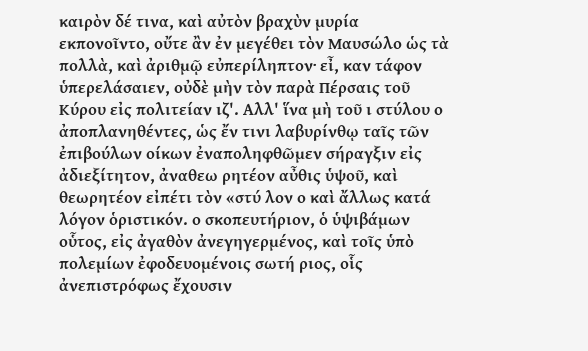καιρὸν δέ τινα, καὶ αὐτὸν βραχὺν μυρία εκπονοῖντο, οὔτε ἂν ἐν μεγέθει τὸν Μαυσώλο ὡς τὰ πολλὰ, καὶ ἀριθμῷ εὐπερίληπτον· εἶ, καν τάφον ὑπερελάσαιεν, οὐδὲ μὴν τὸν παρὰ Πέρσαις τοῦ Κύρου εἰς πολιτείαν ιζ'. Αλλ' ἵνα μὴ τοῦ ι στύλου ο ἀποπλανηθέντες, ὡς ἔν τινι λαβυρίνθῳ ταῖς τῶν ἐπιβούλων οίκων ἐναποληφθῶμεν σήραγξιν εἰς ἀδιεξίτητον, ἀναθεω ρητέον αὖθις ὑψοῦ, καὶ θεωρητέον εἰπέτι τὸν «στύ λον ο καὶ ἄλλως κατά λόγον ὁριστικόν. ο σκοπευτήριον, ὁ ὑψιβάμων οὗτος, εἰς ἀγαθὸν ἀνεγηγερμένος, καὶ τοῖς ὑπὸ πολεμίων ἐφοδευομένοις σωτή ριος, οἷς ἀνεπιστρόφως ἔχουσιν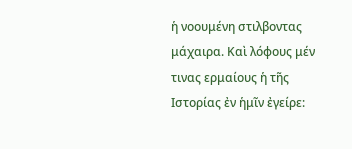ἡ νοουμένη στιλβοντας μάχαιρα. Καὶ λόφους μέν τινας ερμαίους ἡ τῆς Ιστορίας ἐν ἡμῖν ἐγείρε: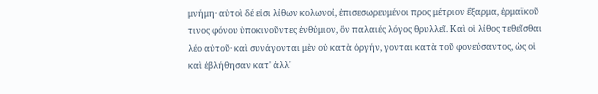μνήμη· αὐτοὶ δέ εἰσι λίθων κολωνοί, ἐπισεσωρευμένοι προς μέτριον ἔξαρμα, ἑρμαϊκοῦ τινος φόνου ὑποκινοῦντες ἐνθύμιον, ὃν παλαιές λόγος θρυλλεῖ. Καὶ οἱ λίθος τεθεῖσθαι λέο αὐτοῦ· καὶ συνάγονται μὲν οὐ κατὰ ὀργήν, γονται κατὰ τοῦ φονεύσαντος, ὡς οἱ καὶ ἐβλήθησαν κατ' ἀλλ᾽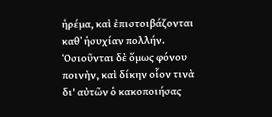ἡρέμα, καὶ ἐπιστοιβάζονται καθ᾿ ἡσυχίαν πολλήν. Ὁσιοῦνται δὲ ὅμως φόνου ποινὴν, καὶ δίκην οἷον τινὰ δι' αὐτῶν ὁ κακοποιήσας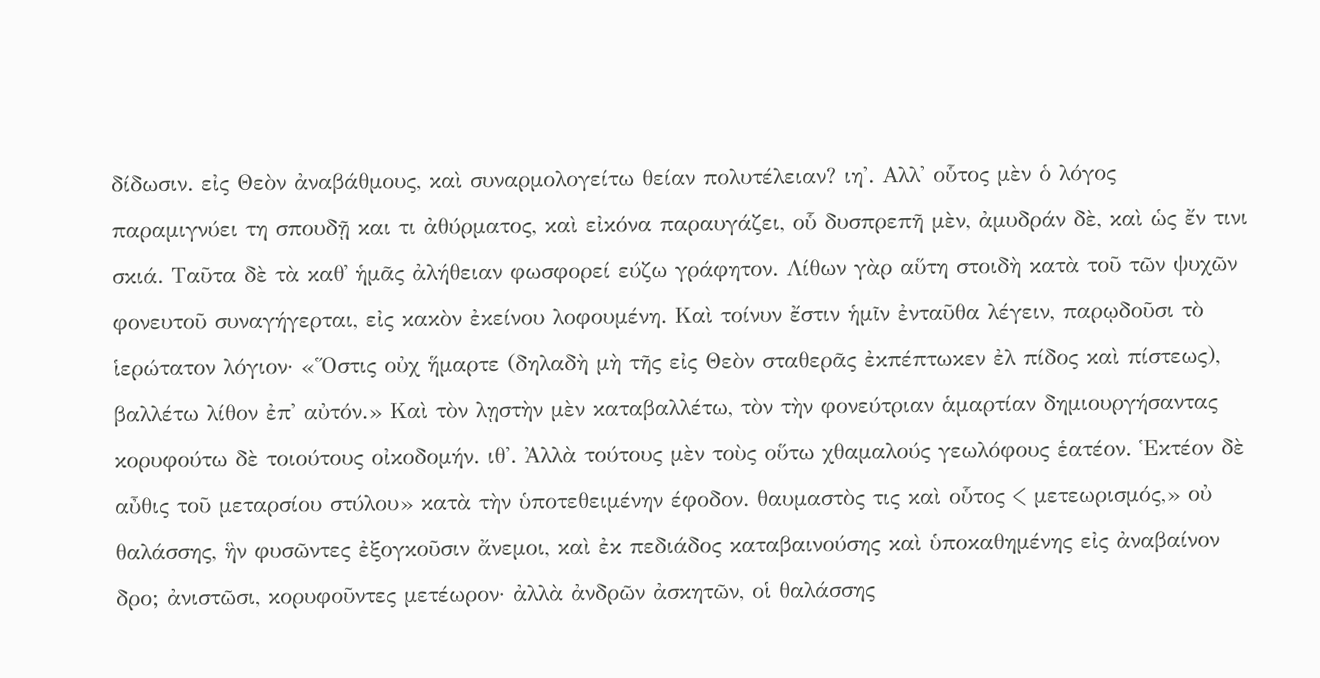δίδωσιν. εἰς Θεὸν ἀναβάθμους, καὶ συναρμολογείτω θείαν πολυτέλειαν? ιη'. Αλλ' οὗτος μὲν ὁ λόγος παραμιγνύει τη σπουδῇ και τι ἀθύρματος, καὶ εἰκόνα παραυγάζει, οὗ δυσπρεπῆ μὲν, ἀμυδράν δὲ, καὶ ὡς ἔν τινι σκιά. Ταῦτα δὲ τὰ καθ᾿ ἡμᾶς ἀλήθειαν φωσφορεί εύζω γράφητον. Λίθων γὰρ αὕτη στοιδὴ κατὰ τοῦ τῶν ψυχῶν φονευτοῦ συναγήγερται, εἰς κακὸν ἐκείνου λοφουμένη. Καὶ τοίνυν ἔστιν ἡμῖν ἐνταῦθα λέγειν, παρῳδοῦσι τὸ ἱερώτατον λόγιον· «Ὅστις οὐχ ἥμαρτε (δηλαδὴ μὴ τῆς εἰς Θεὸν σταθερᾶς ἐκπέπτωκεν ἐλ πίδος καὶ πίστεως), βαλλέτω λίθον ἐπ' αὐτόν.» Καὶ τὸν λῃστὴν μὲν καταβαλλέτω, τὸν τὴν φονεύτριαν ἁμαρτίαν δημιουργήσαντας κορυφούτω δὲ τοιούτους οἰκοδομήν. ιθ'. Ἀλλὰ τούτους μὲν τοὺς οὕτω χθαμαλούς γεωλόφους ἑατέον. Ἑκτέον δὲ αὖθις τοῦ μεταρσίου στύλου» κατὰ τὴν ὑποτεθειμένην έφοδον. θαυμαστὸς τις καὶ οὗτος < μετεωρισμός,» οὐ θαλάσσης, ἣν φυσῶντες ἐξογκοῦσιν ἄνεμοι, καὶ ἐκ πεδιάδος καταβαινούσης καὶ ὑποκαθημένης εἰς ἀναβαίνον δρο; ἀνιστῶσι, κορυφοῦντες μετέωρον· ἀλλὰ ἀνδρῶν ἀσκητῶν, οἱ θαλάσσης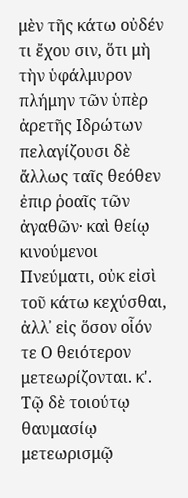μὲν τῆς κάτω οὐδέν τι ἔχου σιν, ὅτι μὴ τὴν ὑφάλμυρον πλήμην τῶν ὑπὲρ ἀρετῆς Ιδρώτων πελαγίζουσι δὲ ἄλλως ταῖς θεόθεν ἐπιρ ῥοαῖς τῶν ἀγαθῶν· καὶ θείῳ κινούμενοι Πνεύματι, οὐκ εἰσὶ τοῦ κάτω κεχύσθαι, ἀλλ᾽ εἰς ὅσον οἷόν τε Ο θειότερον μετεωρίζονται. κ'. Τῷ δὲ τοιούτῳ θαυμασίῳ μετεωρισμῷ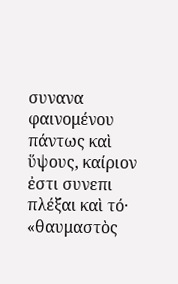συνανα φαινομένου πάντως καὶ ὕψους, καίριον ἐστι συνεπι πλέξαι καὶ τό· «θαυμαστὸς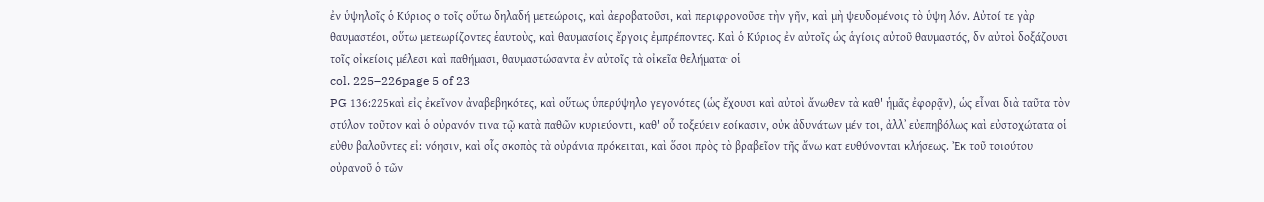ἐν ὑψηλοῖς ὁ Κύριος ο τοῖς οὕτω δηλαδή μετεώροις, καὶ ἀεροβατοῦσι, καὶ περιφρονοῦσε τὴν γῆν, καὶ μὴ ψευδομένοις τὸ ὑψη λόν. Αὐτοί τε γὰρ θαυμαστέοι, οὕτω μετεωρίζοντες ἑαυτοὺς, καὶ θαυμασίοις ἔργοις ἐμπρέποντες. Καὶ ὁ Κύριος ἐν αὐτοῖς ὡς ἁγίοις αὐτοῦ θαυμαστός, δν αὐτοὶ δοξάζουσι τοῖς οἰκείοις μέλεσι καὶ παθήμασι, θαυμαστώσαντα ἐν αὐτοῖς τὰ οἰκεῖα θελήματα· οἱ
col. 225–226page 5 of 23
PG 136:225καὶ εἰς ἐκεῖνον ἀναβεβηκότες, καὶ οὕτως ὑπερύψηλο γεγονότες (ὡς ἔχουσι καὶ αὐτοὶ ἄνωθεν τὰ καθ' ἡμᾶς ἐφορᾷν), ὡς εἶναι διὰ ταῦτα τὸν στύλον τοῦτον καὶ ὁ οὐρανόν τινα τῷ κατὰ παθῶν κυριεύοντι, καθ' οὗ τοξεύειν εοίκασιν, οὐκ ἀδυνάτων μέν τοι, ἀλλ᾽ εὐεπηβόλως καὶ εὐστοχώτατα οἱ εὐθυ βαλοῦντες εἰ: νόησιν, καὶ οἷς σκοπὸς τὰ οὐράνια πρόκειται, καὶ ὅσοι πρὸς τὸ βραβεῖον τῆς ἄνω κατ ευθύνονται κλήσεως. Ἐκ τοῦ τοιούτου οὐρανοῦ ὁ τῶν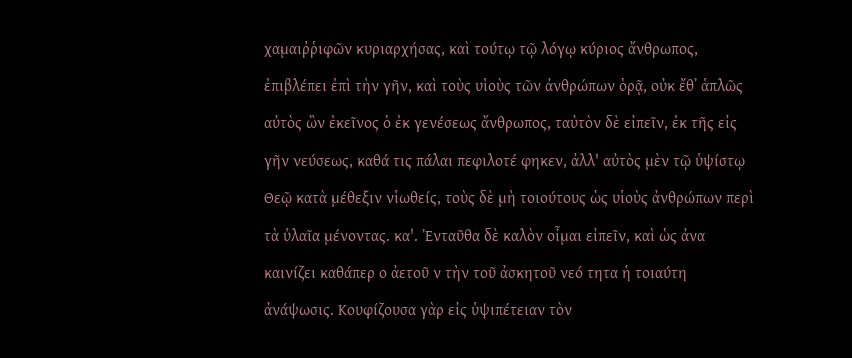χαμαιῤῥιφῶν κυριαρχήσας, καὶ τούτῳ τῷ λόγῳ κύριος ἄνθρωπος, ἐπιβλέπει ἐπὶ τὴν γῆν, καὶ τοὺς υἱοὺς τῶν ἀνθρώπων ὁρᾷ, οὐκ ἔθ᾽ ἁπλῶς αὐτὸς ὢν ἐκεῖνος ὁ ἐκ γενέσεως ἄνθρωπος, ταὐτὸν δὲ εἰπεῖν, ἐκ τῆς εἰς γῆν νεύσεως, καθά τις πάλαι πεφιλοτέ φηκεν, ἀλλ' αὐτὸς μὲν τῷ ὑψίστῳ Θεῷ κατὰ μέθεξιν νἱωθείς, τοὺς δὲ μὴ τοιούτους ὡς υἱοὺς ἀνθρώπων περὶ τὰ ὑλαῖα μένοντας. κα'. Ἐνταῦθα δὲ καλὸν οἶμαι εἰπεῖν, καὶ ὡς ἀνα καινίζει καθάπερ ο ἀετοῦ ν τὴν τοῦ ἀσκητοῦ νεό τητα ἡ τοιαύτη ἀνάψωσις. Κουφίζουσα γὰρ εἰς ὑψιπέτειαν τὸν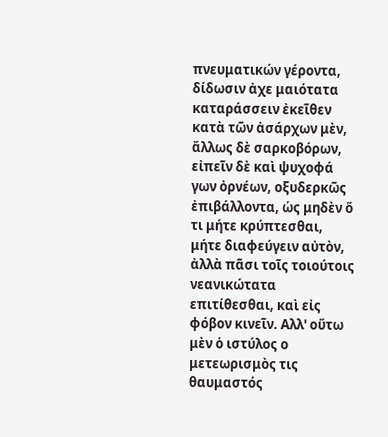πνευματικών γέροντα, δίδωσιν ἀχε μαιότατα καταράσσειν ἐκεῖθεν κατὰ τῶν ἀσάρχων μὲν, ἄλλως δὲ σαρκοβόρων, εἰπεῖν δὲ καὶ ψυχοφά γων ὀρνέων, οξυδερκῶς ἐπιβάλλοντα, ὡς μηδὲν ὅ τι μήτε κρύπτεσθαι, μήτε διαφεύγειν αὐτὸν, ἀλλὰ πᾶσι τοῖς τοιούτοις νεανικώτατα επιτίθεσθαι, καὶ εἰς φόβον κινεῖν. Αλλ' οὕτω μὲν ὁ ιστύλος ο μετεωρισμὸς τις θαυμαστός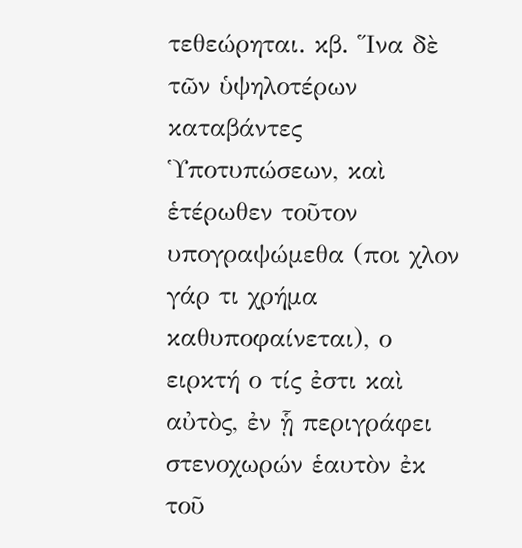τεθεώρηται. κβ. Ἵνα δὲ τῶν ὑψηλοτέρων καταβάντες Ὑποτυπώσεων, καὶ ἑτέρωθεν τοῦτον υπογραψώμεθα (ποι χλον γάρ τι χρήμα καθυποφαίνεται), ο ειρκτή ο τίς ἐστι καὶ αὐτὸς, ἐν ᾗ περιγράφει στενοχωρών ἑαυτὸν ἐκ τοῦ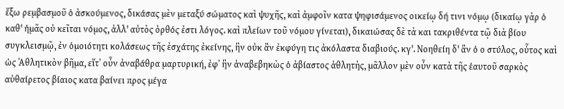ἔξω ρεμβασμοῦ ὁ ἀσκούμενος, δικάσας μὲν μεταξύ σώματος καὶ ψυχῆς, καὶ ἀμφοῖν κατα ψηφισάμενος οικείῳ δή τινι νόμῳ (δικαίῳ γὰρ ὁ καθ' ἡμᾶς οὐ κεῖται νόμος, ἀλλ' αὐτὸς ὀρθός ἐστι λόγος. καὶ πλείων τοῦ νόμου γίνεται), δικαιώσας δὲ τὰ και τακριθέντα τῷ διὰ βίου συγκλεισμῷ, ἐν ὁμοιότητι κολάσεως τῆς ἐσχάτης ἐκείνης, ἣν οὐκ ἂν ἐκφύγη τις ἀκόλαστα διαβιούς. κγ'. Νοηθείη δ' ἂν ὁ ο στύλος, οὗτος καὶ ὡς Ἀθλητικὸν βῆμα, εἴτ᾿ οὖν ἀναβάθρα μαρτυρική, ἐφ᾿ ἣν ἀναβεβηκὼς ὁ ἀβίαστος ἀθλητὴς, μᾶλλον μὲν οὖν κατὰ τῆς ἑαυτοῦ σαρκὸς αὐθαίρετος βίαιος κατα βαίνει προς μέγα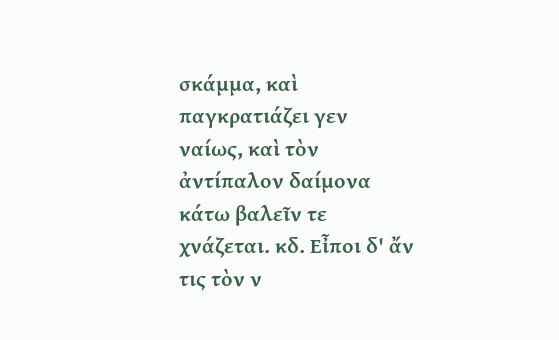σκάμμα, καὶ παγκρατιάζει γεν ναίως, καὶ τὸν ἀντίπαλον δαίμονα κάτω βαλεῖν τε χνάζεται. κδ. Εἶποι δ' ἄν τις τὸν ν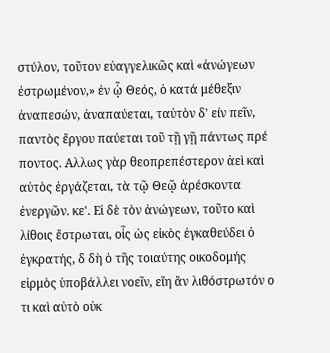στύλον, τοῦτον εὐαγγελικῶς καὶ «ἀνώγεων ἐστρωμένον,» ἐν ᾧ Θεός, ὁ κατά μέθεξιν ἀναπεσών, ἀναπαύεται, ταὐτὸν δ' είν πεῖν, παντὸς ἔργου παύεται τοῦ τῇ γῇ πάντως πρέ ποντος. Αλλως γὰρ θεοπρεπέστερον ἀεὶ καὶ αὐτὸς ἐργάζεται, τὰ τῷ Θεῷ ἀρέσκοντα ἐνεργῶν. κε'. Εἰ δὲ τὸν ἀνώγεων, τοῦτο καὶ λίθοις ἔστρωται, οἷς ὡς εἰκὸς ἐγκαθεύδει ὁ ἐγκρατής, δ δὴ ὁ τῆς τοιαύτης οικοδομής εἱρμὸς ὑποβάλλει νοεῖν, εἴη ἂν λιθόστρωτόν ο τι καὶ αὐτὸ οὐκ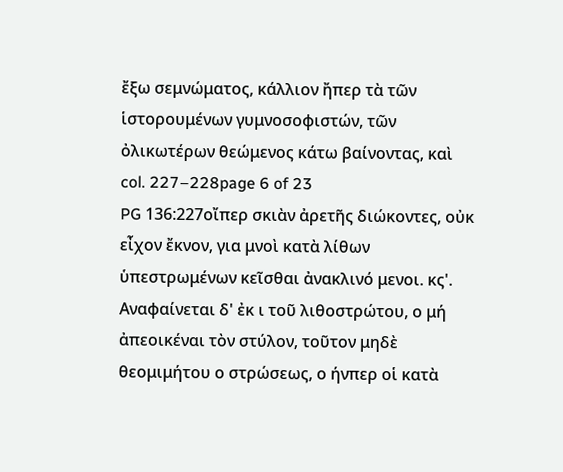ἔξω σεμνώματος, κάλλιον ἤπερ τὰ τῶν ἱστορουμένων γυμνοσοφιστών, τῶν ὀλικωτέρων θεώμενος κάτω βαίνοντας, καὶ
col. 227–228page 6 of 23
PG 136:227οἴπερ σκιὰν ἀρετῆς διώκοντες, οὐκ εἶχον ἔκνον, για μνοὶ κατὰ λίθων ὑπεστρωμένων κεῖσθαι ἀνακλινό μενοι. κς'. Αναφαίνεται δ' ἐκ ι τοῦ λιθοστρώτου, ο μή ἀπεοικέναι τὸν στύλον, τοῦτον μηδὲ θεομιμήτου ο στρώσεως, ο ήνπερ οἱ κατὰ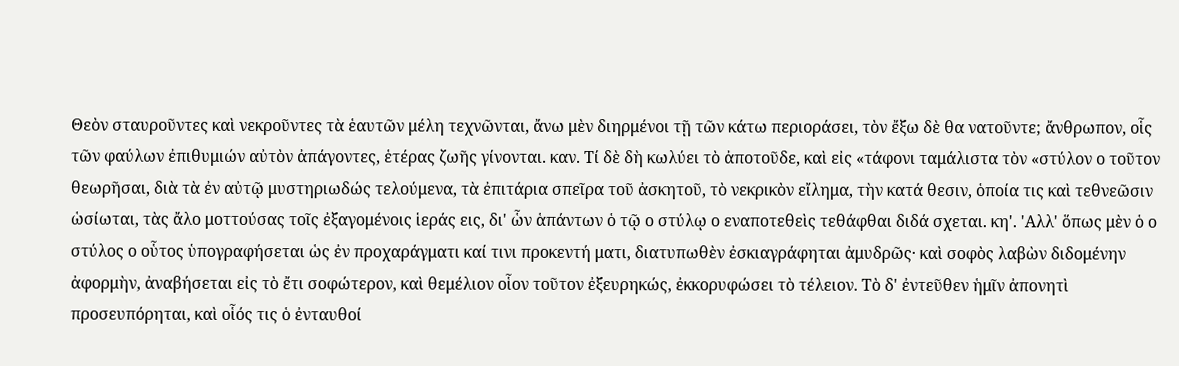Θεὸν σταυροῦντες καὶ νεκροῦντες τὰ ἑαυτῶν μέλη τεχνῶνται, ἄνω μὲν διηρμένοι τῇ τῶν κάτω περιοράσει, τὸν ἔξω δὲ θα νατοῦντε; ἄνθρωπον, οἷς τῶν φαύλων ἐπιθυμιών αὐτὸν ἀπάγοντες, ἑτέρας ζωῆς γίνονται. καν. Τί δὲ δὴ κωλύει τὸ ἀποτοῦδε, καὶ εἰς «τάφονι ταμάλιστα τὸν «στύλον ο τοῦτον θεωρῆσαι, διὰ τὰ ἐν αὐτῷ μυστηριωδώς τελούμενα, τὰ ἐπιτάρια σπεῖρα τοῦ ἀσκητοῦ, τὸ νεκρικὸν εἴλημα, τὴν κατά θεσιν, ὁποία τις καὶ τεθνεῶσιν ὡσίωται, τὰς ἄλο μοττούσας τοῖς ἐξαγομένοις ἱεράς εις, δι' ὧν ἁπάντων ὁ τῷ ο στύλῳ ο εναποτεθεὶς τεθάφθαι διδά σχεται. κη'. 'Αλλ' ὅπως μὲν ὁ ο στύλος ο οὗτος ὑπογραφήσεται ὡς ἐν προχαράγματι καί τινι προκεντή ματι, διατυπωθὲν ἐσκιαγράφηται ἀμυδρῶς· καὶ σοφὸς λαβὼν διδομένην ἀφορμὴν, ἀναβήσεται εἰς τὸ ἔτι σοφώτερον, καὶ θεμέλιον οἷον τοῦτον ἐξευρηκώς, ἐκκορυφώσει τὸ τέλειον. Τὸ δ' ἐντεῦθεν ἡμῖν ἀπονητὶ προσευπόρηται, καὶ οἷός τις ὁ ἐνταυθοί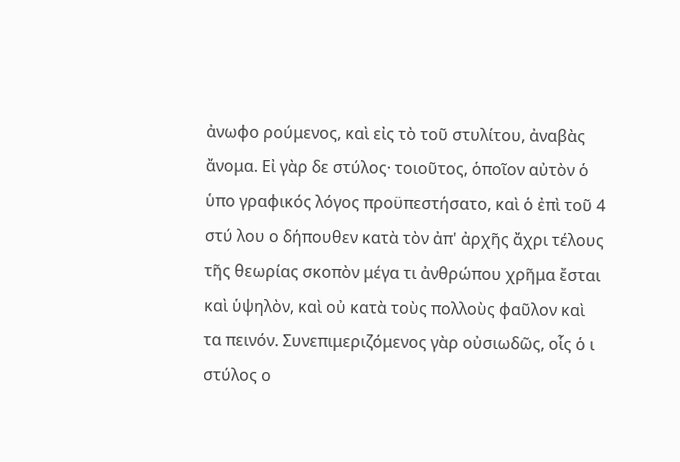ἀνωφο ρούμενος, καὶ εἰς τὸ τοῦ στυλίτου, ἀναβὰς ἄνομα. Εἰ γὰρ δε στύλος· τοιοῦτος, ὁποῖον αὐτὸν ὁ ὑπο γραφικός λόγος προϋπεστήσατο, καὶ ὁ ἐπὶ τοῦ 4 στύ λου ο δήπουθεν κατὰ τὸν ἀπ' ἀρχῆς ἄχρι τέλους τῆς θεωρίας σκοπὸν μέγα τι ἀνθρώπου χρῆμα ἔσται καὶ ὑψηλὸν, καὶ οὐ κατὰ τοὺς πολλοὺς φαῦλον καὶ τα πεινόν. Συνεπιμεριζόμενος γὰρ οὐσιωδῶς, οἷς ὁ ι στύλος ο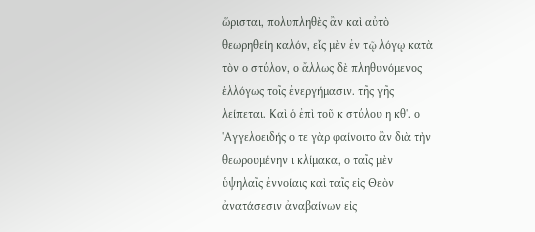ὥρισται, πολυπληθὲς ἂν καὶ αὐτὸ θεωρηθείη καλόν, εἷς μὲν ἐν τῷ λόγῳ κατὰ τὸν ο στύλον, ο ἄλλως δὲ πληθυνόμενος ἑλλόγως τοῖς ἐνεργήμασιν. τῆς γῆς λείπεται. Καὶ ὁ ἐπὶ τοῦ κ στύλου η κθ'. ο 'Αγγελοειδής ο τε γὰρ φαίνοιτο ἂν διὰ τὴν θεωρουμένην ι κλίμακα, ο ταῖς μὲν ὑψηλαῖς ἐννοίαις καὶ ταῖς εἰς Θεὸν ἀνατάσεσιν ἀναβαίνων εἰς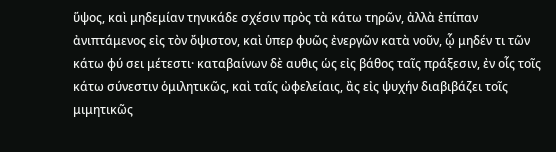ὕψος, καὶ μηδεμίαν τηνικάδε σχέσιν πρὸς τὰ κάτω τηρῶν, ἀλλὰ ἐπίπαν ἀνιπτάμενος εἰς τὸν ὄψιστον, καὶ ὑπερ φυῶς ἐνεργῶν κατὰ νοῦν, ᾧ μηδέν τι τῶν κάτω φύ σει μέτεστι· καταβαίνων δὲ αυθις ὡς εἰς βάθος ταῖς πράξεσιν, ἐν οἷς τοῖς κάτω σύνεστιν ὁμιλητικῶς, καὶ ταῖς ὠφελείαις, ἂς εἰς ψυχήν διαβιβάζει τοῖς μιμητικῶς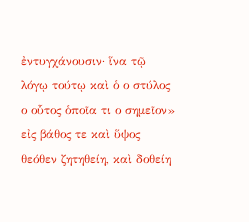ἐντυγχάνουσιν· ἵνα τῷ λόγῳ τούτῳ καὶ ὁ ο στύλος ο οὗτος ὁποῖα τι ο σημεῖον» εἰς βάθος τε καὶ ὕψος θεόθεν ζητηθείη, καὶ δοθείη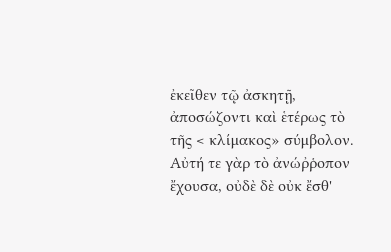ἐκεῖθεν τῷ ἀσκητῇ, ἀποσώζοντι καὶ ἑτέρως τὸ τῆς < κλίμακος» σύμβολον. Αὐτή τε γὰρ τὸ ἀνώῤῥοπον ἔχουσα, οὐδὲ δὲ οὐκ ἔσθ'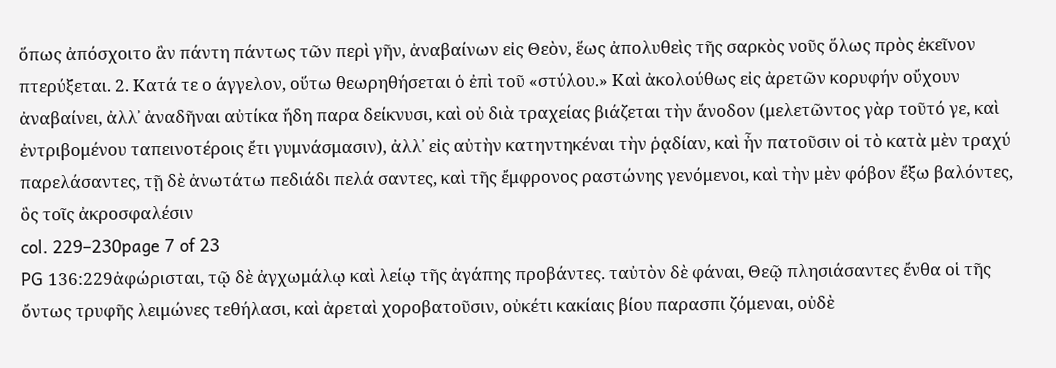ὅπως ἀπόσχοιτο ἂν πάντη πάντως τῶν περὶ γῆν, ἀναβαίνων εἰς Θεὸν, ἕως ἀπολυθεὶς τῆς σαρκὸς νοῦς ὅλως πρὸς ἐκεῖνον πτερύξεται. 2. Κατά τε ο άγγελον, οὕτω θεωρηθήσεται ὁ ἐπὶ τοῦ «στύλου.» Καὶ ἀκολούθως εἰς ἀρετῶν κορυφήν οὔχουν ἀναβαίνει, ἀλλ᾽ ἀναδῆναι αὐτίκα ἤδη παρα δείκνυσι, καὶ οὐ διὰ τραχείας βιάζεται τὴν ἄνοδον (μελετῶντος γὰρ τοῦτό γε, καὶ ἐντριβομένου ταπεινοτέροις ἔτι γυμνάσμασιν), ἀλλ᾽ εἰς αὐτὴν κατηντηκέναι τὴν ῥᾳδίαν, καὶ ἦν πατοῦσιν οἱ τὸ κατὰ μὲν τραχύ παρελάσαντες, τῇ δὲ ἀνωτάτω πεδιάδι πελά σαντες, καὶ τῆς ἔμφρονος ραστώνης γενόμενοι, καὶ τὴν μὲν φόβον ἔξω βαλόντες, ὃς τοῖς ἀκροσφαλέσιν
col. 229–230page 7 of 23
PG 136:229ἀφώρισται, τῷ δὲ ἀγχωμάλῳ καὶ λείῳ τῆς ἀγάπης προβάντες. ταὐτὸν δὲ φάναι, Θεῷ πλησιάσαντες ἔνθα οἱ τῆς ὄντως τρυφῆς λειμώνες τεθήλασι, καὶ ἀρεταὶ χοροβατοῦσιν, οὐκέτι κακίαις βίου παρασπι ζόμεναι, οὐδὲ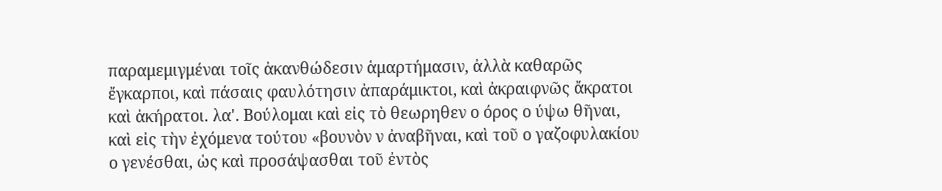παραμεμιγμέναι τοῖς ἀκανθώδεσιν ἁμαρτήμασιν, ἀλλὰ καθαρῶς ἔγκαρποι, καὶ πάσαις φαυλότησιν ἀπαράμικτοι, καὶ ἀκραιφνῶς ἄκρατοι καὶ ἀκήρατοι. λα'. Βούλομαι καὶ εἰς τὸ θεωρηθεν ο όρος ο ύψω θῆναι, καὶ εἰς τὴν ἐχόμενα τούτου «βουνὸν ν ἀναβῆναι, καὶ τοῦ ο γαζοφυλακίου ο γενέσθαι, ὡς καὶ προσάψασθαι τοῦ ἐντὸς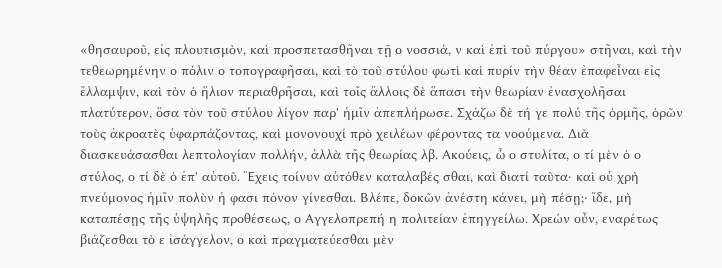«θησαυροῦ, εἰς πλουτισμὸν, καὶ προσπετασθῆναι τῇ ο νοσσιά, ν καὶ ἐπὶ τοῦ πύργου» στῆναι, καὶ τὴν τεθεωρημένην ο πόλιν ο τοπογραφῆσαι, καὶ τὸ τοῦ στύλου φωτὶ καὶ πυρίν τὴν θέαν ἐπαφεἶναι εἰς ἔλλαμψιν, καὶ τὸν ὁ ἥλιον περιαθρῆσαι, καὶ τοῖς ἄλλοις δὲ ἅπασι τὴν θεωρίαν ἐνασχολῆσαι πλατύτερον, ὅσα τὸν τοῦ στύλου λίγον παρ' ἡμῖν ἀπεπλήρωσε. Σχάζω δὲ τή γε πολύ τῆς ὁρμῆς, ὁρῶν τοὺς ἀκροατὲς ὑφαρπάζοντας, καὶ μονονουχί πρὸ χειλέων φέροντας τα νοούμενα. Διὰ διασκευάσασθαι λεπτολογίαν πολλήν, ἀλλὰ τῆς θεωρίας λβ. Ακούεις, ὦ ο στυλίτα, ο τί μὲν ὁ ο στύλος, ο τί δὲ ὁ ἐπ' αὐτοῦ. Ἔχεις τοίνυν αὐτόθεν καταλαβές σθαι, καὶ διατί ταῦτα· καὶ οὐ χρὴ πνεύμονος ἡμῖν πολὺν ἡ φασι πόνον γίνεσθαι. Βλέπε, δοκῶν ἀνέστη κάνει, μὴ πέσῃ;· ἴδε, μὴ καταπέσῃς τῆς ὑψηλῆς προθέσεως, ο Αγγελοπρεπή η πολιτείαν ἐπηγγείλω. Χρεών οὖν, εναρέτως βιάζεσθαι τὸ ε ἰσάγγελον, ο καὶ πραγματεύεσθαι μὲν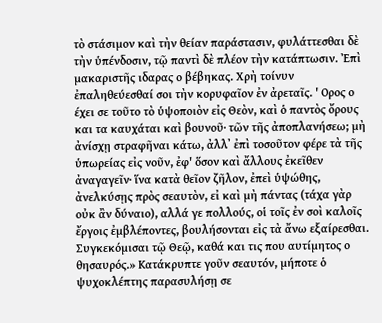τὸ στάσιμον καὶ τὴν θείαν παράστασιν, φυλάττεσθαι δὲ τὴν ὑπένδοσιν, τῷ παντὶ δὲ πλέον τὴν κατάπτωσιν. Ἐπὶ μακαριστῆς ιδαρας ο βέβηκας. Χρὴ τοίνυν ἐπαληθεύεσθαί σοι τὴν κορυφαῖον ἐν ἀρεταῖς. ' Ορος ο έχει σε τοῦτο τὸ ὑψοποιὸν εἰς Θεὸν, καὶ ὁ παντὸς ὄρους και τα καυχάται καὶ βουνοῦ· τῶν τῆς ἀποπλανήσεω; μὴ ἀνίσχῃ στραφῆναι κάτω, ἀλλ᾽ ἐπὶ τοσοῦτον φέρε τὰ τῆς ὑπωρείας εἰς νοῦν, ἐφ' ὅσον καὶ ἄλλους ἐκεῖθεν ἀναγαγεῖν· ἵνα κατὰ θεῖον ζῆλον, ἐπεὶ ὑψώθης, ἀνελκύσῃς πρὸς σεαυτὸν, εἰ καὶ μὴ πάντας (τάχα γὰρ οὐκ ἂν δύναιο), αλλά γε πολλούς, οἱ τοῖς ἐν σοὶ καλοῖς ἔργοις ἐμβλέποντες, βουλήσονται εἰς τὰ ἄνω εξαίρεσθαι. Συγκεκόμισαι τῷ Θεῷ, καθά και τις που αυτίμητος ο θησαυρός.» Κατάκρυπτε γοῦν σεαυτόν, μήποτε ὁ ψυχοκλέπτης παρασυλήσῃ σε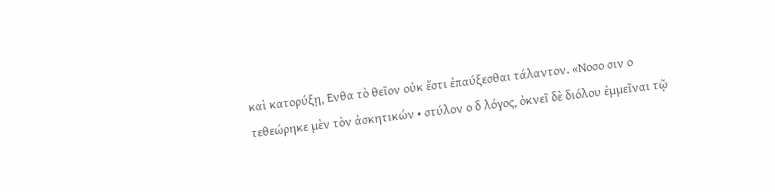καὶ κατορύξῃ, Ενθα τὸ θεῖον οὐκ ἔστι ἐπαύξεσθαι τάλαντον. «Νοσο σιν ο τεθεώρηκε μὲν τὸν ἀσκητικών • στύλον ο δ λόγος, ὀκνεῖ δὲ διόλου ἐμμεῖναι τῷ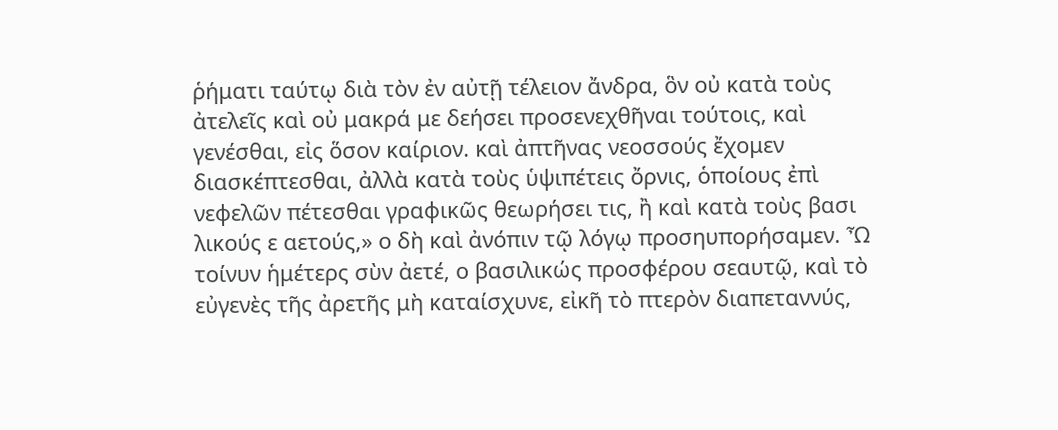ῥήματι ταύτῳ διὰ τὸν ἐν αὐτῇ τέλειον ἄνδρα, ὃν οὐ κατὰ τοὺς ἀτελεῖς καὶ οὐ μακρά με δεήσει προσενεχθῆναι τούτοις, καὶ γενέσθαι, εἰς ὅσον καίριον. καὶ ἀπτῆνας νεοσσούς ἔχομεν διασκέπτεσθαι, ἀλλὰ κατὰ τοὺς ὑψιπέτεις ὄρνις, ὁποίους ἐπὶ νεφελῶν πέτεσθαι γραφικῶς θεωρήσει τις, ἢ καὶ κατὰ τοὺς βασι λικούς ε αετούς,» ο δὴ καὶ ἀνόπιν τῷ λόγῳ προσηυπορήσαμεν. Ὦ τοίνυν ἡμέτερς σὺν ἀετέ, ο βασιλικώς προσφέρου σεαυτῷ, καὶ τὸ εὐγενὲς τῆς ἀρετῆς μὴ καταίσχυνε, εἰκῆ τὸ πτερὸν διαπεταννύς,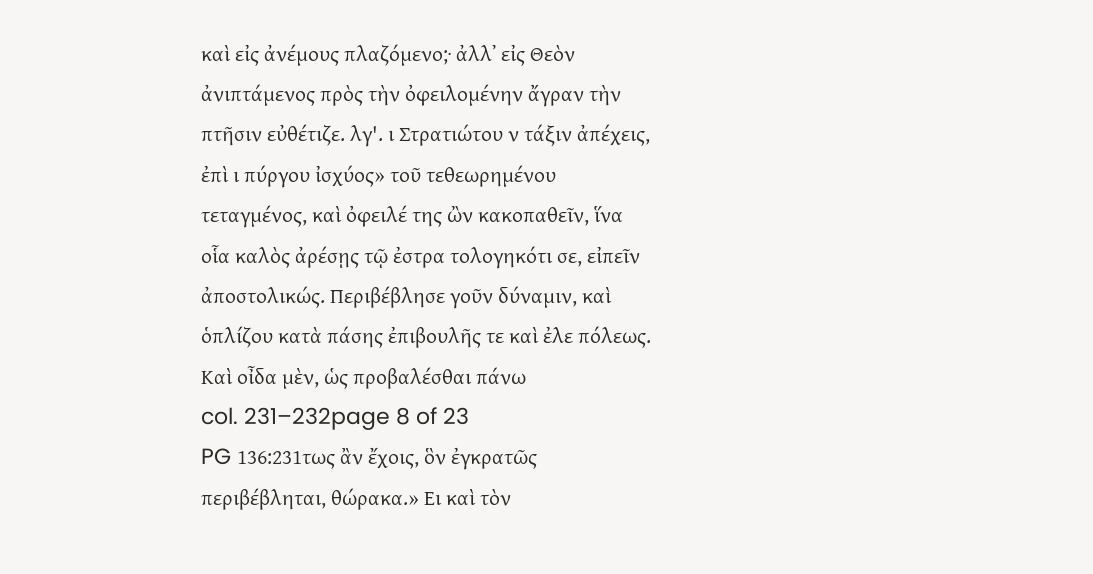καὶ εἰς ἀνέμους πλαζόμενο;· ἀλλ᾽ εἰς Θεὸν ἀνιπτάμενος πρὸς τὴν ὀφειλομένην ἄγραν τὴν πτῆσιν εὐθέτιζε. λγ'. ι Στρατιώτου ν τάξιν ἀπέχεις, ἐπὶ ι πύργου ἰσχύος» τοῦ τεθεωρημένου τεταγμένος, καὶ ὀφειλέ της ὢν κακοπαθεῖν, ἵνα οἷα καλὸς ἀρέσῃς τῷ ἐστρα τολογηκότι σε, εἰπεῖν ἀποστολικώς. Περιβέβλησε γοῦν δύναμιν, καὶ ὁπλίζου κατὰ πάσης ἐπιβουλῆς τε καὶ ἐλε πόλεως. Καὶ οἶδα μὲν, ὡς προβαλέσθαι πάνω
col. 231–232page 8 of 23
PG 136:231τως ἂν ἔχοις, ὃν ἐγκρατῶς περιβέβληται, θώρακα.» Ει καὶ τὸν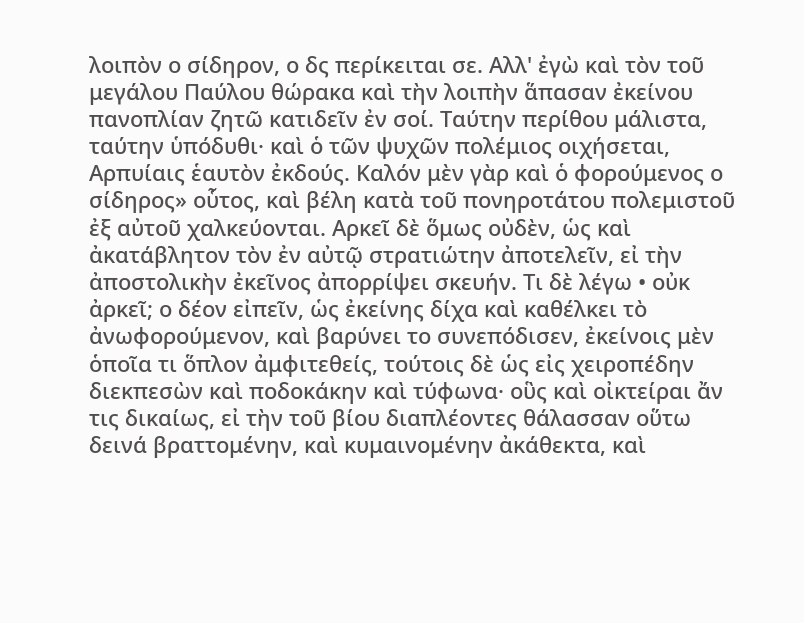λοιπὸν ο σίδηρον, ο δς περίκειται σε. Αλλ' ἐγὼ καὶ τὸν τοῦ μεγάλου Παύλου θώρακα καὶ τὴν λοιπὴν ἅπασαν ἐκείνου πανοπλίαν ζητῶ κατιδεῖν ἐν σοί. Ταύτην περίθου μάλιστα, ταύτην ὑπόδυθι· καὶ ὁ τῶν ψυχῶν πολέμιος οιχήσεται, Αρπυίαις ἑαυτὸν ἐκδούς. Καλόν μὲν γὰρ καὶ ὁ φορούμενος ο σίδηρος» οὗτος, καὶ βέλη κατὰ τοῦ πονηροτάτου πολεμιστοῦ ἐξ αὐτοῦ χαλκεύονται. Αρκεῖ δὲ ὅμως οὐδὲν, ὡς καὶ ἀκατάβλητον τὸν ἐν αὐτῷ στρατιώτην ἀποτελεῖν, εἰ τὴν ἀποστολικὴν ἐκεῖνος ἀπορρίψει σκευήν. Τι δὲ λέγω • οὐκ ἀρκεῖ; ο δέον εἰπεῖν, ὡς ἐκείνης δίχα καὶ καθέλκει τὸ ἀνωφορούμενον, καὶ βαρύνει το συνεπόδισεν, ἐκείνοις μὲν ὁποῖα τι ὅπλον ἀμφιτεθείς, τούτοις δὲ ὡς εἰς χειροπέδην διεκπεσὼν καὶ ποδοκάκην καὶ τύφωνα· οὓς καὶ οἰκτείραι ἄν τις δικαίως, εἰ τὴν τοῦ βίου διαπλέοντες θάλασσαν οὕτω δεινά βραττομένην, καὶ κυμαινομένην ἀκάθεκτα, καὶ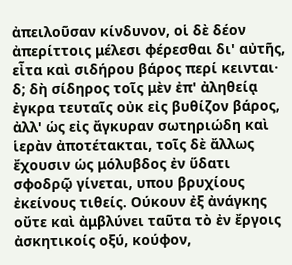ἀπειλοῦσαν κίνδυνον, οἱ δὲ δέον ἀπερίττοις μέλεσι φέρεσθαι δι' αὐτῆς, εἶτα καὶ σιδήρου βάρος περί κεινται· δ; δὴ σίδηρος τοῖς μὲν ἐπ' ἀληθείᾳ ἐγκρα τευταῖς οὐκ εἰς βυθίζον βάρος, ἀλλ' ὡς εἰς ἄγκυραν σωτηριώδη καὶ ἱερὰν ἀποτέτακται, τοῖς δὲ ἄλλως ἔχουσιν ὡς μόλυβδος ἐν ὕδατι σφοδρῷ γίνεται, υπου βρυχίους ἐκείνους τιθείς. Ούκουν ἐξ ἀνάγκης οὔτε καὶ ἀμβλύνει ταῦτα τὸ ἐν ἔργοις ἀσκητικοίς οξύ, κούφον,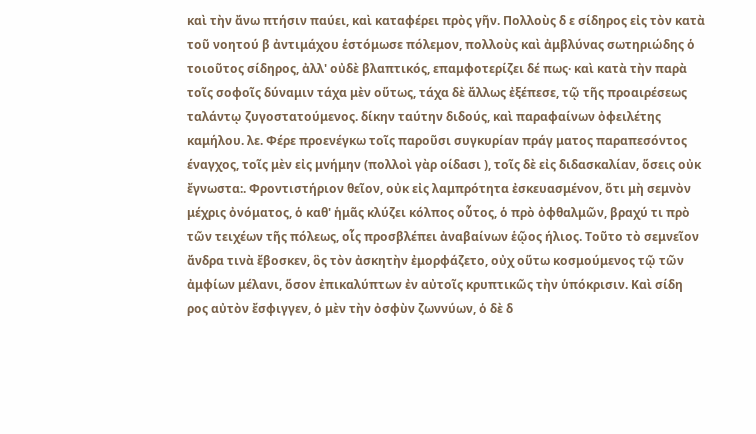καὶ τὴν ἄνω πτήσιν παύει, καὶ καταφέρει πρὸς γῆν. Πολλοὺς δ ε σίδηρος εἰς τὸν κατὰ τοῦ νοητού β ἀντιμάχου ἑστόμωσε πόλεμον, πολλοὺς καὶ ἀμβλύνας σωτηριώδης ὁ τοιοῦτος σίδηρος, ἀλλ' οὐδὲ βλαπτικός, επαμφοτερίζει δέ πως· καὶ κατὰ τὴν παρὰ τοῖς σοφοῖς δύναμιν τάχα μὲν οὕτως, τάχα δὲ ἄλλως ἐξέπεσε, τῷ τῆς προαιρέσεως ταλάντῳ ζυγοστατούμενος. δίκην ταύτην διδούς, καὶ παραφαίνων ὀφειλέτης καμήλου. λε. Φέρε προενέγκω τοῖς παροῦσι συγκυρίαν πράγ ματος παραπεσόντος έναγχος, τοῖς μὲν εἰς μνήμην (πολλοὶ γὰρ οίδασι ), τοῖς δὲ εἰς διδασκαλίαν, ὅσεις οὐκ ἔγνωστα:. Φροντιστήριον θεῖον, οὐκ εἰς λαμπρότητα ἐσκευασμένον, ὅτι μὴ σεμνὸν μέχρις ὀνόματος, ὁ καθ' ἡμᾶς κλύζει κόλπος οὗτος, ὁ πρὸ ὀφθαλμῶν, βραχύ τι πρὸ τῶν τειχέων τῆς πόλεως, οἷς προσβλέπει ἀναβαίνων ἑῷος ήλιος. Τοῦτο τὸ σεμνεῖον ἄνδρα τινὰ ἔβοσκεν, ὃς τὸν ἀσκητὴν ἐμορφάζετο, οὐχ οὕτω κοσμούμενος τῷ τῶν ἀμφίων μέλανι, ὅσον ἐπικαλύπτων ἐν αὐτοῖς κρυπτικῶς τὴν ὑπόκρισιν. Καὶ σίδη ρος αὐτὸν ἔσφιγγεν, ὁ μὲν τὴν ὀσφὺν ζωννύων, ὁ δὲ δ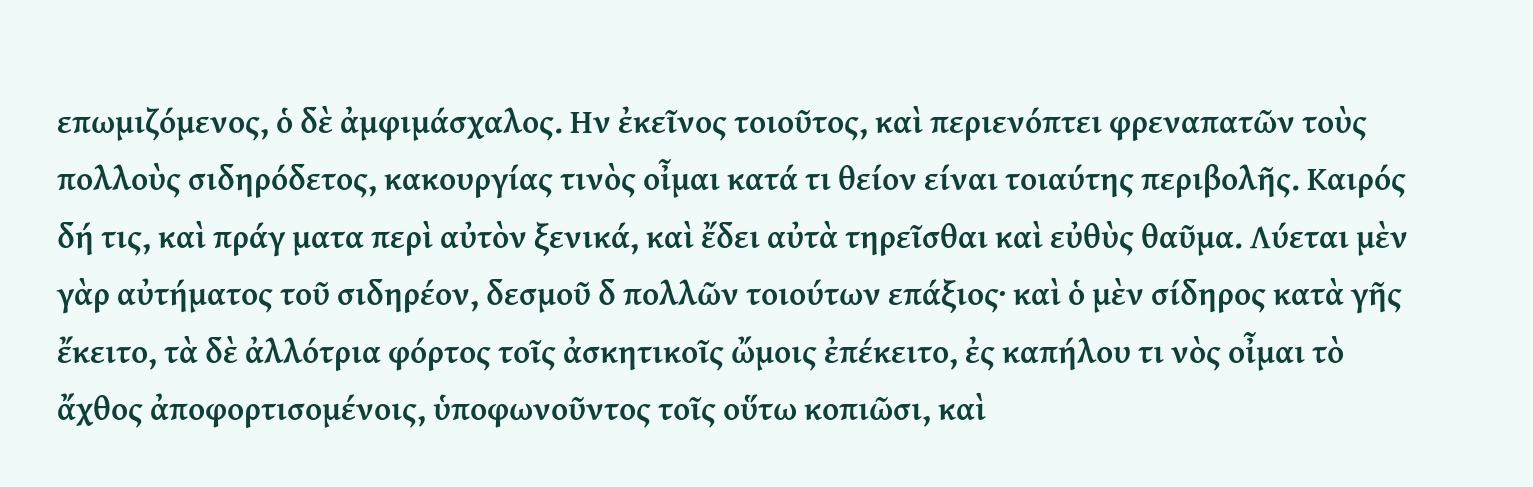επωμιζόμενος, ὁ δὲ ἀμφιμάσχαλος. Ην ἐκεῖνος τοιοῦτος, καὶ περιενόπτει φρεναπατῶν τοὺς πολλοὺς σιδηρόδετος, κακουργίας τινὸς οἶμαι κατά τι θείον είναι τοιαύτης περιβολῆς. Καιρός δή τις, καὶ πράγ ματα περὶ αὐτὸν ξενικά, καὶ ἔδει αὐτὰ τηρεῖσθαι καὶ εὐθὺς θαῦμα. Λύεται μὲν γὰρ αὐτήματος τοῦ σιδηρέον, δεσμοῦ δ πολλῶν τοιούτων επάξιος· καὶ ὁ μὲν σίδηρος κατὰ γῆς ἔκειτο, τὰ δὲ ἀλλότρια φόρτος τοῖς ἀσκητικοῖς ὤμοις ἐπέκειτο, ἐς καπήλου τι νὸς οἶμαι τὸ ἄχθος ἀποφορτισομένοις, ὑποφωνοῦντος τοῖς οὕτω κοπιῶσι, καὶ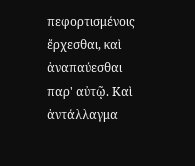πεφορτισμένοις ἔρχεσθαι, καὶ ἀναπαύεσθαι παρ' αὐτῷ. Καὶ ἀντάλλαγμα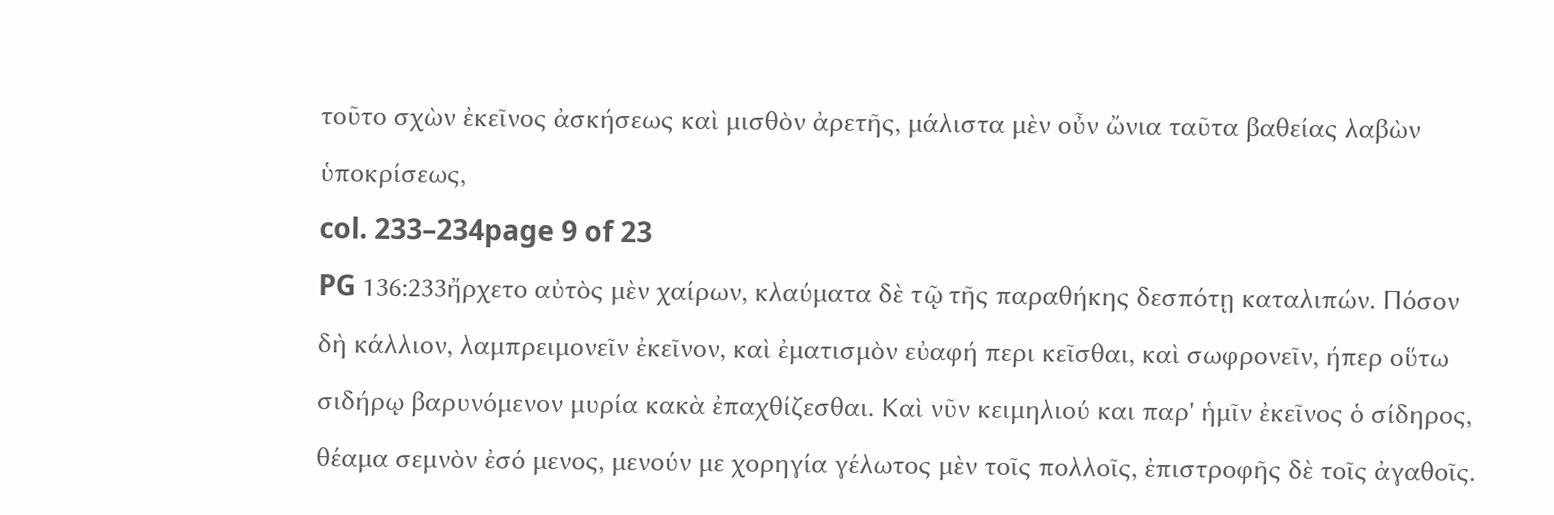τοῦτο σχὼν ἐκεῖνος ἀσκήσεως καὶ μισθὸν ἀρετῆς, μάλιστα μὲν οὖν ὤνια ταῦτα βαθείας λαβὼν ὑποκρίσεως,
col. 233–234page 9 of 23
PG 136:233ἤρχετο αὐτὸς μὲν χαίρων, κλαύματα δὲ τῷ τῆς παραθήκης δεσπότῃ καταλιπών. Πόσον δὴ κάλλιον, λαμπρειμονεῖν ἐκεῖνον, καὶ ἐματισμὸν εὐαφή περι κεῖσθαι, καὶ σωφρονεῖν, ήπερ οὕτω σιδήρῳ βαρυνόμενον μυρία κακὰ ἐπαχθίζεσθαι. Καὶ νῦν κειμηλιού και παρ' ἡμῖν ἐκεῖνος ὁ σίδηρος, θέαμα σεμνὸν ἐσό μενος, μενούν με χορηγία γέλωτος μὲν τοῖς πολλοῖς, ἐπιστροφῆς δὲ τοῖς ἀγαθοῖς.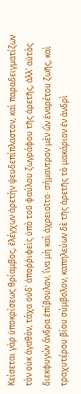Κείσεται γὰρ ὑποκρίσεως θρίαμβος, ἐλέγχων ἀρετὴν ψευδεπίπλαστον, καὶ παραδειγματίζων τὸν οὐκ ἀγαθὸν, τάχα οὐδ' ἀποῤῥιφεὶς ὑπὸ τοῦ φαύλου ζωγράφου τῆς ἀρετῆς, ἀλλ' αὐτὸς διεκφυγών ἄνδρα ἐπίβουλον, ἵνα μὴ καὶ ἀχρειοῖτο· σήμαντρον μὲν ὢν ἐναρέτου ζωῆς, καὶ τραχυτέρου βίου σύμβολον, καπηλεύων δὲ τῆς ἀρετῆς τὸ μακάριον ἐν ἀνδρὶ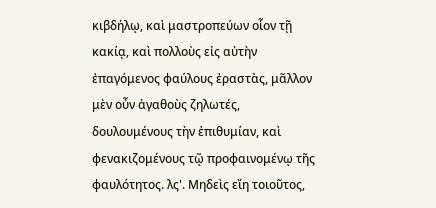κιβδήλῳ, καὶ μαστροπεύων οἷον τῇ κακίᾳ, καὶ πολλοὺς εἰς αὐτὴν ἐπαγόμενος φαύλους ἐραστὰς, μᾶλλον μὲν οὖν ἀγαθοὺς ζηλωτές, δουλουμένους τὴν ἐπιθυμίαν, καὶ φενακιζομένους τῷ προφαινομένῳ τῆς φαυλότητος. λς'. Μηδεὶς εἴη τοιοῦτος,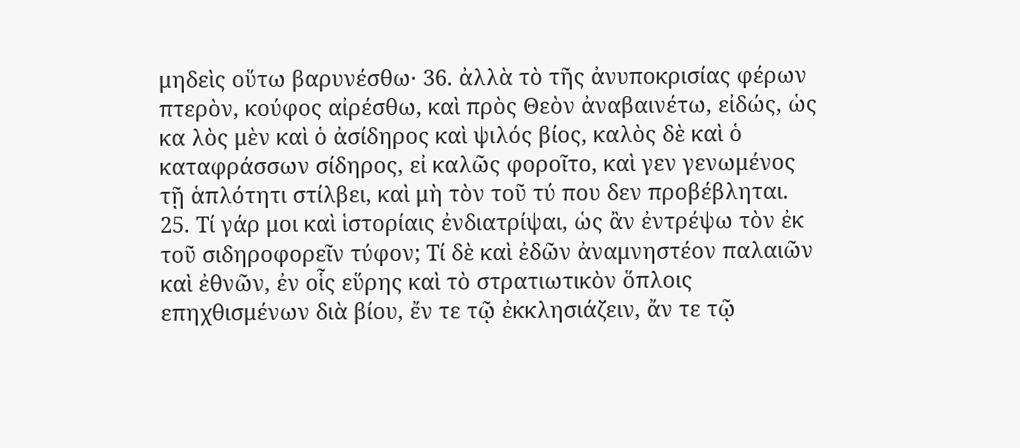μηδεὶς οὕτω βαρυνέσθω· 36. ἀλλὰ τὸ τῆς ἀνυποκρισίας φέρων πτερὸν, κούφος αἰρέσθω, καὶ πρὸς Θεὸν ἀναβαινέτω, εἰδώς, ὡς κα λὸς μὲν καὶ ὁ ἀσίδηρος καὶ ψιλός βίος, καλὸς δὲ καὶ ὁ καταφράσσων σίδηρος, εἰ καλῶς φοροῖτο, καὶ γεν γενωμένος τῇ ἁπλότητι στίλβει, καὶ μὴ τὸν τοῦ τύ που δεν προβέβληται. 25. Τί γάρ μοι καὶ ἱστορίαις ἐνδιατρίψαι, ὡς ἂν ἐντρέψω τὸν ἐκ τοῦ σιδηροφορεῖν τύφον; Τί δὲ καὶ ἐδῶν ἀναμνηστέον παλαιῶν καὶ ἐθνῶν, ἐν οἷς εὕρης καὶ τὸ στρατιωτικὸν ὅπλοις επηχθισμένων διὰ βίου, ἔν τε τῷ ἐκκλησιάζειν, ἄν τε τῷ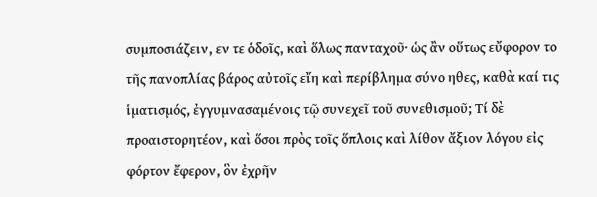συμποσιάζειν, εν τε ὁδοῖς, καὶ ὅλως πανταχοῦ· ὡς ἂν οὕτως εὔφορον το τῆς πανοπλίας βάρος αὐτοῖς εἴη καὶ περίβλημα σύνο ηθες, καθὰ καί τις ἱματισμός, ἐγγυμνασαμένοις τῷ συνεχεῖ τοῦ συνεθισμοῦ; Τί δὲ προαιστορητέον, καὶ ὅσοι πρὸς τοῖς ὅπλοις καὶ λίθον ἄξιον λόγου εἰς φόρτον ἔφερον, ὃν ἐχρῆν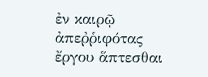ἐν καιρῷ ἀπεῤῥιφότας ἔργου ἅπτεσθαι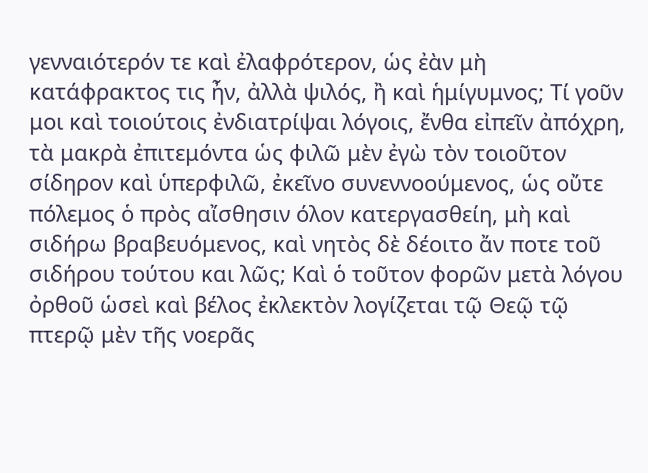γενναιότερόν τε καὶ ἐλαφρότερον, ὡς ἐὰν μὴ κατάφρακτος τις ἦν, ἀλλὰ ψιλός, ἢ καὶ ἡμίγυμνος; Τί γοῦν μοι καὶ τοιούτοις ἐνδιατρίψαι λόγοις, ἔνθα εἰπεῖν ἀπόχρη, τὰ μακρὰ ἐπιτεμόντα ὡς φιλῶ μὲν ἐγὼ τὸν τοιοῦτον σίδηρον καὶ ὑπερφιλῶ, ἐκεῖνο συνεννοούμενος, ὡς οὔτε πόλεμος ὁ πρὸς αἴσθησιν όλον κατεργασθείη, μὴ καὶ σιδήρω βραβευόμενος, καὶ νητὸς δὲ δέοιτο ἄν ποτε τοῦ σιδήρου τούτου και λῶς; Καὶ ὁ τοῦτον φορῶν μετὰ λόγου ὀρθοῦ ὡσεὶ καὶ βέλος ἐκλεκτὸν λογίζεται τῷ Θεῷ τῷ πτερῷ μὲν τῆς νοερᾶς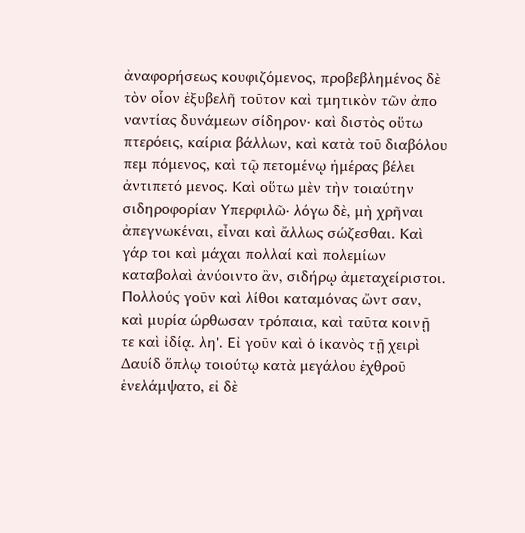ἀναφορήσεως κουφιζόμενος, προβεβλημένος δὲ τὸν οἷον ἐξυβελῆ τοῦτον καὶ τμητικὸν τῶν ἀπο ναντίας δυνάμεων σίδηρον· καὶ διστὸς οὕτω πτερόεις, καίρια βάλλων, καὶ κατὰ τοῦ διαβόλου πεμ πόμενος, καὶ τῷ πετομένῳ ἡμέρας βέλει ἀντιπετό μενος. Καὶ οὕτω μὲν τὴν τοιαύτην σιδηροφορίαν Υπερφιλῶ· λόγω δὲ, μὴ χρῆναι ἀπεγνωκέναι, εἶναι καὶ ἄλλως σώζεσθαι. Καὶ γάρ τοι καὶ μάχαι πολλαί καὶ πολεμίων καταβολαὶ ἀνύοιντο ἂν, σιδήρῳ ἀμεταχείριστοι. Πολλούς γοῦν καὶ λίθοι καταμόνας ὤντ σαν, καὶ μυρία ώρθωσαν τρόπαια, καὶ ταῦτα κοινῇ τε καὶ ἰδίᾳ. λη'. Εἰ γοῦν καὶ ὁ ἱκανὸς τῇ χειρὶ Δαυίδ ὅπλῳ τοιούτῳ κατὰ μεγάλου ἐχθροῦ ἐνελάμψατο, εἰ δὲ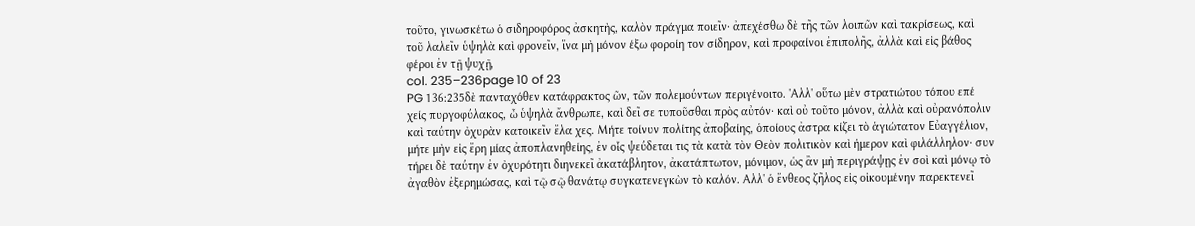τοῦτο, γινωσκέτω ὁ σιδηροφόρος ἀσκητὴς, καλὸν πράγμα ποιεῖν· ἀπεχέσθω δὲ τῆς τῶν λοιπῶν καὶ τακρίσεως, καὶ τοῦ λαλεῖν ὑψηλὰ καὶ φρονεῖν, ἵνα μὴ μόνον έξω φοροίη τον σίδηρον, καὶ προφαίνοι ἐπιπολῆς, ἀλλὰ καὶ εἰς βάθος φέροι ἐν τῇ ψυχῇ,
col. 235–236page 10 of 23
PG 136:235δὲ πανταχόθεν κατάφρακτος ῶν, τῶν πολεμούντων περιγένοιτο. 'Αλλ' οὕτω μὲν στρατιώτου τόπου επέ χείς πυργοφύλακος, ὦ ὑψηλὰ ἄνθρωπε, καὶ δεῖ σε τυποῦσθαι πρὸς αὐτόν· καὶ οὐ τοῦτο μόνον, ἀλλὰ καὶ οὐρανόπολιν καὶ ταύτην ὀχυρὰν κατοικεῖν ἔλα χες. Μήτε τοίνυν πολίτης ἀποβαίης, ὁποίους ἀστρα κίζει τὸ ἁγιώτατον Εὐαγγέλιον, μήτε μὴν εἰς ἔρη μίας ἀποπλανηθείης, ἐν οἷς ψεύδεται τις τὰ κατὰ τὸν Θεὸν πολιτικὸν καὶ ἡμερον καὶ φιλάλληλον· συν τήρει δὲ ταύτην ἐν ὀχυρότητι διηνεκεῖ ἀκατάβλητον, ἀκατάπτωτον, μόνιμον, ὡς ἂν μὴ περιγράψῃς ἐν σοὶ καὶ μόνῳ τὸ ἀγαθὸν ἐξερημώσας, καὶ τῷ σῷ θανάτῳ συγκατενεγκὼν τὸ καλόν. Αλλ' ὁ ἔνθεος ζῆλος εἰς οἰκουμένην παρεκτενεῖ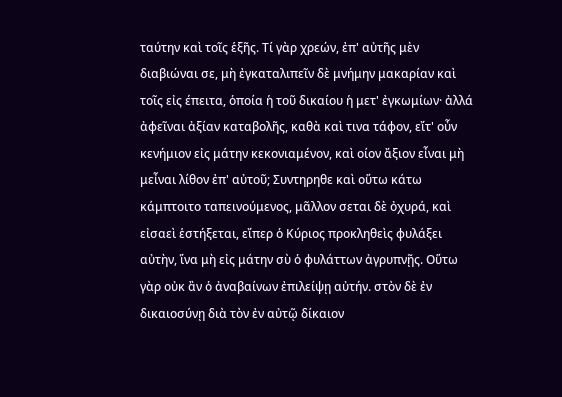ταύτην καὶ τοῖς ἑξῆς. Τί γὰρ χρεών, ἐπ' αὐτῆς μὲν διαβιώναι σε, μὴ ἐγκαταλιπεῖν δὲ μνήμην μακαρίαν καὶ τοῖς εἰς έπειτα, ὁποία ἡ τοῦ δικαίου ἡ μετ' ἐγκωμίων· ἀλλά ἀφεῖναι ἀξίαν καταβολῆς, καθὰ καὶ τινα τάφον, εἴτ' οὖν κενήμιον εἰς μάτην κεκονιαμένον, καὶ οίον ἄξιον εἶναι μὴ μεἶναι λίθον ἐπ' αὐτοῦ; Συντηρηθε καὶ οὕτω κάτω κάμπτοιτο ταπεινούμενος, μᾶλλον σεται δὲ ὀχυρά, καὶ εἰσαεὶ ἑστήξεται, εἴπερ ὁ Κύριος προκληθεὶς φυλάξει αὐτὴν, ἵνα μὴ εἰς μάτην σὺ ὁ φυλάττων ἀγρυπνῇς. Οὕτω γὰρ οὐκ ἂν ὁ ἀναβαίνων ἐπιλείψῃ αὐτήν. στὸν δὲ ἐν δικαιοσύνῃ διὰ τὸν ἐν αὐτῷ δίκαιον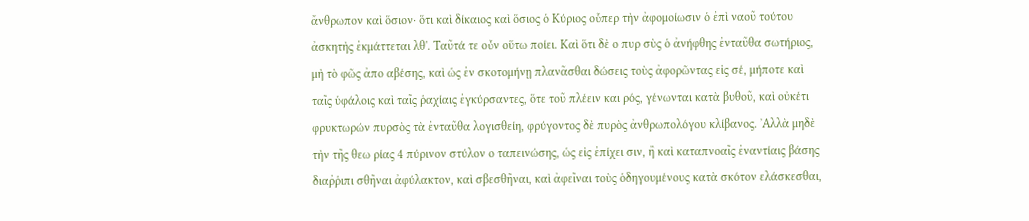ἄνθρωπον καὶ ὅσιον· ὅτι καὶ δίκαιος καὶ ὅσιος ὁ Κύριος οὗπερ τὴν ἀφομοίωσιν ὁ ἐπὶ ναοῦ τούτου ἀσκητὴς ἐκμάττεται λθ'. Ταῦτά τε οὖν οὕτω ποίει. Καὶ ὅτι δὲ ο πυρ σὺς ὁ ἀνήφθης ἐνταῦθα σωτήριος, μὴ τὸ φῶς ἀπο αβέσης, καὶ ὡς ἐν σκοτομήνῃ πλανᾶσθαι δώσεις τοὺς ἀφορῶντας εἰς σέ, μήποτε καὶ ταῖς ὑφάλοις καὶ ταῖς ῥαχίαις ἐγκύρσαντες, ὅτε τοῦ πλέειν και ρός, γένωνται κατὰ βυθοῦ, καὶ οὐκέτι φρυκτωρών πυρσὸς τὰ ἐνταῦθα λογισθείη, φρύγοντος δὲ πυρὸς ἀνθρωπολόγου κλίβανος. ᾿Αλλὰ μηδὲ τὴν τῆς θεω ρίας 4 πύρινον στύλον ο ταπεινώσης, ὡς εἰς ἐπίχει σιν, ἢ καὶ καταπνοαῖς ἐναντίαις βάσης διαῤῥιπι σθῆναι ἀφύλακτον, καὶ σβεσθῆναι, καὶ ἀφεῖναι τοὺς ὁδηγουμένους κατὰ σκότον ελάσκεσθαι,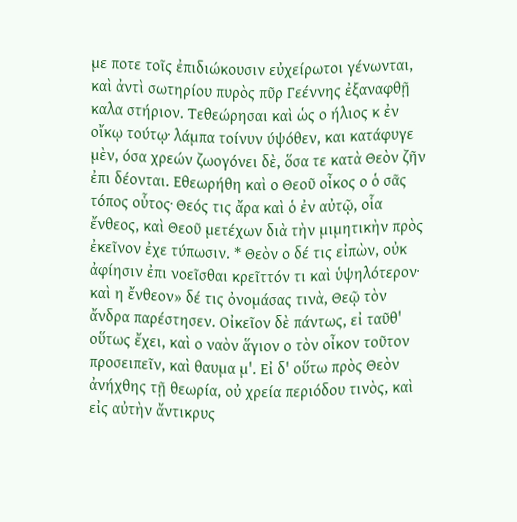με ποτε τοῖς ἐπιδιώκουσιν εὐχείρωτοι γένωνται, καὶ ἀντὶ σωτηρίου πυρὸς πῦρ Γεέννης ἐξαναφθῇ καλα στήριον. Τεθεώρησαι καὶ ὡς ο ήλιος κ ἐν οἴκῳ τούτῳ· λάμπα τοίνυν ύψόθεν, και κατάφυγε μὲν, όσα χρεών ζωογόνει δὲ, ὅσα τε κατὰ Θεὸν ζῆν ἐπι δέονται. Εθεωρήθη καὶ ο Θεοῦ οἶκος ο ὁ σᾶς τόπος οὗτος· Θεός τις ἄρα καὶ ὁ ἐν αὐτῷ, οἷα ἔνθεος, καὶ Θεοῦ μετέχων διὰ τὴν μιμητικὴν πρὸς ἐκεῖνον ἐχε τύπωσιν. * Θεὸν ο δέ τις εἰπὼν, οὐκ ἀφίησιν ἐπι νοεῖσθαι κρεῖττόν τι καὶ ὑψηλότερον· καὶ η ἔνθεον» δέ τις ὀνομάσας τινὰ, Θεῷ τὸν ἄνδρα παρέστησεν. Οἰκεῖον δὲ πάντως, εἰ ταῦθ' οὕτως ἔχει, καὶ ο ναὸν ἅγιον ο τὸν οἶκον τοῦτον προσειπεῖν, καὶ θαυμα μ'. Εἰ δ' οὕτω πρὸς Θεὸν ἀνήχθης τῇ θεωρία, οὐ χρεία περιόδου τινὸς, καὶ εἰς αὐτὴν ἄντικρυς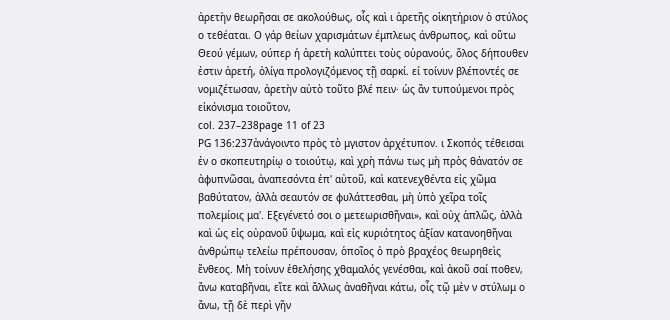ἀρετὴν θεωρῆσαι σε ακολούθως, οἷς καὶ ι ἀρετῆς οἰκητήριον ὁ στύλος ο τεθέαται. Ο γάρ θείων χαρισμάτων έμπλεως άνθρωπος, καὶ οὕτω Θεού γέμων, ούπερ ή ἀρετὴ καλύπτει τοὺς οὐρανούς, ὅλος δήπουθεν ἐστιν ἀρετή, ὀλίγα προλογιζόμενος τῇ σαρκί. εί τοίνυν βλέποντές σε νομιζέτωσαν, ἀρετὴν αὐτὸ τοῦτο βλέ πειν· ὡς ἂν τυπούμενοι πρὸς εἰκόνισμα τοιοῦτον,
col. 237–238page 11 of 23
PG 136:237ἀνάγοιντο πρὸς τὸ μγιστον ἀρχέτυπον. ι Σκοπός τέθεισαι ἐν ο σκοπευτηρίῳ ο τοιούτῳ, καὶ χρὴ πάνω τως μὴ πρὸς θάνατόν σε ἀφυπνῶσαι, ἀναπεσόντα ἐπ' αὐτοῦ, καὶ κατενεχθέντα εἰς χῶμα βαθύτατον, ἀλλὰ σεαυτόν σε φυλάττεσθαι, μὴ ὑπὸ χεῖρα τοῖς πολεμίοις μα'. Εξεγένετό σοι ο μετεωρισθῆναι», καὶ οὐχ ἁπλῶς, ἀλλὰ καὶ ὡς εἰς οὐρανοῦ ὕψωμα, καὶ εἰς κυριότητος ἀξίαν κατανοηθῆναι ἀνθρώπῳ τελείω πρέπουσαν, ὁποῖος ὁ πρὸ βραχέος θεωρηθεὶς ἔνθεος. Μὴ τοίνυν ἐθελήσης χθαμαλός γενέσθαι, καὶ ἀκοῦ σαί ποθεν, ἄνω καταβῆναι, εἴτε καὶ ἄλλως ἀναθῆναι κάτω, οἷς τῷ μὲν ν στύλωμ ο ἄνω, τῇ δὲ περὶ γῆν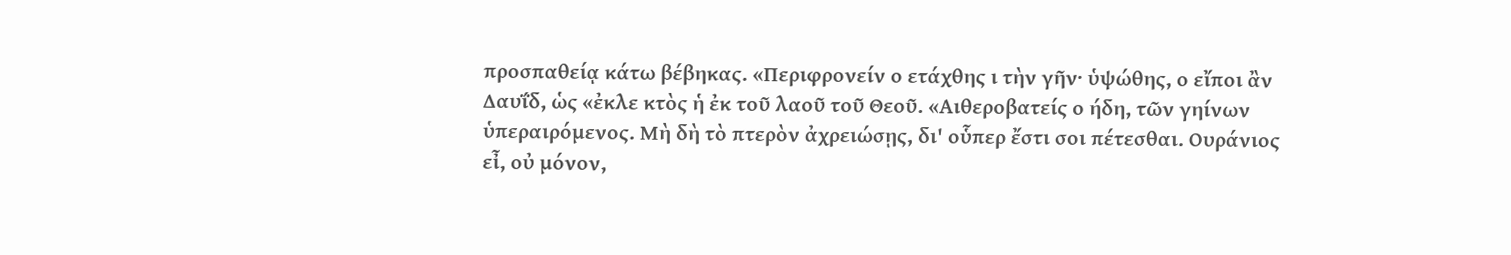προσπαθείᾳ κάτω βέβηκας. «Περιφρονείν ο ετάχθης ι τὴν γῆν· ὑψώθης, ο εἴποι ἂν Δαυΐδ, ὡς «ἐκλε κτὸς ἡ ἐκ τοῦ λαοῦ τοῦ Θεοῦ. «Αιθεροβατείς ο ήδη, τῶν γηίνων ὑπεραιρόμενος. Μὴ δὴ τὸ πτερὸν ἀχρειώσῃς, δι' οὗπερ ἔστι σοι πέτεσθαι. Ουράνιος εἶ, οὐ μόνον,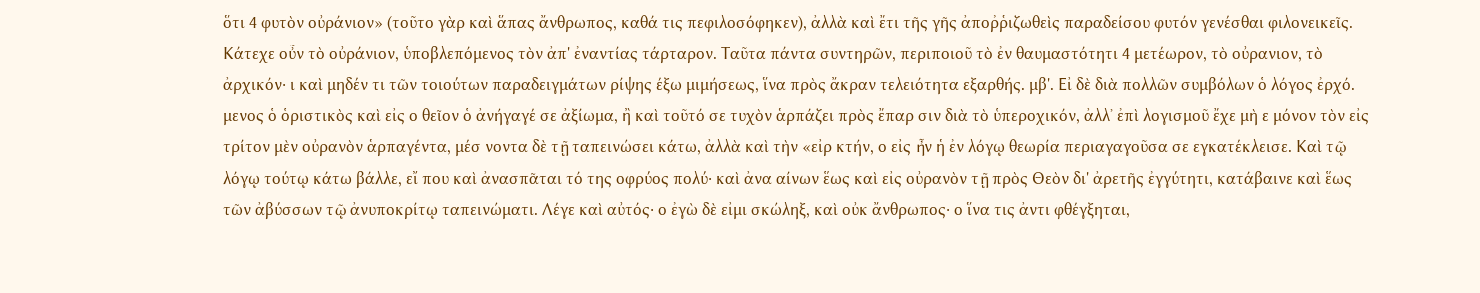ὅτι 4 φυτὸν οὐράνιον» (τοῦτο γὰρ καὶ ἅπας ἄνθρωπος, καθά τις πεφιλοσόφηκεν), ἀλλὰ καὶ ἔτι τῆς γῆς ἀποῤῥιζωθεὶς παραδείσου φυτόν γενέσθαι φιλονεικεῖς. Κάτεχε οὖν τὸ οὐράνιον, ὑποβλεπόμενος τὸν ἀπ' ἐναντίας τάρταρον. Ταῦτα πάντα συντηρῶν, περιποιοῦ τὸ ἐν θαυμαστότητι 4 μετέωρον, τὸ οὐρανιον, τὸ ἀρχικόν· ι καὶ μηδέν τι τῶν τοιούτων παραδειγμάτων ρίψης έξω μιμήσεως, ἵνα πρὸς ἄκραν τελειότητα εξαρθής. μβ'. Εἰ δὲ διὰ πολλῶν συμβόλων ὁ λόγος ἐρχό. μενος ὁ ὁριστικὸς καὶ εἰς ο θεῖον ὁ ἀνήγαγέ σε ἀξίωμα, ἢ καὶ τοῦτό σε τυχὸν ἁρπάζει πρὸς ἔπαρ σιν διὰ τὸ ὑπεροχικόν, ἀλλ᾽ ἐπὶ λογισμοῦ ἔχε μὴ ε μόνον τὸν εἰς τρίτον μὲν οὐρανὸν ἁρπαγέντα, μέσ νοντα δὲ τῇ ταπεινώσει κάτω, ἀλλὰ καὶ τὴν «εἰρ κτήν, ο εἰς ἦν ἡ ἐν λόγῳ θεωρία περιαγαγοῦσα σε εγκατέκλεισε. Καὶ τῷ λόγῳ τούτῳ κάτω βάλλε, εἴ που καὶ ἀνασπᾶται τό της οφρύος πολύ· καὶ ἀνα αίνων ἕως καὶ εἰς οὐρανὸν τῇ πρὸς Θεὸν δι' ἀρετῆς ἐγγύτητι, κατάβαινε καὶ ἕως τῶν ἀβύσσων τῷ ἀνυποκρίτῳ ταπεινώματι. Λέγε καὶ αὐτός· ο ἐγὼ δὲ εἰμι σκώληξ, καὶ οὐκ ἄνθρωπος· ο ἵνα τις ἀντι φθέγξηται,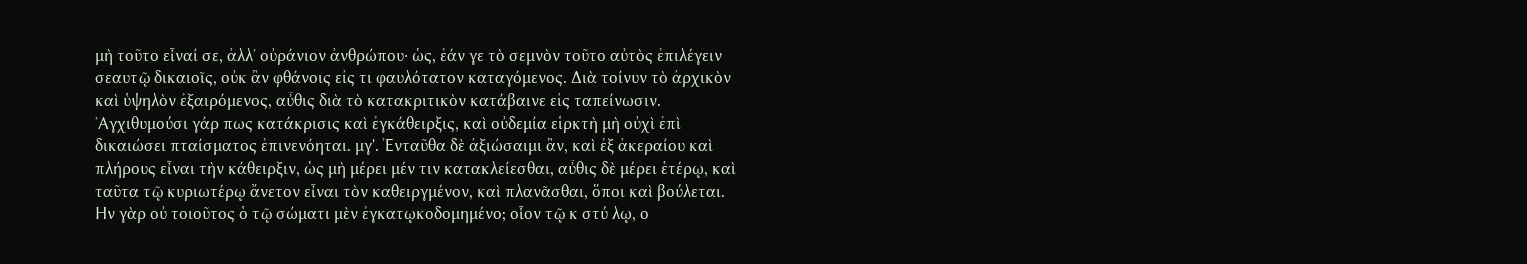μὴ τοῦτο εἶναί σε, ἀλλ᾽ οὐράνιον ἀνθρώπου· ὡς, ἐάν γε τὸ σεμνὸν τοῦτο αὐτὸς ἐπιλέγειν σεαυτῷ δικαιοῖς, οὐκ ἂν φθάνοις εἰς τι φαυλότατον καταγόμενος. Διὰ τοίνυν τὸ ἀρχικὸν καὶ ὑψηλὸν ἐξαιρόμενος, αὖθις διὰ τὸ κατακριτικὸν κατάβαινε εἰς ταπείνωσιν. ᾿Αγχιθυμούσι γάρ πως κατάκρισις καὶ ἐγκάθειρξις, καὶ οὐδεμία εἱρκτὴ μὴ οὐχὶ ἐπὶ δικαιώσει πταίσματος ἐπινενόηται. μγ'. Ἐνταῦθα δὲ ἀξιώσαιμι ἂν, καὶ ἐξ ἀκεραίου καὶ πλήρους εἶναι τὴν κάθειρξιν, ὡς μὴ μέρει μέν τιν κατακλείεσθαι, αὖθις δὲ μέρει ἑτέρῳ, καὶ ταῦτα τῷ κυριωτέρῳ ἄνετον εἶναι τὸν καθειργμένον, καὶ πλανᾶσθαι, ὅποι καὶ βούλεται. Ην γὰρ οὐ τοιοῦτος ὁ τῷ σώματι μὲν ἐγκατῳκοδομημένο; οἷον τῷ κ στύ λῳ, ο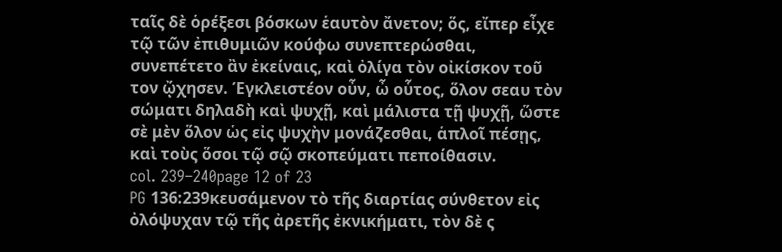ταῖς δὲ ὁρέξεσι βόσκων ἑαυτὸν ἄνετον; ὅς, εἴπερ εἶχε τῷ τῶν ἐπιθυμιῶν κούφω συνεπτερώσθαι, συνεπέτετο ἂν ἐκείναις, καὶ ὀλίγα τὸν οἰκίσκον τοῦ τον ᾤχησεν. Έγκλειστέον οὖν, ὦ οὗτος, ὅλον σεαυ τὸν σώματι δηλαδὴ καὶ ψυχῇ, καὶ μάλιστα τῇ ψυχῇ, ὥστε σὲ μὲν ὅλον ὡς εἰς ψυχὴν μονάζεσθαι, ἁπλοῖ πέσῃς, καὶ τοὺς ὅσοι τῷ σῷ σκοπεύματι πεποίθασιν.
col. 239–240page 12 of 23
PG 136:239κευσάμενον τὸ τῆς διαρτίας σύνθετον εἰς ὀλόψυχαν τῷ τῆς ἀρετῆς ἐκνικήματι, τὸν δὲ ς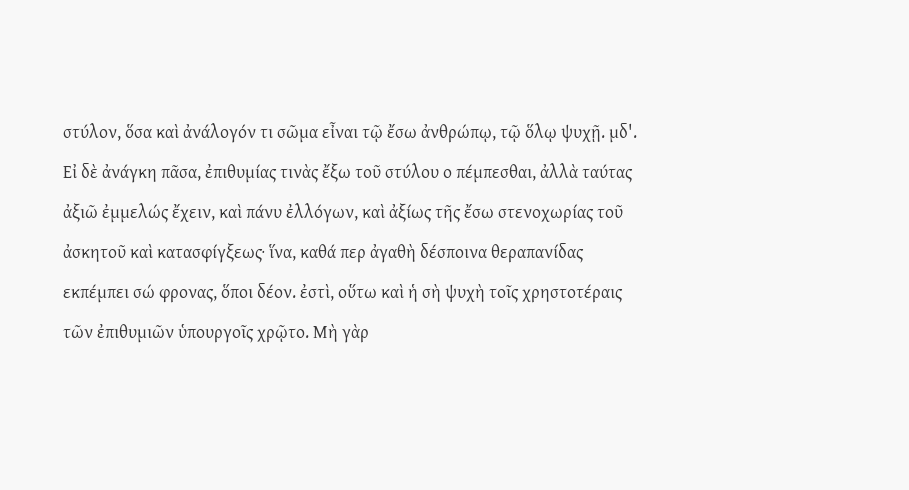στύλον, ὅσα καὶ ἀνάλογόν τι σῶμα εἶναι τῷ ἔσω ἀνθρώπῳ, τῷ ὅλῳ ψυχῇ. μδ'. Εἰ δὲ ἀνάγκη πᾶσα, ἐπιθυμίας τινὰς ἔξω τοῦ στύλου ο πέμπεσθαι, ἀλλὰ ταύτας ἀξιῶ ἐμμελώς ἔχειν, καὶ πάνυ ἐλλόγων, καὶ ἀξίως τῆς ἔσω στενοχωρίας τοῦ ἀσκητοῦ καὶ κατασφίγξεως· ἵνα, καθά περ ἀγαθὴ δέσποινα θεραπανίδας εκπέμπει σώ φρονας, ὅποι δέον. ἐστὶ, οὕτω καὶ ἡ σὴ ψυχὴ τοῖς χρηστοτέραις τῶν ἐπιθυμιῶν ὑπουργοῖς χρῷτο. Μὴ γὰρ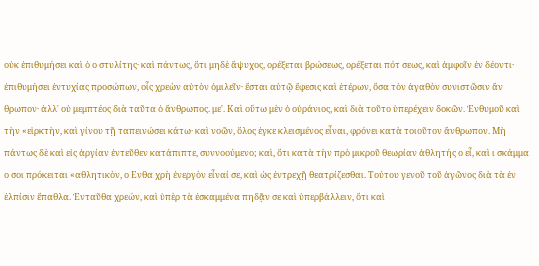οὐκ ἐπιθυμήσει καὶ ὁ ο στυλίτης· καὶ πάντως, ὅτι μηδὲ ἄψυχος, ορέξεται βρώσεως, ορέξεται πότ σεως, καὶ ἀμφοῖν ἐν δέοντι· ἐπιθυμήσει ἐντυχίας προσώπων, οἷς χρεὼν αὐτὸν ὁμιλεῖν· ἔσται αὐτῷ ἔφεσις καὶ ἑτέρων, ὅσα τὸν ἀγαθὸν συνιστῶσιν ἄν θρωπον· ἀλλ᾽ οὐ μεμπτέος διὰ ταῦτα ὁ ἄνθρωπος. με'. Καὶ οὕτω μὲν ὁ οὐράνιος, καὶ διὰ τοῦτο ὑπερέχειν δοκῶν. Ἐνθυμοῦ καὶ τὴν «εἱρκτὴν, καὶ γίνου τῇ ταπεινώσει κάτω· καὶ νοῶν, ὅλος ἐγκε κλεισμένος εἶναι, φρόνει κατὰ τοιοῦτον ἄνθρωπον. Μὴ πάντως δὲ καὶ εἰς ἀργίαν ἐντεῦθεν κατάπιπτε, συννοούμενο; καὶ, ὅτι κατὰ τὴν πρὸ μικροῦ θεωρίαν ἀθλητής ο εἶ, καὶ ι σκάμμα ο σοι πρόκειται «αθλητικὸν, ο Ενθα χρὴ ἐνεργὸν εἶναί σε, καὶ ὡς ἐντρεχῇ θεατρίζεσθαι. Τούτου γενοῦ τοῦ ἀγῶνος διὰ τὰ ἐν ἐλπίσιν ἔπαθλα. Ἐνταῦθα χρεών, καὶ ὑπὲρ τὰ ἐσκαμμένα πηδᾷν σε καὶ ὑπερβάλλειν, ὅτι καὶ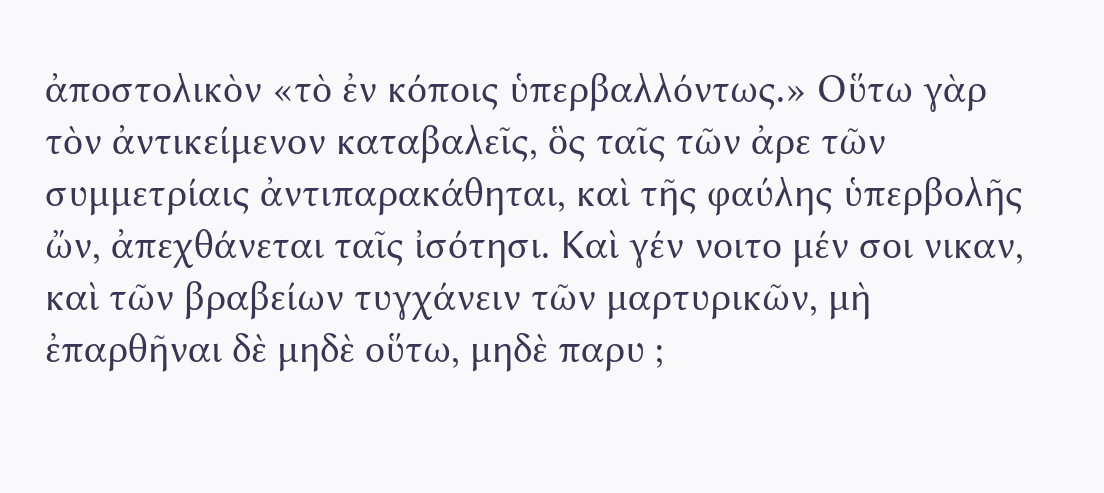ἀποστολικὸν «τὸ ἐν κόποις ὑπερβαλλόντως.» Οὕτω γὰρ τὸν ἀντικείμενον καταβαλεῖς, ὃς ταῖς τῶν ἀρε τῶν συμμετρίαις ἀντιπαρακάθηται, καὶ τῆς φαύλης ὑπερβολῆς ὤν, ἀπεχθάνεται ταῖς ἰσότησι. Καὶ γέν νοιτο μέν σοι νικαν, καὶ τῶν βραβείων τυγχάνειν τῶν μαρτυρικῶν, μὴ ἐπαρθῆναι δὲ μηδὲ οὕτω, μηδὲ παρυ ;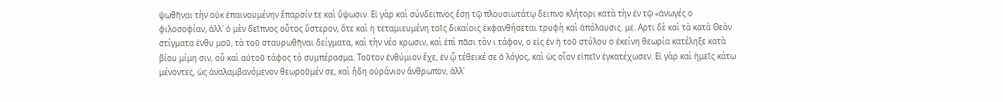ψωθῆναι τὴν οὐκ ἐπαινουμένην ἔπαρσίν τε καὶ ὕψωσιν. Εἰ γὰρ καὶ σύνδειπνος ἔσῃ τῷ πλουσιωτάτῳ δειπνο κλήτορι κατὰ τὴν ἐν τῷ «ἀνωγές ο φιλοσοφίαν, ἀλλ᾽ ὁ μὲν δεῖπνος οὗτος ὕστερον, ὅτε καὶ ἡ τεταμιευμένη τοῖς δικαίοις ἐκφανθήσεται τρυφὴ καὶ ἀπόλαυσις. με. Αρτι δὲ καὶ τὰ κατὰ Θεὸν στίγματα ἐνθυ μοῦ, τὰ τοῦ σταυρωθῆναι δείγματα, καὶ τὴν νέο κρωσιν, καὶ ἐπὶ πᾶσι τὸν ι τάφον, ο εἰς ἐν ἡ τοῦ στύλου ο ἐκείνη θεωρία κατέληξε κατὰ βίου μίμη σιν, οὗ καὶ αὐτοῦ τάφος τὸ συμπέρασμα. Τοῦτον ἐνθύμιον ἔχε, ἐν ᾧ τέθεικέ σε ὁ λόγος, καὶ ὡς οἷον εἰπεῖν ἐγκατέχωσεν. Εἰ γὰρ καὶ ἡμεῖς κάτω μένοντες, ὡς ἀναλαμβανόμενον θεωροῦμέν σε, καὶ ἤδη οὐράνιον ἄνθρωπον, ἀλλ'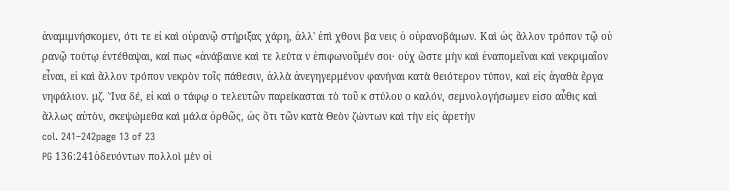ἀναμιμνήσκομεν, ότι τε εἰ καὶ οὐρανῷ στήριξας χάρη, ἀλλ' ἐπὶ χθονι βα νεις ὁ οὐρανοβάμων. Καὶ ὡς ἄλλον τρόπον τῷ οὐ ρανῷ τούτῳ ἐντέθαψαι, καί πως «ἀνάβαινε καὶ τε λεύτα ν ἐπιφωνοῦμέν σοι· οὐχ ὥστε μὴν καὶ ἐναπομεῖναι καὶ νεκριμαῖον εἶναι, εἰ καὶ ἄλλον τρόπον νεκρὸν τοῖς πάθεσιν, ἀλλὰ ἀνεγηγερμένον φανήναι κατὰ θειότερον τύπον, καὶ εἰς ἀγαθὰ ἔργα νηφάλιον. μζ. Ἵνα δέ, εἰ καὶ ο τάφῳ ο τελευτῶν παρείκασται τὸ τοῦ κ στύλου ο καλόν, σεμνολογήσωμεν εἰσο αὖθις καὶ ἄλλως αὐτὸν, σκεψώμεθα καὶ μάλα ὀρθῶς, ὡς ὅτι τῶν κατὰ Θεὸν ζώντων καὶ τὴν εἰς ἀρετὴν
col. 241–242page 13 of 23
PG 136:241ὁδευόντων πολλοὶ μὲν οἱ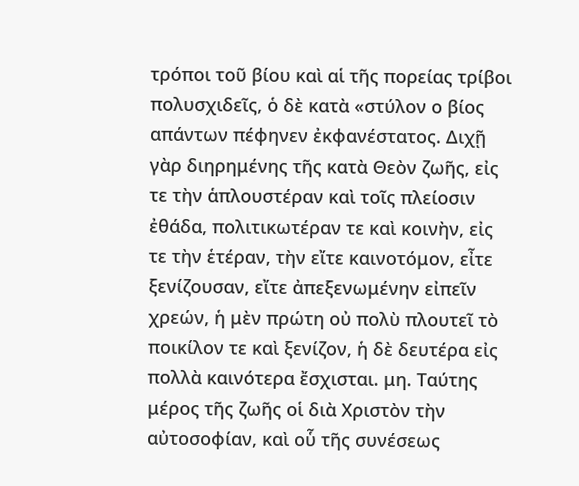τρόποι τοῦ βίου καὶ αἱ τῆς πορείας τρίβοι πολυσχιδεῖς, ὁ δὲ κατὰ «στύλον ο βίος απάντων πέφηνεν ἐκφανέστατος. Διχῇ γὰρ διηρημένης τῆς κατὰ Θεὸν ζωῆς, εἰς τε τὴν ἁπλουστέραν καὶ τοῖς πλείοσιν ἐθάδα, πολιτικωτέραν τε καὶ κοινὴν, εἰς τε τὴν ἑτέραν, τὴν εἴτε καινοτόμον, εἶτε ξενίζουσαν, εἴτε ἀπεξενωμένην εἰπεῖν χρεών, ἡ μὲν πρώτη οὐ πολὺ πλουτεῖ τὸ ποικίλον τε καὶ ξενίζον, ἡ δὲ δευτέρα εἰς πολλὰ καινότερα ἔσχισται. μη. Ταύτης μέρος τῆς ζωῆς οἱ διὰ Χριστὸν τὴν αὐτοσοφίαν, καὶ οὗ τῆς συνέσεως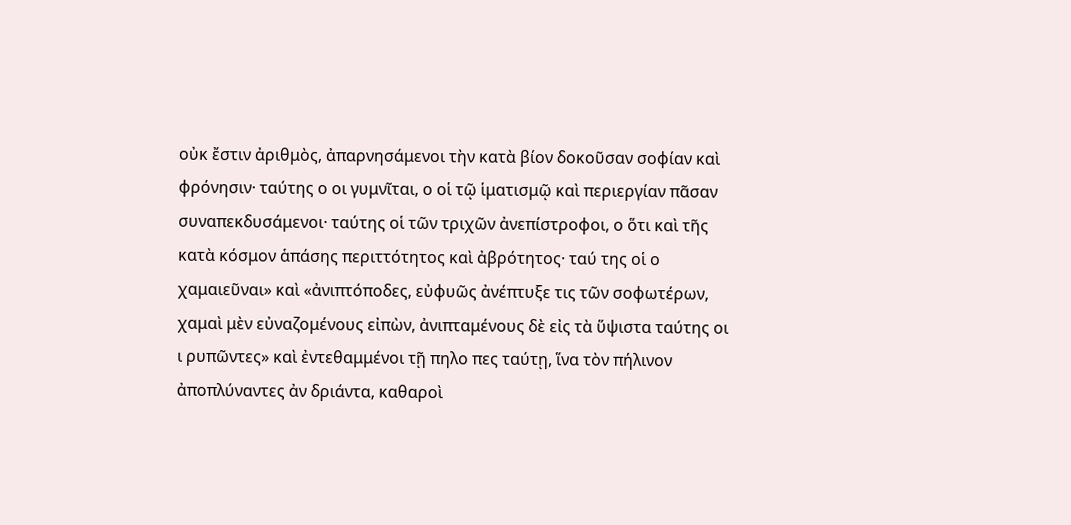οὐκ ἔστιν ἀριθμὸς, ἀπαρνησάμενοι τὴν κατὰ βίον δοκοῦσαν σοφίαν καὶ φρόνησιν· ταύτης ο οι γυμνῖται, ο οἱ τῷ ἱματισμῷ καὶ περιεργίαν πᾶσαν συναπεκδυσάμενοι· ταύτης οἱ τῶν τριχῶν ἀνεπίστροφοι, ο ὅτι καὶ τῆς κατὰ κόσμον ἁπάσης περιττότητος καὶ ἀβρότητος· ταύ της οἱ ο χαμαιεῦναι» καὶ «ἀνιπτόποδες, εὐφυῶς ἀνέπτυξε τις τῶν σοφωτέρων, χαμαὶ μὲν εὐναζομένους εἰπὼν, ἀνιπταμένους δὲ εἰς τὰ ὕψιστα ταύτης οι ι ρυπῶντες» καὶ ἐντεθαμμένοι τῇ πηλο πες ταύτῃ, ἵνα τὸν πήλινον ἀποπλύναντες ἀν δριάντα, καθαροὶ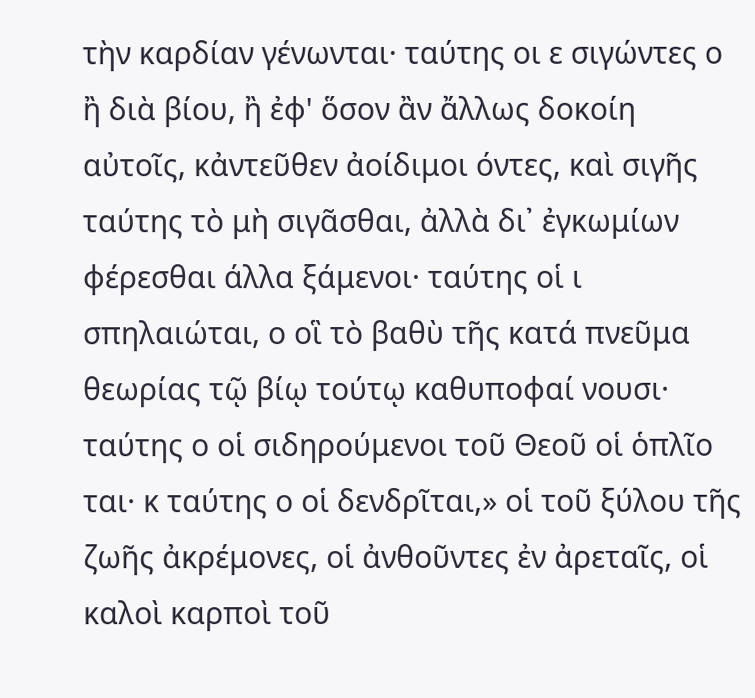τὴν καρδίαν γένωνται· ταύτης οι ε σιγώντες ο ἢ διὰ βίου, ἢ ἐφ' ὅσον ἂν ἄλλως δοκοίη αὐτοῖς, κἀντεῦθεν ἀοίδιμοι όντες, καὶ σιγῆς ταύτης τὸ μὴ σιγᾶσθαι, ἀλλὰ δι᾽ ἐγκωμίων φέρεσθαι άλλα ξάμενοι· ταύτης οἱ ι σπηλαιώται, ο οἳ τὸ βαθὺ τῆς κατά πνεῦμα θεωρίας τῷ βίῳ τούτῳ καθυποφαί νουσι· ταύτης ο οἱ σιδηρούμενοι τοῦ Θεοῦ οἱ ὁπλῖο ται· κ ταύτης ο οἱ δενδρῖται,» οἱ τοῦ ξύλου τῆς ζωῆς ἀκρέμονες, οἱ ἀνθοῦντες ἐν ἀρεταῖς, οἱ καλοὶ καρποὶ τοῦ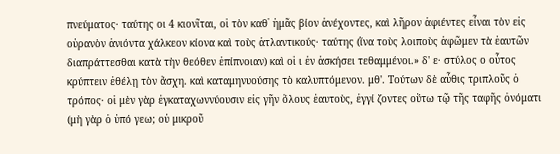πνεύματος· ταύτης οι 4 κιονῖται, οἱ τὸν καθ᾿ ἡμᾶς βίον ἀνέχοντες, καὶ λῆρον ἀφιέντες εἶναι τὸν εἰς οὐρανὸν ἀνιόντα χάλκεον κίονα καὶ τοὺς ἀτλαντικούς· ταύτης (ἵνα τοὺς λοιποὺς ἀφῶμεν τὰ ἑαυτῶν διαπράττεσθαι κατὰ τὴν θεόθεν ἐπίπνοιαν) καὶ οἱ ι ἐν ἀσκήσει τεθαμμένοι.» δ' ε· στύλος ο οὗτος κρύπτειν ἐθέλῃ τὸν ἄσχη. καὶ καταμηνυούσης τὸ καλυπτόμενον. μθ'. Τούτων δὲ αὖθις τριπλοῦς ὁ τρόπος· οἱ μὲν γὰρ ἐγκαταχωννύουσιν εἰς γῆν ὅλους ἑαυτοὺς, ἐγγί ζοντες οὕτω τῷ τῆς ταφῆς ὀνόματι (μὴ γὰρ ὁ ὑπό γεω; οὐ μικροῦ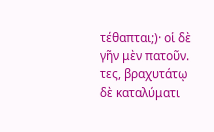τέθαπται;)· οἱ δὲ γῆν μὲν πατοῦν. τες, βραχυτάτῳ δὲ καταλύματι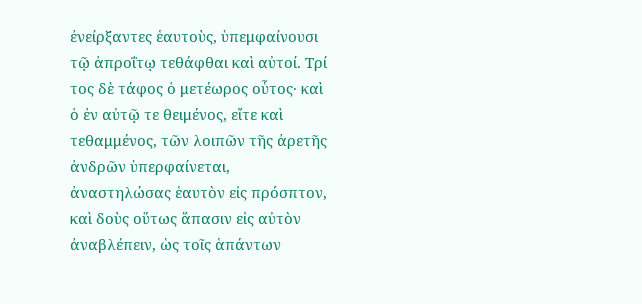ἐνείρξαντες ἑαυτοὺς, ὑπεμφαίνουσι τῷ ἀπροΐτῳ τεθάφθαι καὶ αὐτοί. Τρί τος δὲ τάφος ὁ μετέωρος οὗτος· καὶ ὁ ἐν αὐτῷ τε θειμένος, εἴτε καὶ τεθαμμένος, τῶν λοιπῶν τῆς ἀρετῆς ἀνδρῶν ὑπερφαίνεται, ἀναστηλώσας ἑαυτὸν εἰς πρόσπτον, καὶ δοὺς οὕτως ἅπασιν εἰς αὐτὸν ἀναβλέπειν, ὡς τοῖς ἁπάντων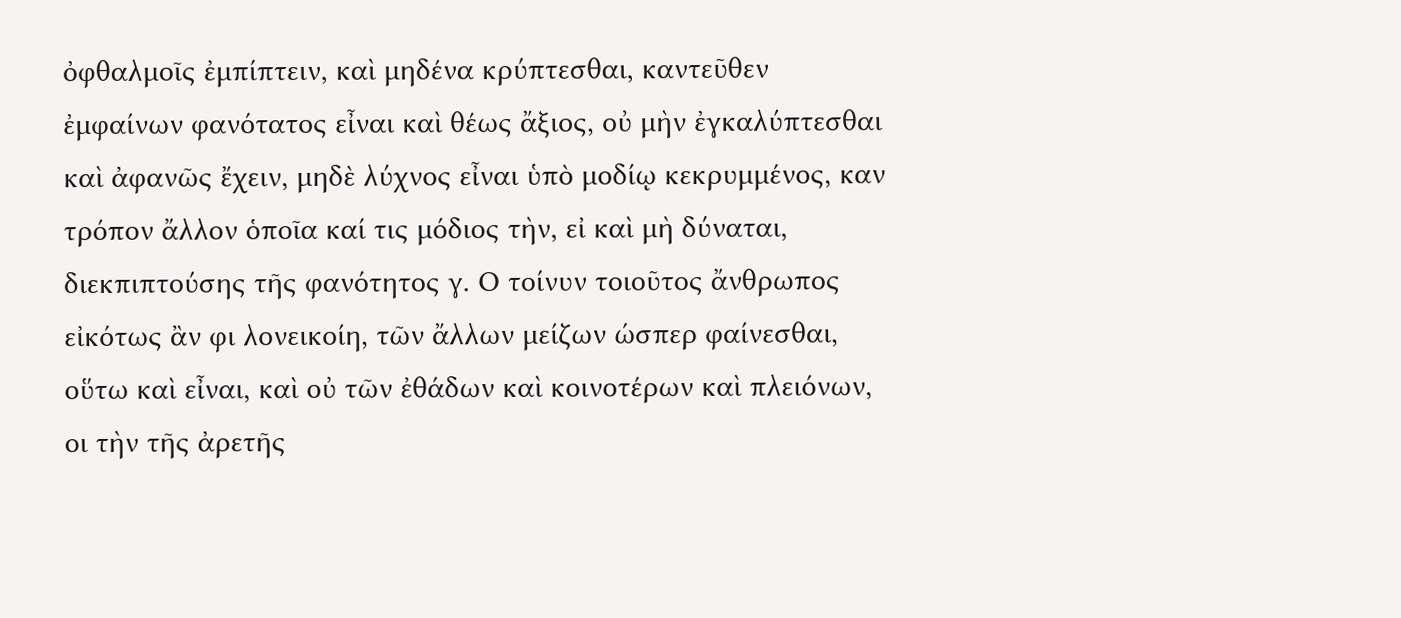ὀφθαλμοῖς ἐμπίπτειν, καὶ μηδένα κρύπτεσθαι, καντεῦθεν ἐμφαίνων φανότατος εἶναι καὶ θέως ἄξιος, οὐ μὴν ἐγκαλύπτεσθαι καὶ ἀφανῶς ἔχειν, μηδὲ λύχνος εἶναι ὑπὸ μοδίῳ κεκρυμμένος, καν τρόπον ἄλλον ὁποῖα καί τις μόδιος τὴν, εἰ καὶ μὴ δύναται, διεκπιπτούσης τῆς φανότητος γ. Ο τοίνυν τοιοῦτος ἄνθρωπος εἰκότως ἂν φι λονεικοίη, τῶν ἄλλων μείζων ώσπερ φαίνεσθαι, οὕτω καὶ εἶναι, καὶ οὐ τῶν ἐθάδων καὶ κοινοτέρων καὶ πλειόνων, οι τὴν τῆς ἀρετῆς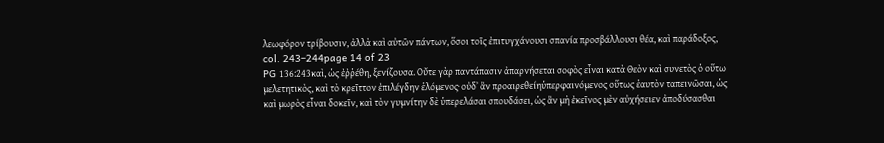λεωφόρον τρίβουσιν, ἀλλὰ καὶ αὐτῶν πάντων, ὅσοι τοῖς ἐπιτυγχάνουσι σπανία προσβάλλουσι θέα, καὶ παράδοξος,
col. 243–244page 14 of 23
PG 136:243καὶ, ὡς ἐῤῥέθη, ξενίζουσα. Οὔτε γὰρ παντάπασιν ἀπαρνήσεται σοφὸς εἶναι κατὰ Θεὸν καὶ συνετὸς ὁ οὕτω μελετητικὸς, καὶ τὸ κρεῖττον ἐπιλέγδην ἑλόμενος· οὐδ᾽ ἂν προαιρεθείηὑπερφαινόμενος οὕτως ἑαυτὸν ταπεινῶσαι, ὡς καὶ μωρὸς εἶναι δοκεῖν, καὶ τὸν γυμνίτην δὲ ὑπερελάσαι σπουδάσει, ὡς ἂν μὴ ἐκεῖνος μὲν αὐχήσειεν ἀποδύσασθαι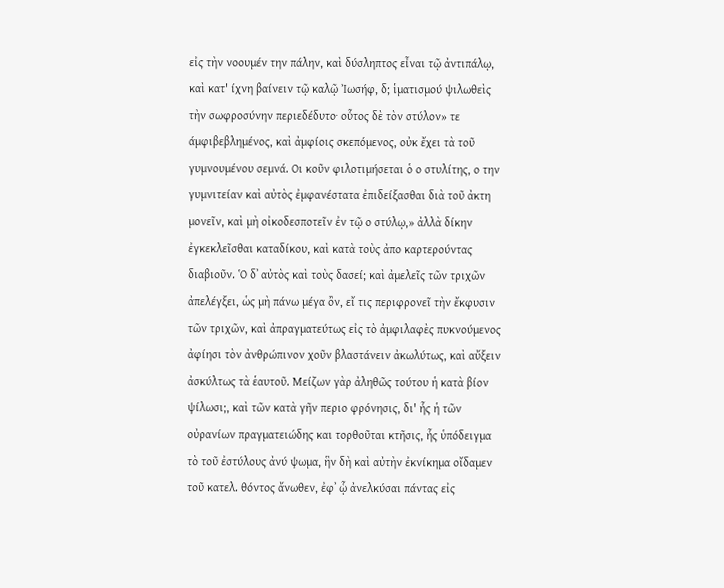εἰς τὴν νοουμέν την πάλην, καὶ δύσληπτος εἶναι τῷ ἀντιπάλῳ, καὶ κατ' ίχνη βαίνειν τῷ καλῷ Ἰωσήφ, δ; ἱματισμού ψιλωθεὶς τὴν σωφροσύνην περιεδέδυτο· οὗτος δὲ τὸν στύλον» τε άμφιβεβλημένος, καὶ ἀμφίοις σκεπόμενος, οὐκ ἔχει τὰ τοῦ γυμνουμένου σεμνά. Οι κοῦν φιλοτιμήσεται ὁ ο στυλίτης, ο την γυμνιτείαν καὶ αὐτὸς ἐμφανέστατα ἐπιδείξασθαι διὰ τοῦ ἀκτη μονεῖν, καὶ μὴ οἰκοδεσποτεῖν ἐν τῷ ο στύλῳ,» ἀλλὰ δίκην ἐγκεκλεῖσθαι καταδίκου, καὶ κατὰ τοὺς ἀπο καρτερούντας διαβιοῦν. Ὁ δ᾽ αὐτὸς καὶ τοὺς δασεί; καὶ ἀμελεῖς τῶν τριχῶν ἀπελέγξει, ὡς μὴ πάνω μέγα ὂν, εἴ τις περιφρονεῖ τὴν ἔκφυσιν τῶν τριχῶν, καὶ ἀπραγματεύτως εἰς τὸ ἀμφιλαφὲς πυκνούμενος ἀφίησι τὸν ἀνθρώπινον χοῦν βλαστάνειν ἀκωλύτως, καὶ αὔξειν ἀσκύλτως τὰ ἑαυτοῦ. Μείζων γὰρ ἀληθῶς τούτου ἡ κατὰ βίον ψίλωσι;, καὶ τῶν κατὰ γῆν περιο φρόνησις, δι' ἧς ἡ τῶν οὐρανίων πραγματειώδης και τορθοῦται κτῆσις, ἧς ὑπόδειγμα τὸ τοῦ ἐστύλους ἀνύ ψωμα, ἣν δὴ καὶ αὐτὴν ἐκνίκημα οἴδαμεν τοῦ κατελ. θόντος ἄνωθεν, ἐφ᾽ ᾧ ἀνελκύσαι πάντας εἰς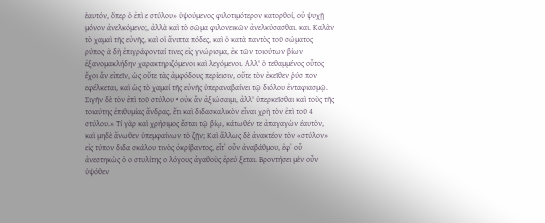ἑαυτόν, ὅπερ ὁ ἐπὶ ε στύλου» ὑψούμενος φιλοτιμότερον κατορθοί, οὐ ψυχῇ μόνον ἀνελκόμενο;, ἀλλὰ καὶ τὸ σῶμα φιλονεικῶν ἀνελκύσασθαι. και. Καλὰν τὸ χαμαὶ τῆς εὐνῆς, καὶ οἱ ἄνιπτα πόδες, καὶ ὁ κατὰ παντὸς τοῦ σώματος ρύπος· ὰ δὴ ἐπιγράφονταί τινες εἰς γνώρισμα, ἐκ τῶν τοιούτων βίων ἐξανομακλήδην χαρακτηριζόμενοι καὶ λεγόμενοι. Αλλ' ὁ τεθαμμένος οὗτος ἔχοι ἂν εἰπεῖν, ὡς οὔτε τὰς ἀμφόδους περίεισιν, οὔτε τὸν ἐκεῖθεν ῥύσ πον εφέλκεται, καὶ ὡς τὸ χαμαί τῆς εὐνῆς ὑπεραναβαίνει τῷ διόλου ἐνταφιασμῷ. Σιγῆν δὲ τὸν ἐπὶ τοῦ στύλου • οὐκ ἂν ἀξιώσαιμι, ἀλλ' ὑπερκεῖσθαι καὶ τοὺς τῆς τοιαύτης ἐπιθυμίας ἄνδρας, ἔτι καὶ διδασκαλικὸν εἶναι χρὴ τὸν ἐπὶ τοῦ 4 στύλου.» Τί γὰρ καὶ χρήσιμος ἔσται τῷ βίῳ, κάτωθέν τε ἀπαγαγὼν έαυτὸν, καὶ μηδὲ ἄνωθεν ὑπεμφαίνων τὸ ζῇν; Καὶ ἄλλως δὲ ἀνακτέον τὸν «στύλον» εἰς τύπον διδα σκάλου τινὸς ὀκρίβαντος, εἶτ᾽ οὖν ἀναβάθμου, ἐφ᾽ οὗ ἀνεστηκὼς ὁ ο στυλίτης ο λόγους ἀγαθοὺς ἐρεύ ξεται. Βροντήσει μὲν οὖν ὑψόθεν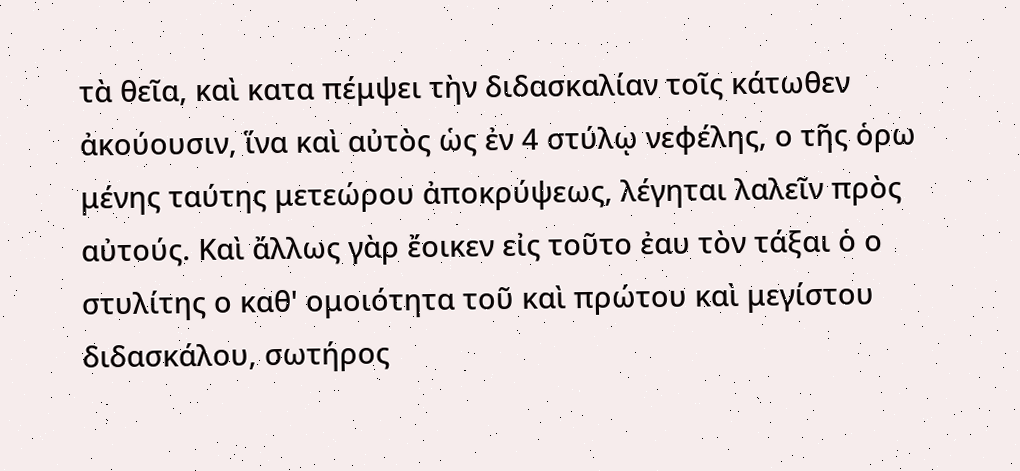τὰ θεῖα, καὶ κατα πέμψει τὴν διδασκαλίαν τοῖς κάτωθεν ἀκούουσιν, ἵνα καὶ αὐτὸς ὡς ἐν 4 στύλῳ νεφέλης, ο τῆς ὁρω μένης ταύτης μετεώρου ἀποκρύψεως, λέγηται λαλεῖν πρὸς αὐτούς. Καὶ ἄλλως γὰρ ἔοικεν εἰς τοῦτο ἐαυ τὸν τάξαι ὁ ο στυλίτης ο καθ' ομοιότητα τοῦ καὶ πρώτου καὶ μεγίστου διδασκάλου, σωτήρος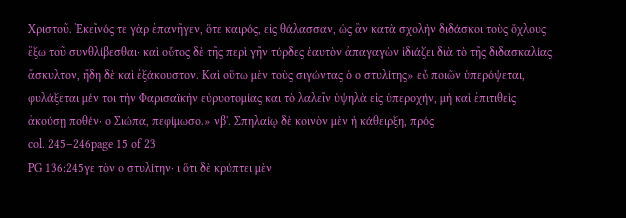Χριστοῦ. Ἐκεῖνός τε γὰρ ἐπανῆγεν, ὅτε καιρός, εἰς θάλασσαν, ὡς ἂν κατὰ σχολὴν διδάσκοι τοὺς ὄχλους ἔξω τοῦ συνθλίβεσθαι· καὶ οὗτος δὲ τῆς περὶ γῆν τύρδες ἑαυτὸν ἀπαγαγὼν ἰδιάζει διὰ τὸ τῆς διδασκαλίας ἄσκυλτον, ἤδη δὲ καὶ ἐξάκουστον. Καὶ οὕτω μὲν τοὺς σιγώντας ὁ ο στυλίτης» εὖ ποιῶν ὑπερόψεται, φυλάξεται μέν τοι τὴν Φαρισαϊκὴν εὐρυοτομίας και τὸ λαλεῖν ὑψηλὰ εἰς ὑπεροχήν, μὴ καὶ ἐπιτιθεὶς ἀκούσῃ ποθέν· ο Σιώπα, πεφίμωσο.» νβ'. Σπηλαίῳ δὲ κοινὸν μὲν ἡ κάθειρξη, πρός
col. 245–246page 15 of 23
PG 136:245γε τὸν ο στυλίτην· ι ὅτι δὲ κρύπτει μὲν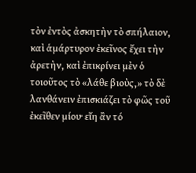τὸν ἐντὸς ἀσκητὴν τὸ σπήλαιον, καὶ ἁμάρτυρον ἐκεῖνος ἔχει τὴν ἀρετὴν, καὶ ἐπικρίνει μὲν ὁ τοιοῦτος τὸ «λάθε βιοὺς,» τὸ δὲ λανθάνειν ἐπισκιάζει τὸ φῶς τοῦ ἐκεῖθεν μίου· εἴη ἂν τό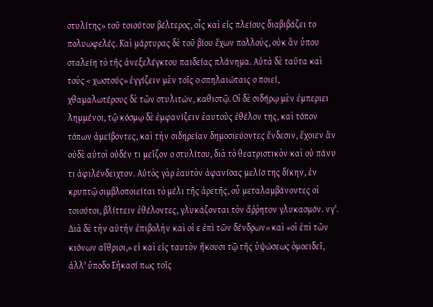στυλίτης» τοῦ τοιούτου βέλτερος, οἷς καὶ εἰς πλείους διαβιβάζει το πολυωφελές. Καὶ μάρτυρας δὲ τοῦ βίου ἔχων πολλοὺς, οὐκ ἂν ὑπου σταλείη τὸ τῆς ἀνεξελέγκτου παιδείας πλάνημα. Αὐτὰ δὲ ταῦτα καὶ τοὺς < χωστούς» ἐγγίζειν μὲν τοῖς ο σπηλαιώταις ο ποιεί, χθαμαλωτέρους δὲ τῶν στυλιτών, καθιστῷ. Οἱ δὲ σιδήρῳ μὲν ἐμπεριει λημμένοι, τῷ κόσμῳ δὲ ἐμφανίζειν ἑαυτοὺς ἐθέλον της, καὶ τόπον τόπων ἀμείβοντες, καὶ τὴν σιδηρείαν δημοσιεύοντες ἔνδεσιν, ἔχοιεν ἂν οὐδὲ αὐτοὶ οὐδέν τι μεῖζον ο στυλίτου, διὰ τὸ θεατριστικὸν καὶ οὐ πάνυ τι ἀφιλένδειχτον. Αὐτὸς γὰρ ἑαυτὸν ἀφανίσας μελίσ της δίκην, ἐν κρυπτῷ σιμβλοποιείται τὸ μέλι τῆς ἀρετῆς, οὗ μεταλαμβάνοντες οἱ τοιούτοι, βλίττειν ἐθέλοντες, γλυκάζονται τὸν ἄῤῥητον γλυκασμόν. νγ'. Διὰ δὲ τὴν αὐτὴν ἐπιβολὴν καὶ οἱ ε ἐπὶ τῶν δένδρων» καὶ «οἱ ἐπὶ τῶν κιόνων αἴθριοι,» εἰ καὶ εἰς ταυτὸν ἤκουσι τῷ τῆς ὑψώσεως ὁμοειδεῖ, ἀλλ' ὑποδο Εἡκασί πως τοῖς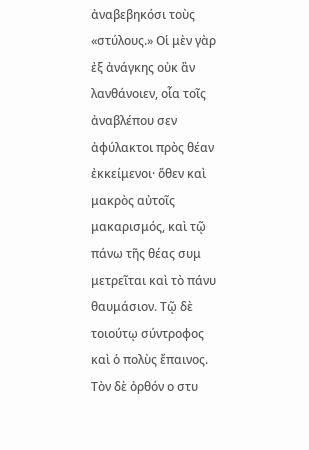ἀναβεβηκόσι τοὺς «στύλους.» Οἱ μὲν γὰρ ἐξ ἀνάγκης οὐκ ἂν λανθάνοιεν, οἷα τοῖς ἀναβλέπου σεν ἀφύλακτοι πρὸς θέαν ἐκκείμενοι· ὅθεν καὶ μακρὸς αὐτοῖς μακαρισμός, καὶ τῷ πάνω τῆς θέας συμ μετρεῖται καὶ τὸ πάνυ θαυμάσιον. Τῷ δὲ τοιούτῳ σύντροφος καὶ ὁ πολὺς ἔπαινος. Τὸν δὲ ὀρθόν ο στυ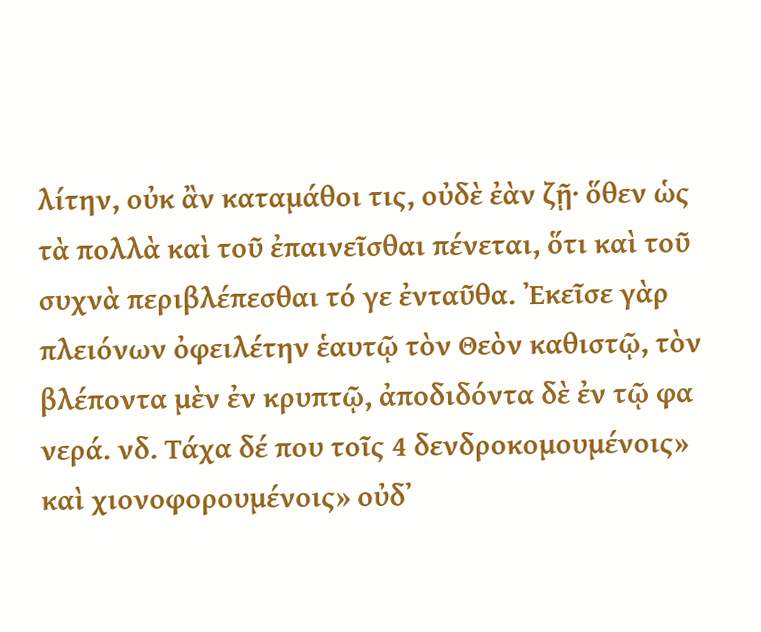λίτην, οὐκ ἂν καταμάθοι τις, οὐδὲ ἐὰν ζῇ· ὅθεν ὡς τὰ πολλὰ καὶ τοῦ ἐπαινεῖσθαι πένεται, ὅτι καὶ τοῦ συχνὰ περιβλέπεσθαι τό γε ἐνταῦθα. Ἐκεῖσε γὰρ πλειόνων ὀφειλέτην ἑαυτῷ τὸν Θεὸν καθιστῷ, τὸν βλέποντα μὲν ἐν κρυπτῷ, ἀποδιδόντα δὲ ἐν τῷ φα νερά. νδ. Τάχα δέ που τοῖς 4 δενδροκομουμένοις» καὶ χιονοφορουμένοις» οὐδ᾽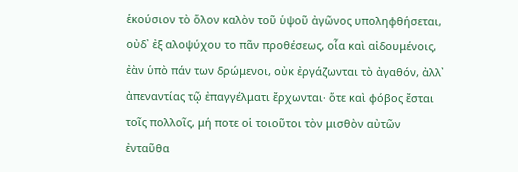ἑκούσιον τὸ ὅλον καλὸν τοῦ ὑψοῦ ἀγῶνος υποληφθήσεται, οὐδ᾽ ἐξ αλοψύχου το πᾶν προθέσεως, οἷα καὶ αἰδουμένοις, ἐὰν ὑπὸ πάν των δρώμενοι, οὐκ ἐργάζωνται τὸ ἀγαθόν, ἀλλ᾽ ἀπεναντίας τῷ ἐπαγγέλματι ἔρχωνται· ὅτε καὶ φόβος ἔσται τοῖς πολλοῖς, μή ποτε οἱ τοιοῦτοι τὸν μισθὸν αὐτῶν ἐνταῦθα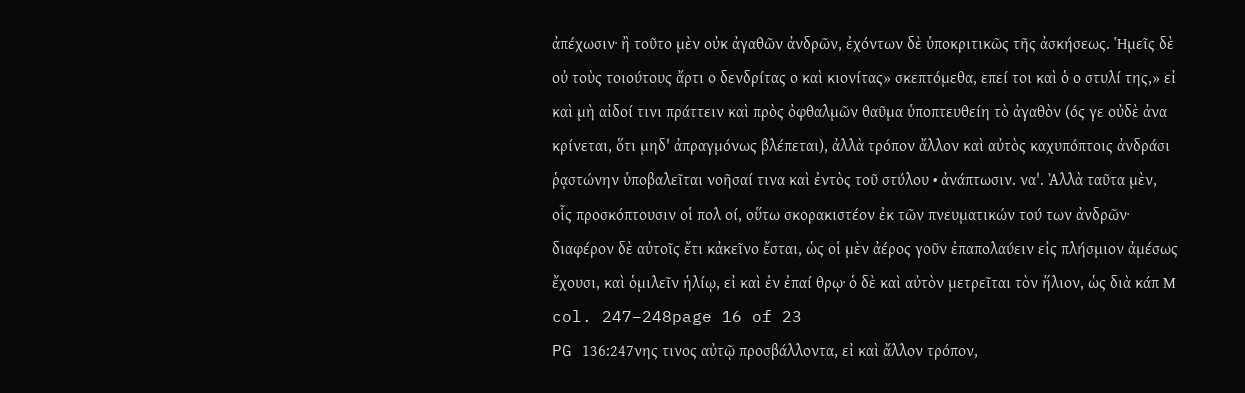ἀπέχωσιν· ἢ τοῦτο μὲν οὐκ ἀγαθῶν ἀνδρῶν, ἐχόντων δὲ ὑποκριτικῶς τῆς ἀσκήσεως. Ἡμεῖς δὲ οὐ τοὺς τοιούτους ἄρτι ο δενδρίτας ο καὶ κιονίτας» σκεπτόμεθα, επεί τοι καὶ ὁ ο στυλί της,» εἰ καὶ μὴ αἰδοί τινι πράττειν καὶ πρὸς ὀφθαλμῶν θαῦμα ὑποπτευθείη τὸ ἀγαθὸν (ός γε οὐδὲ ἀνα κρίνεται, ὅτι μηδ' ἀπραγμόνως βλέπεται), ἀλλὰ τρόπον ἄλλον καὶ αὐτὸς καχυπόπτοις ἀνδράσι ῥᾳστώνην ὑποβαλεῖται νοῆσαί τινα καὶ ἐντὸς τοῦ στύλου • ἀνάπτωσιν. να'. Ἀλλὰ ταῦτα μὲν, οἷς προσκόπτουσιν οἱ πολ οί, οὕτω σκορακιστέον ἐκ τῶν πνευματικών τού των ἀνδρῶν· διαφέρον δὲ αὐτοῖς ἔτι κἀκεῖνο ἔσται, ὡς οἱ μὲν ἀέρος γοῦν ἐπαπολαύειν εἰς πλήσμιον ἀμέσως ἔχουσι, καὶ ὁμιλεῖν ἡλίῳ, εἰ καὶ ἐν ἐπαί θρῳ· ὁ δὲ καὶ αὐτὸν μετρεῖται τὸν ἥλιον, ὡς διὰ κάπ Μ
col. 247–248page 16 of 23
PG 136:247νης τινος αὐτῷ προσβάλλοντα, εἰ καὶ ἄλλον τρόπον,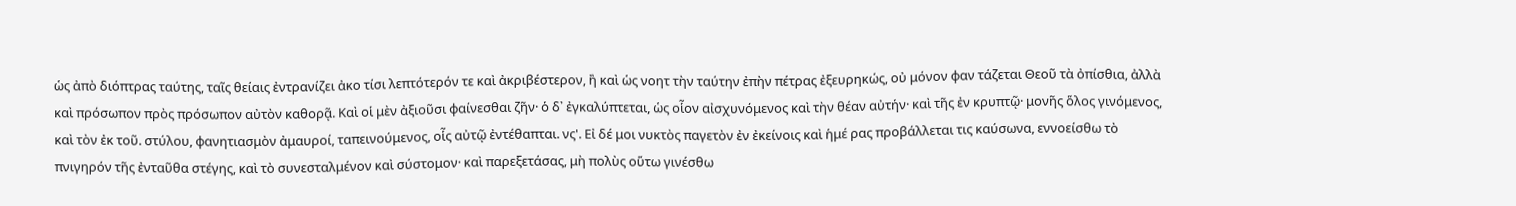ὡς ἀπὸ διόπτρας ταύτης, ταῖς θείαις ἐντρανίζει ἀκο τίσι λεπτότερόν τε καὶ ἀκριβέστερον, ἢ καὶ ὡς νοητ τὴν ταύτην ἐπὴν πέτρας ἐξευρηκώς, οὐ μόνον φαν τάζεται Θεοῦ τὰ ὀπίσθια, ἀλλὰ καὶ πρόσωπον πρὸς πρόσωπον αὐτὸν καθορᾷ. Καὶ οἱ μὲν ἀξιοῦσι φαίνεσθαι ζῆν· ὁ δ᾽ ἐγκαλύπτεται, ὡς οἷον αἰσχυνόμενος καὶ τὴν θέαν αὐτήν· καὶ τῆς ἐν κρυπτῷ· μονῆς ὅλος γινόμενος, καὶ τὸν ἐκ τοῦ. στύλου, φανητιασμὸν ἀμαυροί, ταπεινούμενος, οἷς αὐτῷ ἐντέθαπται. νς'. Εἰ δέ μοι νυκτὸς παγετὸν ἐν ἐκείνοις καὶ ἡμέ ρας προβάλλεται τις καύσωνα, εννοείσθω τὸ πνιγηρόν τῆς ἐνταῦθα στέγης, καὶ τὸ συνεσταλμένον καὶ σύστομον· καὶ παρεξετάσας, μὴ πολὺς οὕτω γινέσθω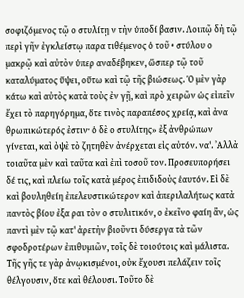σοφιζόμενος τῷ ο στυλίτῃ ν τὴν ὑποδί βασιν. Λοιπῷ δὴ τῷ περὶ γῆν ἐγκλείστῳ παρα τιθέμενος ὁ τοῦ • στύλου ο μακρῷ καὶ αὐτὸν ὑπερ αναδέβηκεν, ὥσπερ τῷ τοῦ καταλύματος ὕψει, οὕτω καὶ τῷ τῆς βιώσεως. Ὁ μὲν γὰρ κάτω καὶ αὐτὸς κατὰ τοὺς ἐν γῇ, καὶ πρὸ χειρῶν ὡς εἰπεῖν ἔχει τὸ παρηγόρημα, ὅτε τινὸς παραπέσος χρείᾳ, καὶ ἀνα θρωπικώτερός ἐστιν· ὁ δὲ ο στυλίτης» ἐξ ἀνθρώπων γίνεται, καὶ ὀψὲ τὸ ζητηθὲν ἀνέρχεται εἰς αὐτόν. να'. ᾿Αλλὰ τοιαῦτα μὲν καὶ ταῦτα καὶ ἐπὶ τοσοῦ τον. Προσευπορήσει δέ τις, καὶ πλείω τοῖς κατὰ μέρος ἐπιδιδοὺς ἑαυτόν. Εἰ δὲ καὶ βουληθείη ἐπελευστικώτερον καὶ ἀπεριλαλήτως κατὰ παντὸς βίου ἐξα ραι τὸν ο στυλιτικόν, ο ἐκεῖνο φαίη ἂν, ὡς παντὶ μὲν τῷ κατ' ἀρετὴν βιοῦντι δύσεργα τὰ τῶν σφοδροτέρων ἐπιθυμιῶν, τοῖς δὲ τοιούτοις καὶ μάλιστα. Τῆς γῆς τε γὰρ ἀνῳκισμένοι, οὐκ ἔχουσι πελάζειν τοῖς θέλγουσιν, ὅτε καὶ θέλουσι. Τοῦτο δὲ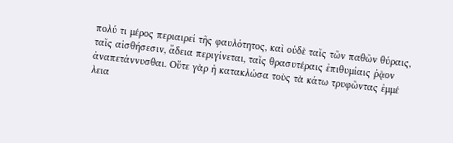πολύ τι μέρος περιαιρεί τῆς φαυλότητος, καὶ οὐδὲ ταῖς τῶν παθῶν θύραις, ταῖς αἰσθήσεσιν, ἄδεια περιγίνεται, ταῖς θρασυτέραις ἐπιθυμίαις ῥᾷον ἀναπετάννυσθαι. Οὔτε γὰρ ἡ κατακλώσα τοὺς τὰ κάτω τρυφῶντας ἐμμέ λεια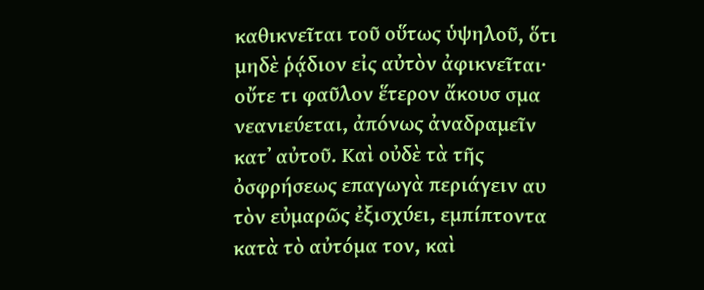καθικνεῖται τοῦ οὕτως ὑψηλοῦ, ὅτι μηδὲ ῥᾴδιον εἰς αὐτὸν ἀφικνεῖται· οὔτε τι φαῦλον ἕτερον ἄκουσ σμα νεανιεύεται, ἀπόνως ἀναδραμεῖν κατ᾿ αὐτοῦ. Καὶ οὐδὲ τὰ τῆς ὀσφρήσεως επαγωγὰ περιάγειν αυ τὸν εὐμαρῶς ἐξισχύει, εμπίπτοντα κατὰ τὸ αὐτόμα τον, καὶ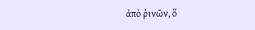ἀπὸ ῥινῶν, ὅ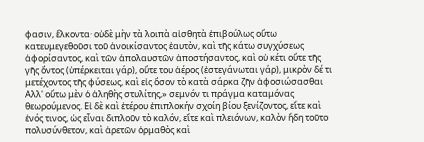φασιν, ἕλκοντα· οὐδὲ μὴν τὰ λοιπὰ αἰσθητὰ ἐπιβούλως οὕτω κατευμεγεθοῦσι τοῦ ἀνοικίσαντος ἑαυτὸν, καὶ τῆς κάτω συγχύσεως ἀφορίσαντος, καὶ τῶν ἀπολαυστῶν ἀποστήσαντος, καὶ οὐ κέτι οὔτε τῆς γῆς ὄντος (ὑπέρκειται γάρ), οὔτε του ἀέρος (ἐστεγάνωται γάρ), μικρὸν δέ τι μετέχοντος τῆς φύσεως, καὶ εἰς ὅσον τὸ κατὰ σάρκα ζῆν ἀφοσιώσασθαι Αλλ' οὕτω μὲν ὁ ἀληθὴς στυλίτης,» σεμνόν τι πράγμα καταμόνας θεωρούμενος. Εἰ δὲ καὶ ἑτέρου ἐπιπλοκήν σχοίη βίου ξενίζοντος, εἴτε καὶ ἑνός τινος, ὡς εἶναι διπλοῦν τὸ καλόν, εἴτε καὶ πλειόνων, καλὸν ἤδη τοῦτο πολυσύνθετον, καὶ ἀρετῶν ὀρμαθὸς καὶ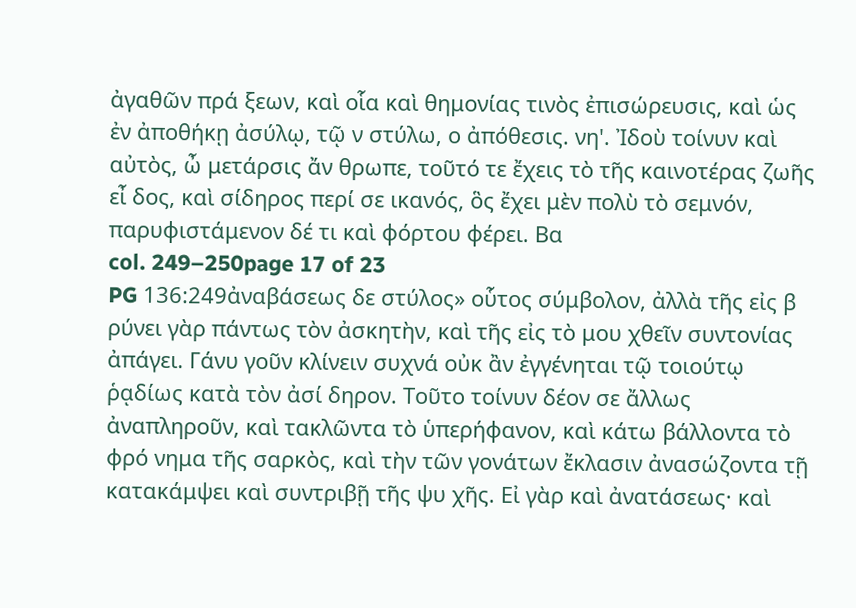ἀγαθῶν πρά ξεων, καὶ οἷα καὶ θημονίας τινὸς ἐπισώρευσις, καὶ ὡς ἐν ἀποθήκῃ ἀσύλῳ, τῷ ν στύλω, ο ἀπόθεσις. νη'. Ἰδοὺ τοίνυν καὶ αὐτὸς, ὦ μετάρσις ἄν θρωπε, τοῦτό τε ἔχεις τὸ τῆς καινοτέρας ζωῆς εἶ δος, καὶ σίδηρος περί σε ικανός, ὃς ἔχει μὲν πολὺ τὸ σεμνόν, παρυφιστάμενον δέ τι καὶ φόρτου φέρει. Βα
col. 249–250page 17 of 23
PG 136:249ἀναβάσεως δε στύλος» οὗτος σύμβολον, ἀλλὰ τῆς εἰς β ρύνει γὰρ πάντως τὸν ἀσκητὴν, καὶ τῆς εἰς τὸ μου χθεῖν συντονίας ἀπάγει. Γάνυ γοῦν κλίνειν συχνά οὐκ ἂν ἐγγένηται τῷ τοιούτῳ ῥᾳδίως κατὰ τὸν ἀσί δηρον. Τοῦτο τοίνυν δέον σε ἄλλως ἀναπληροῦν, καὶ τακλῶντα τὸ ὑπερήφανον, καὶ κάτω βάλλοντα τὸ φρό νημα τῆς σαρκὸς, καὶ τὴν τῶν γονάτων ἔκλασιν ἀνασώζοντα τῇ κατακάμψει καὶ συντριβῇ τῆς ψυ χῆς. Εἰ γὰρ καὶ ἀνατάσεως· καὶ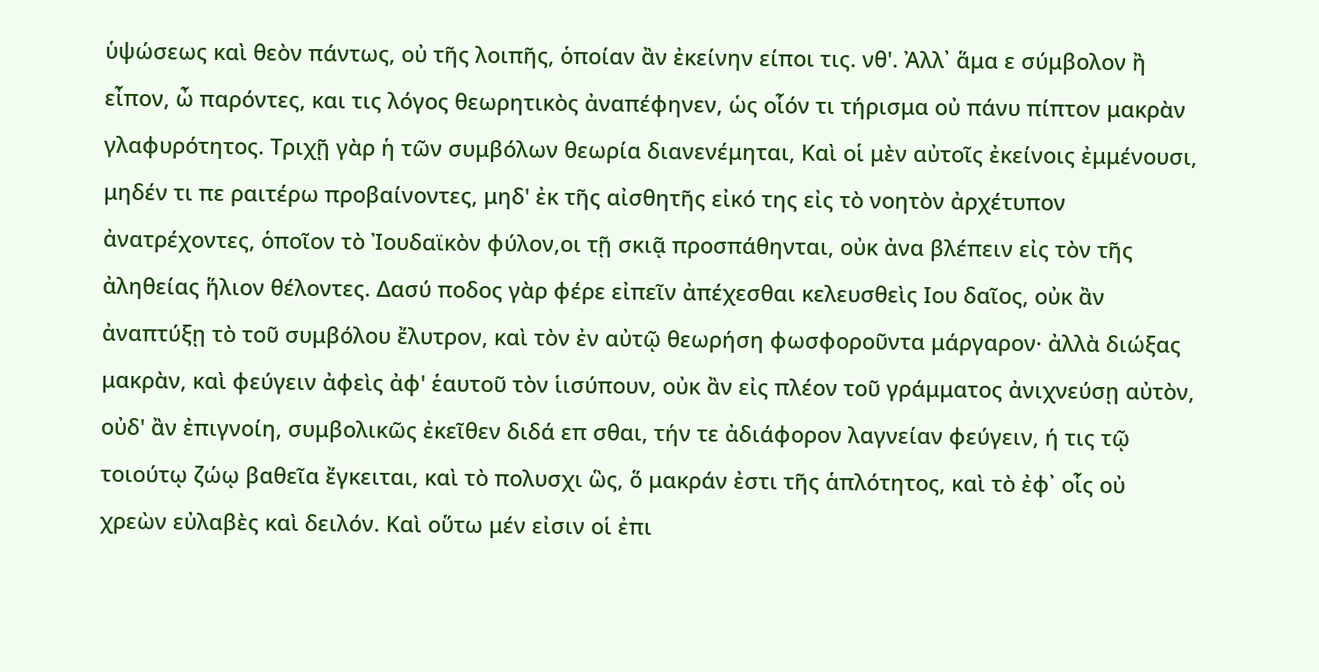ὑψώσεως καὶ θεὸν πάντως, οὐ τῆς λοιπῆς, ὁποίαν ἂν ἐκείνην είποι τις. νθ'. Ἀλλ᾽ ἅμα ε σύμβολον ἢ εἶπον, ὦ παρόντες, και τις λόγος θεωρητικὸς ἀναπέφηνεν, ὡς οἷόν τι τήρισμα οὐ πάνυ πίπτον μακρὰν γλαφυρότητος. Τριχῇ γὰρ ἡ τῶν συμβόλων θεωρία διανενέμηται, Καὶ οἱ μὲν αὐτοῖς ἐκείνοις ἐμμένουσι, μηδέν τι πε ραιτέρω προβαίνοντες, μηδ' ἐκ τῆς αἰσθητῆς εἰκό της εἰς τὸ νοητὸν ἀρχέτυπον ἀνατρέχοντες, ὁποῖον τὸ Ἰουδαϊκὸν φύλον,οι τῇ σκιᾷ προσπάθηνται, οὐκ ἀνα βλέπειν εἰς τὸν τῆς ἀληθείας ἥλιον θέλοντες. Δασύ ποδος γὰρ φέρε εἰπεῖν ἀπέχεσθαι κελευσθεὶς Ιου δαῖος, οὐκ ἂν ἀναπτύξῃ τὸ τοῦ συμβόλου ἔλυτρον, καὶ τὸν ἐν αὐτῷ θεωρήση φωσφοροῦντα μάργαρον· ἀλλὰ διώξας μακρὰν, καὶ φεύγειν ἀφεὶς ἀφ' ἑαυτοῦ τὸν ἱισύπουν, οὐκ ἂν εἰς πλέον τοῦ γράμματος ἀνιχνεύσῃ αὐτὸν, οὐδ' ἂν ἐπιγνοίη, συμβολικῶς ἐκεῖθεν διδά επ σθαι, τήν τε ἀδιάφορον λαγνείαν φεύγειν, ή τις τῷ τοιούτῳ ζώῳ βαθεῖα ἔγκειται, καὶ τὸ πολυσχι ὣς, ὅ μακράν ἐστι τῆς ἁπλότητος, καὶ τὸ ἐφ᾽ οἷς οὐ χρεὼν εὐλαβὲς καὶ δειλόν. Καὶ οὕτω μέν εἰσιν οἱ ἐπι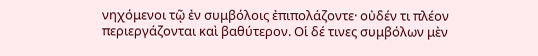νηχόμενοι τῷ ἐν συμβόλοις ἐπιπολάζοντε· οὐδέν τι πλέον περιεργάζονται καὶ βαθύτερον. Οἱ δέ τινες συμβόλων μὲν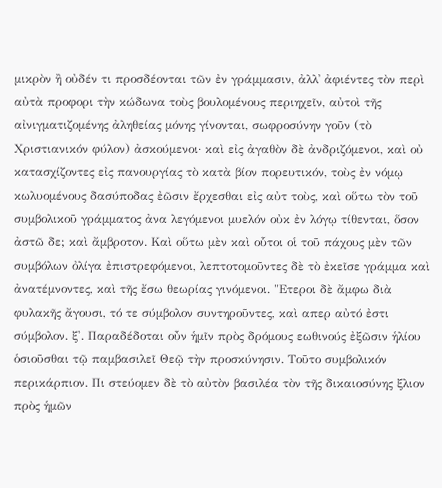μικρὸν ἢ οὐδέν τι προσδέονται τῶν ἐν γράμμασιν, ἀλλ᾽ ἀφιέντες τὸν περὶ αὐτὰ προφορι τὴν κώδωνα τοὺς βουλομένους περιηχεῖν, αὐτοὶ τῆς αἰνιγματιζομένης ἀληθείας μόνης γίνονται, σωφροσύνην γοῦν (τὸ Χριστιανικόν φύλον) ἀσκούμενοι· καὶ εἰς ἀγαθὸν δὲ ἀνδριζόμενοι, καὶ οὐ κατασχίζοντες εἰς πανουργίας τὸ κατὰ βίον πορευτικόν, τοὺς ἐν νόμῳ κωλυομένους δασύποδας ἐῶσιν ἔρχεσθαι εἰς αὐτ τοὺς, καὶ οὕτω τὸν τοῦ συμβολικοῦ γράμματος ἀνα λεγόμενοι μυελόν οὐκ ἐν λόγῳ τίθενται, ὅσον ἀστῶ δε; καὶ ἄμβροτον. Καὶ οὕτω μὲν καὶ οὗτοι οἱ τοῦ πάχους μὲν τῶν συμβόλων ὀλίγα ἐπιστρεφόμενοι, λεπτοτομοῦντες δὲ τὸ ἐκεῖσε γράμμα καὶ ἀνατέμνοντες, καὶ τῆς ἔσω θεωρίας γινόμενοι. "Ετεροι δὲ ἄμφω διὰ φυλακῆς ἄγουσι, τό τε σύμβολον συντηροῦντες, καὶ απερ αὐτό ἐστι σύμβολον. ξ'. Παραδέδοται οὖν ἡμῖν πρὸς δρόμους εωθινούς ἐξῶσιν ἡλίου ὁσιοῦσθαι τῷ παμβασιλεῖ Θεῷ τὴν προσκύνησιν. Τοῦτο συμβολικόν περικάρπιον. Πι στεύομεν δὲ τὸ αὐτὸν βασιλέα τὸν τῆς δικαιοσύνης ξλιον πρὸς ἡμῶν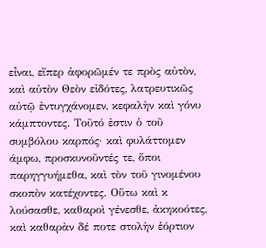εἶναι, εἴπερ ἀφορῶμέν τε πρὸς αὐτὸν, καὶ αὐτὸν Θεὸν εἰδότες, λατρευτικῶς αὐτῷ ἐντυγχάνομεν, κεφαλὴν καὶ γόνυ κάμπτοντες. Τοῦτό ἐστιν ὁ τοῦ συμβόλου καρπός· καὶ φυλάττομεν άμφω, προσκυνοῦντές τε, ὅποι παρηγγυήμεθα, καὶ τὸν τοῦ γινομένου σκοπὸν κατέχοντες. Οὕτω καὶ κ λούσασθε, καθαροὶ γένεσθε, ἀκηκοότες, καὶ καθαρὰν δέ ποτε στολὴν ἑόρτιον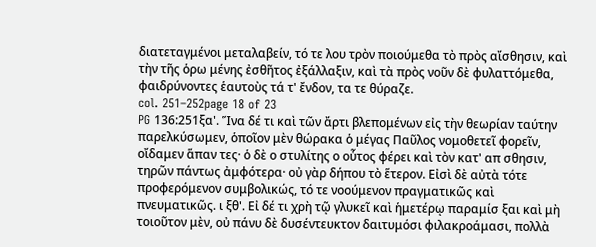διατεταγμένοι μεταλαβείν, τό τε λου τρὸν ποιούμεθα τὸ πρὸς αἴσθησιν, καὶ τὴν τῆς ὁρω μένης ἐσθῆτος ἐξάλλαξιν, καὶ τὰ πρὸς νοῦν δὲ φυλαττόμεθα, φαιδρύνοντες ἑαυτοὺς τά τ' ἔνδον, τα τε θύραζε.
col. 251–252page 18 of 23
PG 136:251ξα'. Ἵνα δέ τι καὶ τῶν ἄρτι βλεπομένων εἰς τὴν θεωρίαν ταύτην παρελκύσωμεν, ὁποῖον μὲν θώρακα ὁ μέγας Παῦλος νομοθετεῖ φορεῖν, οἴδαμεν ἅπαν τες· ὁ δὲ ο στυλίτης ο οὗτος φέρει καὶ τὸν κατ' απ σθησιν, τηρῶν πάντως ἀμφότερα· οὐ γὰρ δήπου τὸ ἕτερον. Εἰσὶ δὲ αὐτὰ τότε προφερόμενον συμβολικώς, τό τε νοούμενον πραγματικῶς καὶ πνευματικῶς. ι ξθ'. Εἰ δέ τι χρὴ τῷ γλυκεῖ καὶ ἡμετέρῳ παραμίσ ξαι καὶ μὴ τοιοῦτον μὲν, οὐ πάνυ δὲ δυσέντευκτον δαιτυμόσι φιλακροάμασι, πολλὰ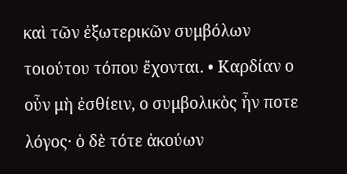καὶ τῶν ἐξωτερικῶν συμβόλων τοιούτου τόπου ἔχονται. • Καρδίαν ο οὖν μὴ ἐσθίειν, ο συμβολικὸς ἦν ποτε λόγος· ὁ δὲ τότε ἀκούων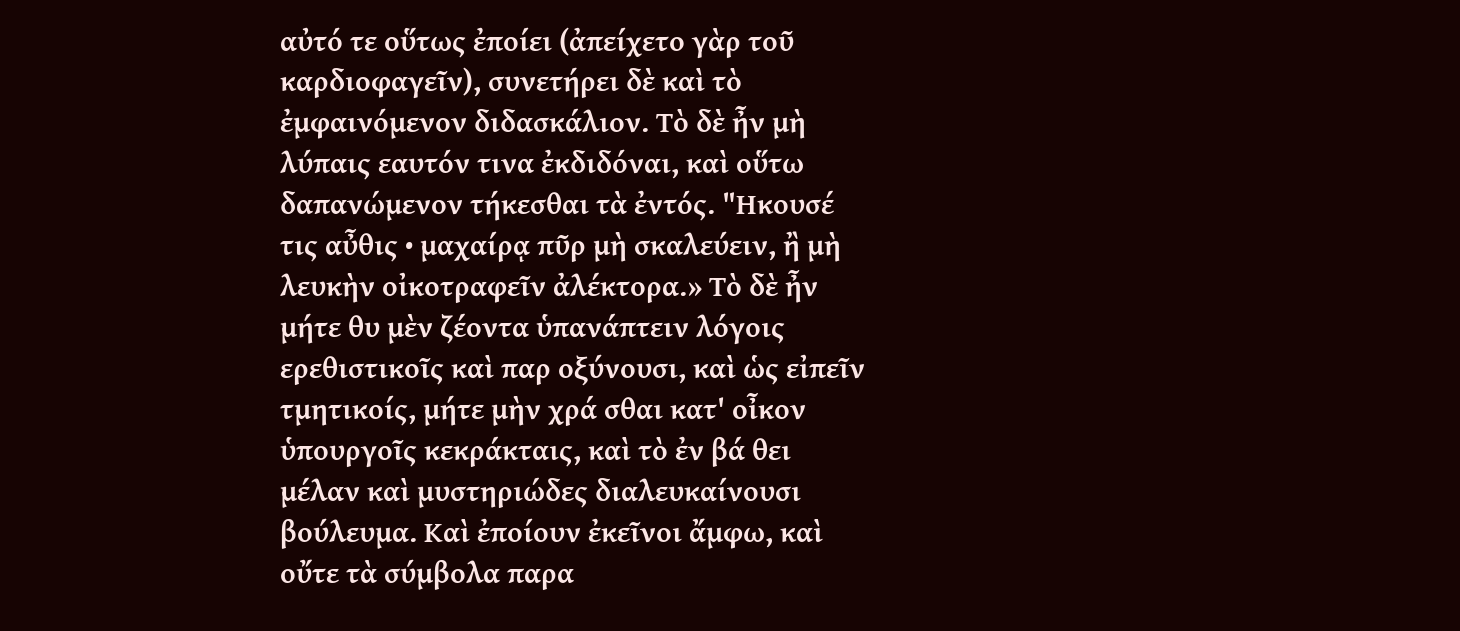αὐτό τε οὕτως ἐποίει (ἀπείχετο γὰρ τοῦ καρδιοφαγεῖν), συνετήρει δὲ καὶ τὸ ἐμφαινόμενον διδασκάλιον. Τὸ δὲ ἦν μὴ λύπαις εαυτόν τινα ἐκδιδόναι, καὶ οὕτω δαπανώμενον τήκεσθαι τὰ ἐντός. "Ηκουσέ τις αὖθις • μαχαίρᾳ πῦρ μὴ σκαλεύειν, ἢ μὴ λευκὴν οἰκοτραφεῖν ἀλέκτορα.» Τὸ δὲ ἦν μήτε θυ μὲν ζέοντα ὑπανάπτειν λόγοις ερεθιστικοῖς καὶ παρ οξύνουσι, καὶ ὡς εἰπεῖν τμητικοίς, μήτε μὴν χρά σθαι κατ' οἶκον ὑπουργοῖς κεκράκταις, καὶ τὸ ἐν βά θει μέλαν καὶ μυστηριώδες διαλευκαίνουσι βούλευμα. Καὶ ἐποίουν ἐκεῖνοι ἄμφω, καὶ οὔτε τὰ σύμβολα παρα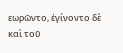εωρῶντο, ἐγίνοντο δὲ καὶ τοῦ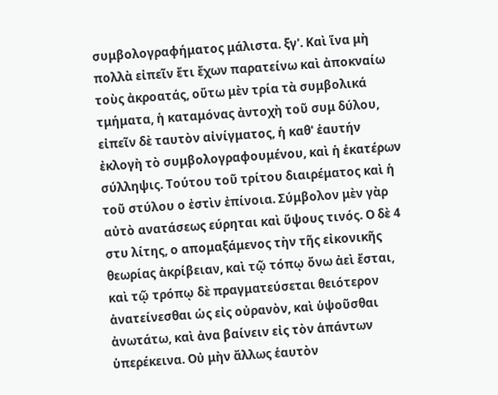συμβολογραφήματος μάλιστα. ξγ'. Καὶ ἵνα μὴ πολλὰ εἰπεῖν ἔτι ἔχων παρατείνω καὶ ἀποκναίω τοὺς ἀκροατάς, οὕτω μὲν τρία τὰ συμβολικά τμήματα, ἡ καταμόνας ἀντοχὴ τοῦ συμ δύλου, εἰπεῖν δὲ ταυτὸν αἰνίγματος, ἡ καθ' ἑαυτήν ἐκλογὴ τὸ συμβολογραφουμένου, καὶ ἡ ἑκατέρων σύλληψις. Τούτου τοῦ τρίτου διαιρέματος καὶ ἡ τοῦ στύλου ο ἐστὶν ἐπίνοια. Σύμβολον μὲν γὰρ αὐτὸ ανατάσεως εύρηται καὶ ὕψους τινός. Ο δὲ 4 στυ λίτης, ο απομαξάμενος τὴν τῆς εἰκονικῆς θεωρίας ἀκρίβειαν, καὶ τῷ τόπῳ ὄνω ἀεὶ ἔσται, καὶ τῷ τρόπῳ δὲ πραγματεύσεται θειότερον ἀνατείνεσθαι ὡς εἰς οὐρανὸν, καὶ ὑψοῦσθαι ἀνωτάτω, καὶ ἀνα βαίνειν εἰς τὸν ἁπάντων ὑπερέκεινα. Οὐ μὴν ἄλλως ἑαυτὸν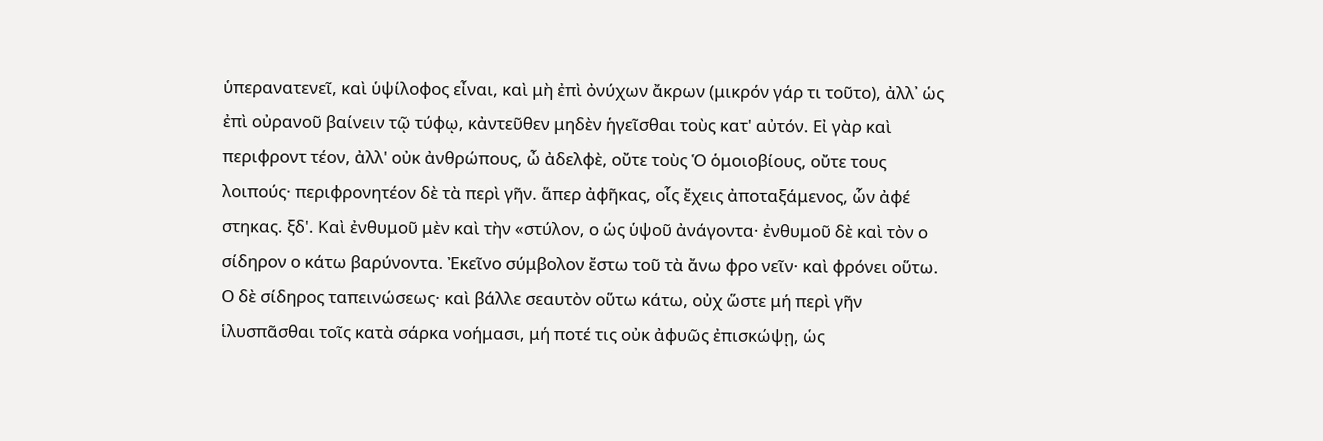ὑπερανατενεῖ, καὶ ὑψίλοφος εἶναι, καὶ μὴ ἐπὶ ὀνύχων ἄκρων (μικρόν γάρ τι τοῦτο), ἀλλ᾽ ὡς ἐπὶ οὐρανοῦ βαίνειν τῷ τύφῳ, κἀντεῦθεν μηδὲν ἡγεῖσθαι τοὺς κατ' αὐτόν. Εἰ γὰρ καὶ περιφροντ τέον, ἀλλ' οὐκ ἀνθρώπους, ὦ ἀδελφὲ, οὔτε τοὺς Ὁ ὁμοιοβίους, οὔτε τους λοιπούς· περιφρονητέον δὲ τὰ περὶ γῆν. ἅπερ ἀφῆκας, οἷς ἔχεις ἀποταξάμενος, ὧν ἀφέ στηκας. ξδ'. Καὶ ἐνθυμοῦ μὲν καὶ τὴν «στύλον, ο ὡς ὑψοῦ ἀνάγοντα· ἐνθυμοῦ δὲ καὶ τὸν ο σίδηρον ο κάτω βαρύνοντα. Ἐκεῖνο σύμβολον ἔστω τοῦ τὰ ἄνω φρο νεῖν· καὶ φρόνει οὕτω. Ο δὲ σίδηρος ταπεινώσεως· καὶ βάλλε σεαυτὸν οὕτω κάτω, οὐχ ὥστε μή περὶ γῆν ἱλυσπᾶσθαι τοῖς κατὰ σάρκα νοήμασι, μή ποτέ τις οὐκ ἀφυῶς ἐπισκώψῃ, ὡς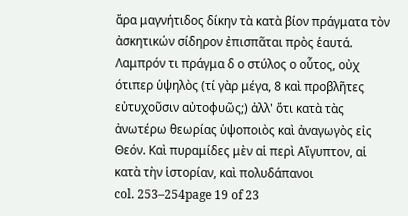ἄρα μαγνήτιδος δίκην τὰ κατὰ βίον πράγματα τὸν ἀσκητικών σίδηρον ἐπισπᾶται πρὸς ἑαυτά. Λαμπρόν τι πράγμα δ ο στύλος ο οὗτος, οὐχ ότιπερ ὑψηλὸς (τί γὰρ μέγα, 8 καὶ προβλῆτες εὐτυχοῦσιν αὐτοφυῶς;) ἀλλ' ὅτι κατὰ τὰς ἀνωτέρω θεωρίας ὑψοποιὸς καὶ ἀναγωγὸς εἰς Θεόν. Καὶ πυραμίδες μὲν αἱ περὶ Αἴγυπτον, αἱ κατὰ τὴν ἱστορίαν, καὶ πολυδάπανοι
col. 253–254page 19 of 23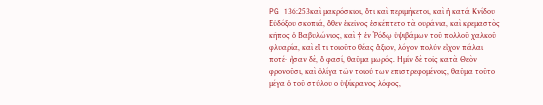PG 136:253καὶ μακρόσκιοι, ὅτι καὶ περιμήκετοι, καὶ ἡ κατά Κνίδου Εὐδόξου σκοπιά, ὅθεν ἐκεῖνος ἐσκέπτετο τὰ ουράνια, καὶ κρεμαστὸς κῆπος ὁ Βαβυλώνιος, καὶ † ἐν Ῥόδῳ ὑψιβάμων τοῦ πολλοῦ χαλκοῦ φλυαρία, καὶ εἴ τι τοιοῦτο θέας ἄξιον, λόγον πολύν εἶχον πάλαι ποτέ· ἦσαν δὲ, ὅ φασί, θαῦμα μωρός. Ημίν δὲ τοῖς κατὰ Θεὸν φρονοῦσι, καὶ ὀλίγα τῶν τοιού των επιστρεφομένοις, θαῦμα τοῦτο μέγα ὁ τοῦ στύλου ο ὑψίκρανος λόφος,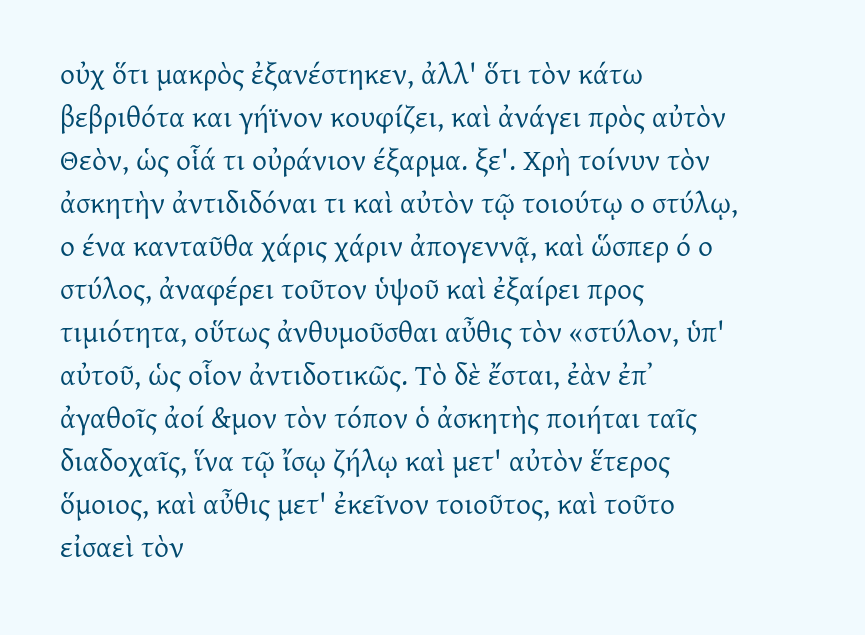οὐχ ὅτι μακρὸς ἐξανέστηκεν, ἀλλ' ὅτι τὸν κάτω βεβριθότα και γήϊνον κουφίζει, καὶ ἀνάγει πρὸς αὐτὸν Θεὸν, ὡς οἷά τι οὐράνιον έξαρμα. ξε'. Χρὴ τοίνυν τὸν ἀσκητὴν ἀντιδιδόναι τι καὶ αὐτὸν τῷ τοιούτῳ ο στύλῳ, ο ένα κανταῦθα χάρις χάριν ἀπογεννᾷ, καὶ ὥσπερ ό ο στύλος, ἀναφέρει τοῦτον ὑψοῦ καὶ ἐξαίρει προς τιμιότητα, οὕτως ἀνθυμοῦσθαι αὖθις τὸν «στύλον, ὑπ' αὐτοῦ, ὡς οἷον ἀντιδοτικῶς. Τὸ δὲ ἔσται, ἐὰν ἐπ᾿ ἀγαθοῖς ἀοί &μον τὸν τόπον ὁ ἀσκητὴς ποιήται ταῖς διαδοχαῖς, ἵνα τῷ ἴσῳ ζήλῳ καὶ μετ' αὐτὸν ἕτερος ὅμοιος, καὶ αὖθις μετ' ἐκεῖνον τοιοῦτος, καὶ τοῦτο εἰσαεὶ τὸν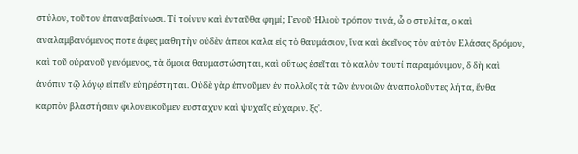στύλον, τοῦτον ἐπαναβαίνωσι. Τί τοίνυν καὶ ἐνταῦθα φημί; Γενοῦ Ἠλιοὺ τρόπον τινά, ὦ ο στυλίτα, ο καὶ αναλαμβανόμενος ποτε άφες μαθητὴν οὐδὲν ἀπεοι καλα εἰς τὸ θαυμάσιον, ἵνα καὶ ἐκεῖνος τὸν αὐτὸν Ελάσας δρόμον, καὶ τοῦ οὐρανοῦ γενόμενος, τὰ ὅμοια θαυμαστώσηται, καὶ οὕτως ἐσεῖται τὸ καλὸν τουτί παραμόνιμον, δ δὴ καὶ ἀνόπιν τῷ λόγῳ εἰπεῖν εὐηρέστηται. Οὐδὲ γὰρ ἐπνοῦμεν ἐν πολλοῖς τὰ τῶν ἐννοιῶν ἀναπολοῦντες λήτα, ἔνθα καρπὸν βλαστήσειν φιλονεικοῦμεν ευσταχυν καὶ ψυχαῖς εύχαριν. ξς'.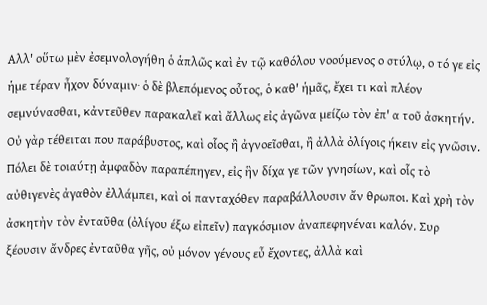Αλλ' οὕτω μὲν ἐσεμνολογήθη ὁ ἁπλῶς καὶ ἐν τῷ καθόλου νοούμενος ο στύλῳ, ο τό γε εἰς ἡμε τέραν ἦχον δύναμιν· ὁ δὲ βλεπόμενος οὗτος, ὁ καθ' ἡμᾶς, ἔχει τι καὶ πλέον σεμνύνασθαι, κἀντεῦθεν παρακαλεῖ καὶ ἄλλως εἰς ἀγῶνα μείζω τὸν ἐπ' α τοῦ ἀσκητήν. Οὐ γὰρ τέθειται που παράβυστος, καὶ οἷος ἢ ἀγνοεῖσθαι, ἢ ἀλλὰ ὀλίγοις ήκειν εἰς γνῶσιν. Πόλει δὲ τοιαύτῃ ἀμφαδὸν παραπέπηγεν, εἰς ἣν δίχα γε τῶν γνησίων, καὶ οἷς τὸ αὐθιγενὲς ἀγαθὸν ἐλλάμπει, καὶ οἱ πανταχόθεν παραβάλλουσιν ἄν θρωποι. Καὶ χρὴ τὸν ἀσκητὴν τὸν ἐνταῦθα (ὀλίγου έξω εἰπεῖν) παγκόσμιον ἀναπεφηνέναι καλόν. Συρ ξέουσιν ἄνδρες ἐνταῦθα γῆς, οὐ μόνον γένους εὖ ἔχοντες, ἀλλὰ καὶ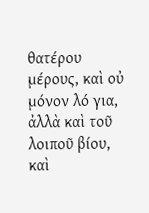θατέρου μέρους, καὶ οὐ μόνον λό για, ἀλλὰ καὶ τοῦ λοιποῦ βίου, καὶ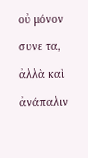οὐ μόνον συνε τα, ἀλλὰ καὶ ἀνάπαλιν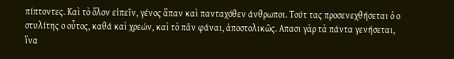πίπτοντες. Καὶ τὸ ὅλον εἰπεῖν, γένος ἅπαν καὶ πανταχόθεν άνθρωποι. Τούτ τας προσενεχθήσεται ὁ ο στυλίτης ο οὗτος, καθά καὶ χρεών, καὶ τὸ πᾶν φάναι, ἀποστολικῶς. Απασι γὰρ τὰ πάντα γενήσεται, ἵνα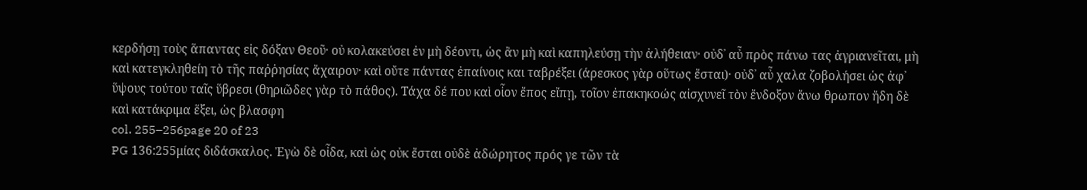κερδήσῃ τοὺς ἅπαντας εἰς δόξαν Θεοῦ· οὐ κολακεύσει ἐν μὴ δέοντι, ὡς ἂν μὴ καὶ καπηλεύσῃ τὴν ἀλήθειαν· οὐδ᾽ αὖ πρὸς πάνω τας ἀγριανεῖται, μὴ καὶ κατεγκληθείη τὸ τῆς παῤῥησίας ἄχαιρον· καὶ οὔτε πάντας ἐπαίνοις και ταβρέξει (άρεσκος γὰρ οὕτως ἔσται)· οὐδ᾽ αὖ χαλα ζοβολήσει ὡς ἀφ᾽ ὕψους τούτου ταῖς ὕβρεσι (θηριῶδες γὰρ τὸ πάθος). Τάχα δέ που καὶ οἷον ἔπος εἴπῃ, τοῖον ἐπακηκοώς αἰσχυνεῖ τὸν ἔνδοξον ἄνω θρωπον ἤδη δὲ καὶ κατάκριμα ἕξει, ὡς βλασφη
col. 255–256page 20 of 23
PG 136:255μίας διδάσκαλος. Ἐγὼ δὲ οἶδα, καὶ ὡς οὐκ ἔσται οὐδὲ ἀδώρητος πρός γε τῶν τὰ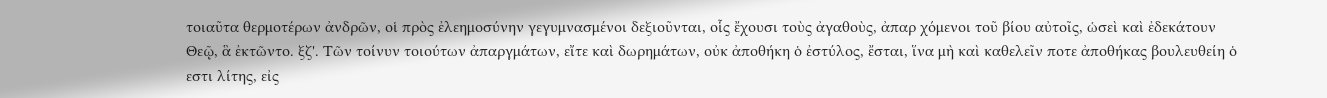τοιαῦτα θερμοτέρων ἀνδρῶν, οἱ πρὸς ἐλεημοσύνην γεγυμνασμένοι δεξιοῦνται, οἷς ἔχουσι τοὺς ἀγαθοὺς, ἀπαρ χόμενοι τοῦ βίου αὐτοῖς, ὡσεὶ καὶ ἐδεκάτουν Θεῷ, ἃ ἐκτῶντο. ξζ'. Τῶν τοίνυν τοιούτων ἀπαργμάτων, εἴτε καὶ δωρημάτων, οὐκ ἀποθήκη ὁ ἐστύλος, ἔσται, ἵνα μὴ καὶ καθελεῖν ποτε ἀποθήκας βουλευθείη ὁ εστι λίτης, εἰς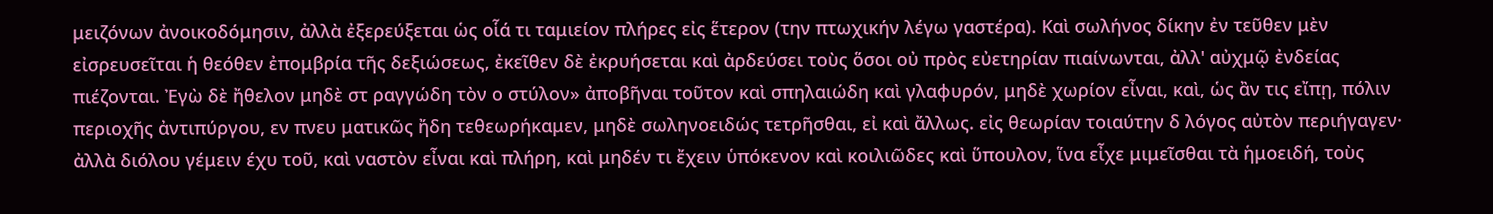μειζόνων ἀνοικοδόμησιν, ἀλλὰ ἐξερεύξεται ὡς οἷά τι ταμιείον πλήρες εἰς ἕτερον (την πτωχικήν λέγω γαστέρα). Καὶ σωλήνος δίκην ἐν τεῦθεν μὲν εἰσρευσεῖται ἡ θεόθεν ἐπομβρία τῆς δεξιώσεως, ἐκεῖθεν δὲ ἐκρυήσεται καὶ ἀρδεύσει τοὺς ὅσοι οὐ πρὸς εὐετηρίαν πιαίνωνται, ἀλλ' αὐχμῷ ἐνδείας πιέζονται. Ἐγὼ δὲ ἤθελον μηδὲ στ ραγγώδη τὸν ο στύλον» ἀποβῆναι τοῦτον καὶ σπηλαιώδη καὶ γλαφυρόν, μηδὲ χωρίον εἶναι, καὶ, ὡς ἂν τις εἴπῃ, πόλιν περιοχῆς ἀντιπύργου, εν πνευ ματικῶς ἤδη τεθεωρήκαμεν, μηδὲ σωληνοειδώς τετρῆσθαι, εἰ καὶ ἄλλως. εἰς θεωρίαν τοιαύτην δ λόγος αὐτὸν περιήγαγεν· ἀλλὰ διόλου γέμειν έχυ τοῦ, καὶ ναστὸν εἶναι καὶ πλήρη, καὶ μηδέν τι ἔχειν ὑπόκενον καὶ κοιλιῶδες καὶ ὕπουλον, ἵνα εἶχε μιμεῖσθαι τὰ ἡμοειδή, τοὺς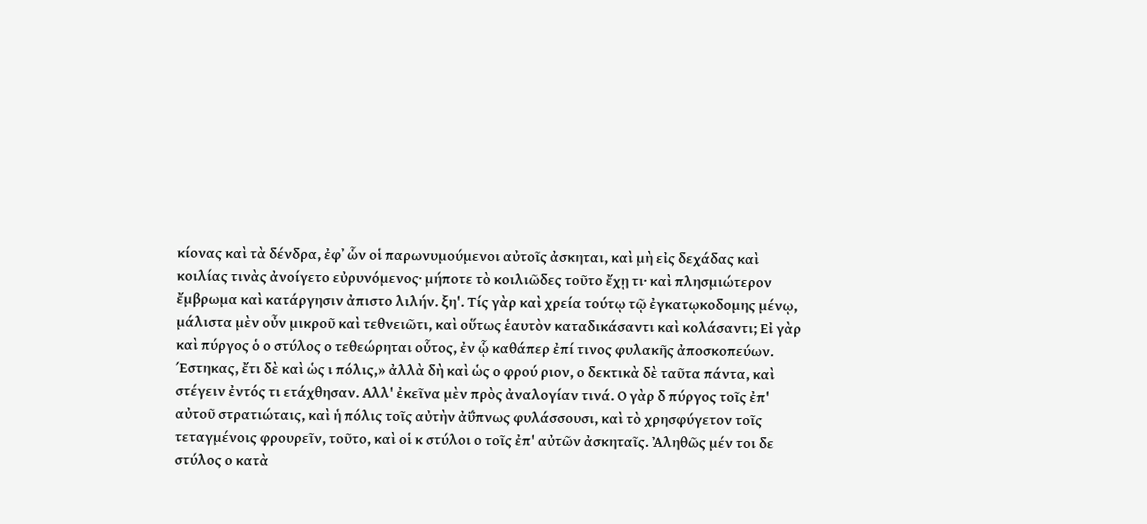κίονας καὶ τὰ δένδρα, ἐφ᾽ ὧν οἱ παρωνυμούμενοι αὐτοῖς ἀσκηται, καὶ μὴ εἰς δεχάδας καὶ κοιλίας τινὰς ἀνοίγετο εὐρυνόμενος· μήποτε τὸ κοιλιῶδες τοῦτο ἔχῃ τι· καὶ πλησμιώτερον ἔμβρωμα καὶ κατάργησιν ἀπιστο λιλήν. ξη'. Τίς γὰρ καὶ χρεία τούτῳ τῷ ἐγκατῳκοδομης μένῳ, μάλιστα μὲν οὖν μικροῦ καὶ τεθνειῶτι, καὶ οὕτως ἑαυτὸν καταδικάσαντι καὶ κολάσαντι; Εἰ γὰρ καὶ πύργος ὁ ο στύλος ο τεθεώρηται οὗτος, ἐν ᾧ καθάπερ ἐπί τινος φυλακῆς ἀποσκοπεύων. Έστηκας, ἔτι δὲ καὶ ὡς ι πόλις,» ἀλλὰ δὴ καὶ ὡς ο φρού ριον, ο δεκτικὰ δὲ ταῦτα πάντα, καὶ στέγειν ἐντός τι ετάχθησαν. Αλλ' ἐκεῖνα μὲν πρὸς ἀναλογίαν τινά. Ο γὰρ δ πύργος τοῖς ἐπ' αὐτοῦ στρατιώταις, καὶ ἡ πόλις τοῖς αὐτὴν ἀΰπνως φυλάσσουσι, καὶ τὸ χρησφύγετον τοῖς τεταγμένοις φρουρεῖν, τοῦτο, καὶ οἱ κ στύλοι ο τοῖς ἐπ' αὐτῶν ἀσκηταῖς. Ἀληθῶς μέν τοι δε στύλος ο κατὰ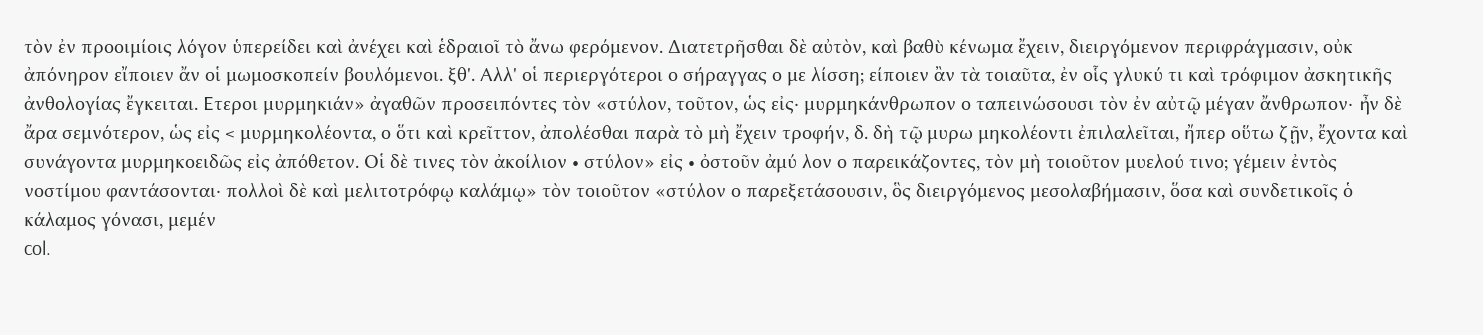τὸν ἐν προοιμίοις λόγον ὑπερείδει καὶ ἀνέχει καὶ ἑδραιοῖ τὸ ἄνω φερόμενον. Διατετρῆσθαι δὲ αὐτὸν, καὶ βαθὺ κένωμα ἔχειν, διειργόμενον περιφράγμασιν, οὐκ ἀπόνηρον εἴποιεν ἄν οἱ μωμοσκοπείν βουλόμενοι. ξθ'. Αλλ' οἱ περιεργότεροι ο σήραγγας ο με λίσση; είποιεν ἂν τὰ τοιαῦτα, ἐν οἷς γλυκύ τι καὶ τρόφιμον ἀσκητικῆς ἀνθολογίας ἔγκειται. Ετεροι μυρμηκιάν» ἀγαθῶν προσειπόντες τὸν «στύλον, τοῦτον, ὡς εἰς· μυρμηκάνθρωπον ο ταπεινώσουσι τὸν ἐν αὐτῷ μέγαν ἄνθρωπον· ἦν δὲ ἄρα σεμνότερον, ὡς εἰς < μυρμηκολέοντα, ο ὅτι καὶ κρεῖττον, ἀπολέσθαι παρὰ τὸ μὴ ἔχειν τροφήν, δ. δὴ τῷ μυρω μηκολέοντι ἐπιλαλεῖται, ἤπερ οὕτω ζῇν, ἔχοντα καὶ συνάγοντα μυρμηκοειδῶς εἰς ἀπόθετον. Οἱ δὲ τινες τὸν ἀκοίλιον • στύλον» εἰς • ὀστοῦν ἀμύ λον ο παρεικάζοντες, τὸν μὴ τοιοῦτον μυελού τινο; γέμειν ἐντὸς νοστίμου φαντάσονται· πολλοὶ δὲ καὶ μελιτοτρόφῳ καλάμῳ» τὸν τοιοῦτον «στύλον ο παρεξετάσουσιν, ὃς διειργόμενος μεσολαβήμασιν, ὅσα καὶ συνδετικοῖς ὁ κάλαμος γόνασι, μεμέν
col.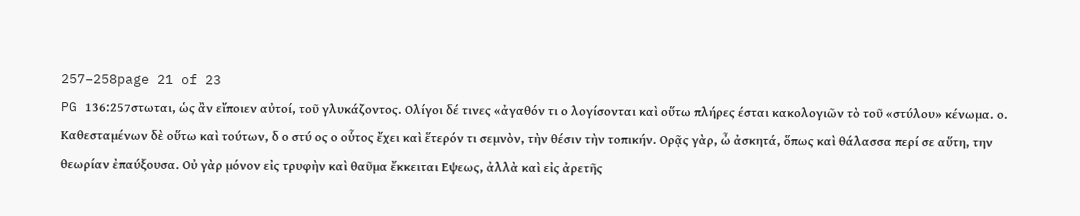257–258page 21 of 23
PG 136:257στωται, ὡς ἂν εἴποιεν αὐτοί, τοῦ γλυκάζοντος. Ολίγοι δέ τινες «ἀγαθόν τι ο λογίσονται καὶ οὕτω πλήρες έσται κακολογιῶν τὸ τοῦ «στύλου» κένωμα. ο. Καθεσταμένων δὲ οὕτω καὶ τούτων, δ ο στύ ος ο οὗτος ἔχει καὶ ἕτερόν τι σεμνὸν, τὴν θέσιν τὴν τοπικήν. Ορᾷς γὰρ, ὦ ἀσκητά, ὅπως καὶ θάλασσα περί σε αὕτη, την θεωρίαν ἐπαύξουσα. Οὐ γὰρ μόνον εἰς τρυφὴν καὶ θαῦμα ἔκκειται Εψεως, ἀλλὰ καὶ εἰς ἀρετῆς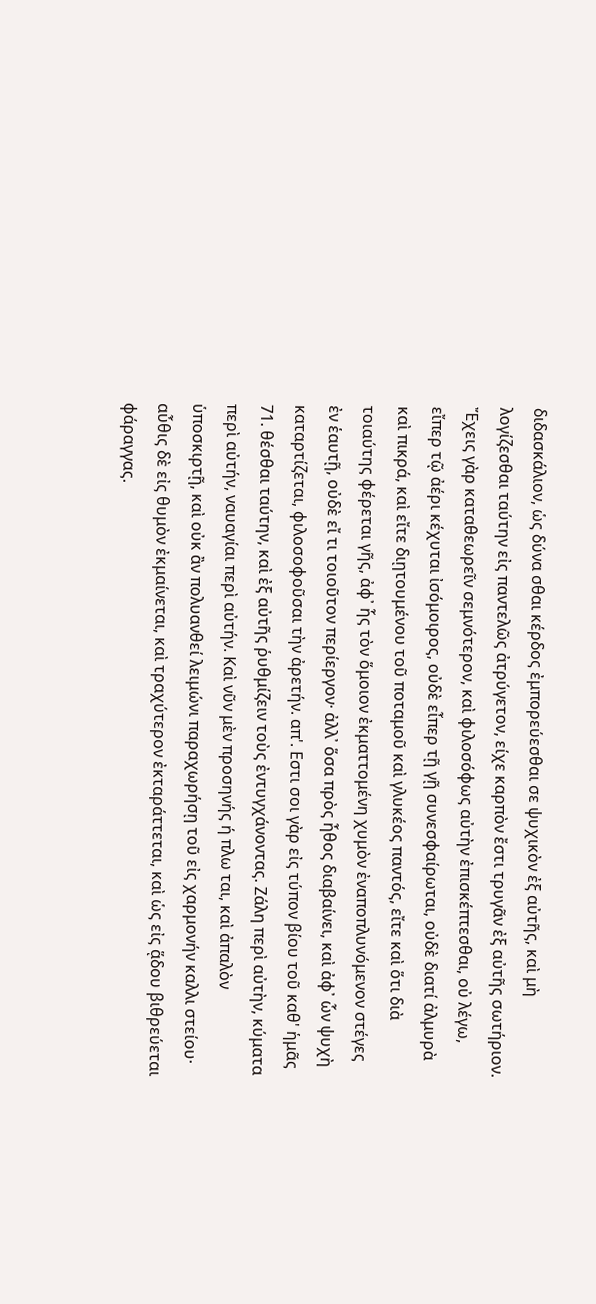διδασκάλιον, ὡς δύνα σθαι κέρδος ἐμπορεύεσθαι σε ψυχικὸν ἐξ αὐτῆς, καὶ μὴ λογίζεσθαι ταύτην εἰς παντελῶς ἀτρύγετον, είχε καρπὸν ἔστι τρυγᾶν ἐξ αὐτῆς σωτήριον. Ἔχεις γὰρ καταθεωρεῖν σεμνότερον, καὶ φιλοσόφως αὐτὴν ἐπισκέπτεσθαι, οὐ λέγω, εἴπερ τῷ ἀέρι κέχυται ἰσόμοιρος, οὐδὲ εἶπερ τῇ γῇ συνεσφαίρωται, οὐδὲ διατί ἀλμυρὰ καὶ πικρά, καὶ εἴτε διῃτουμένου τοῦ ποταμοῦ καὶ γλυκέος παντός, εἴτε καὶ ὅτι διὰ τοιαύτης φέρεται γῆς, ἀφ᾽ ἧς τὸν ὅμοιον ἐκματτομένη χυμὸν ἐναποπλυνόμενον στέγες ἐν ἑαυτῇ, οὐδὲ εἴ τι τοιοῦτον περίεργον· ἀλλ᾽ ὅσα πρὸς ἦθος διαβαίνει, καὶ ἀφ᾽ ὧν ψυχὴ καταρτίζεται, φιλοσοφοῦσαι τὴν ἀρετήν. απ'. Εστι σοι γὰρ εἰς τύπον βίου τοῦ καθ' ἡμᾶς 71. θέσθαι ταύτην, καὶ ἐξ αὐτῆς ῥυθμίζειν τοὺς ἐντυγχάνοντας. Ζάλη περὶ αὐτὴν, κύματα περὶ αὐτήν, ναυαγίαι περὶ αὐτήν. Καὶ νῦν μὲν προσηνής ή πλω ται, καὶ ἀπαλὸν ὑποσκιρτῇ, καὶ οὐκ ἂν πολυανθεί λειμώνι παραχωρήσῃ τοῦ εἰς χαρμονήν καλλι στείου· αὖθις δὲ εἰς θυμὸν ἐκμαίνεται, καὶ τραχύτερον ἐκταράττεται, καὶ ὡς εἰς ᾅδου βιθρεύεται φάραγγας.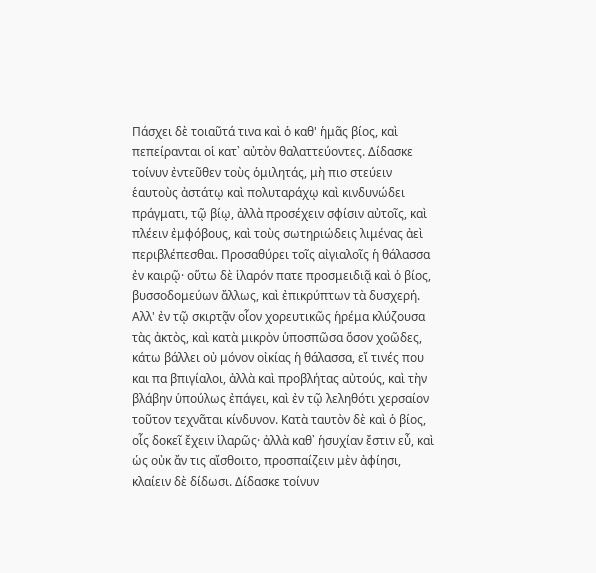Πάσχει δὲ τοιαῦτά τινα καὶ ὁ καθ' ἡμᾶς βίος, καὶ πεπείρανται οἱ κατ᾽ αὐτὸν θαλαττεύοντες. Δίδασκε τοίνυν ἐντεῦθεν τοὺς ὁμιλητάς, μὴ πιο στεύειν ἑαυτοὺς ἀστάτῳ καὶ πολυταράχῳ καὶ κινδυνώδει πράγματι, τῷ βίῳ, ἀλλὰ προσέχειν σφίσιν αὐτοῖς, καὶ πλέειν ἐμφόβους, καὶ τοὺς σωτηριώδεις λιμένας ἀεὶ περιβλέπεσθαι. Προσαθύρει τοῖς αἰγιαλοῖς ἡ θάλασσα ἐν καιρῷ· οὕτω δὲ ἱλαρόν πατε προσμειδιᾷ καὶ ὁ βίος, βυσσοδομεύων ἄλλως, καὶ ἐπικρύπτων τὰ δυσχερή. Αλλ' ἐν τῷ σκιρτᾷν οἷον χορευτικῶς ἡρέμα κλύζουσα τὰς ἀκτὸς, καὶ κατὰ μικρὸν ὑποσπῶσα ὅσον χοῶδες, κάτω βάλλει οὐ μόνον οἰκίας ἡ θάλασσα, εἴ τινές που και πα βπιγίαλοι, ἀλλὰ καὶ προβλήτας αὐτούς, καὶ τὴν βλάβην ὑπούλως ἐπάγει, καὶ ἐν τῷ λεληθότι χερσαίον τοῦτον τεχνᾶται κίνδυνον. Κατὰ ταυτὸν δὲ καὶ ὁ βίος, οἷς δοκεῖ ἔχειν ἱλαρῶς· ἀλλὰ καθ᾿ ἡσυχίαν ἔστιν εὖ, καὶ ὡς οὐκ ἄν τις αἴσθοιτο, προσπαίζειν μὲν ἀφίησι, κλαίειν δὲ δίδωσι. Δίδασκε τοίνυν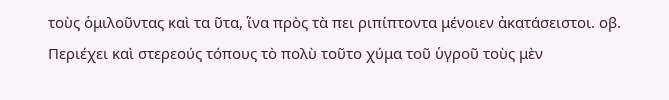τοὺς ὁμιλοῦντας καὶ τα ῦτα, ἵνα πρὸς τὰ πει ριπίπτοντα μένοιεν ἀκατάσειστοι. οβ. Περιέχει καὶ στερεούς τόπους τὸ πολὺ τοῦτο χύμα τοῦ ὑγροῦ τοὺς μὲν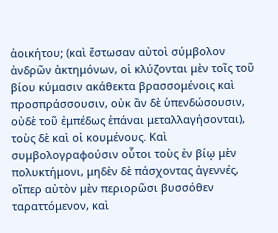ἀοικήτου; (καὶ ἔστωσαν αὐτοὶ σύμβολον ἀνδρῶν ἀκτημόνων, οἱ κλύζονται μὲν τοῖς τοῦ βίου κύμασιν ακάθεκτα βρασσομένοις καὶ προσπράσσουσιν, οὐκ ἂν δὲ ὑπενδώσουσιν, οὐδὲ τοῦ ἐμπέδως ἑπάναι μεταλλαγήσονται), τοὺς δὲ καὶ οἱ κουμένους. Καὶ συμβολογραφούσιν οὗτοι τοὺς ἐν βίῳ μὲν πολυκτήμονι, μηδὲν δὲ πάσχοντας ἀγεννές, οἴπερ αὐτὸν μὲν περιορῶσι βυσσόθεν ταραττόμενον, καὶ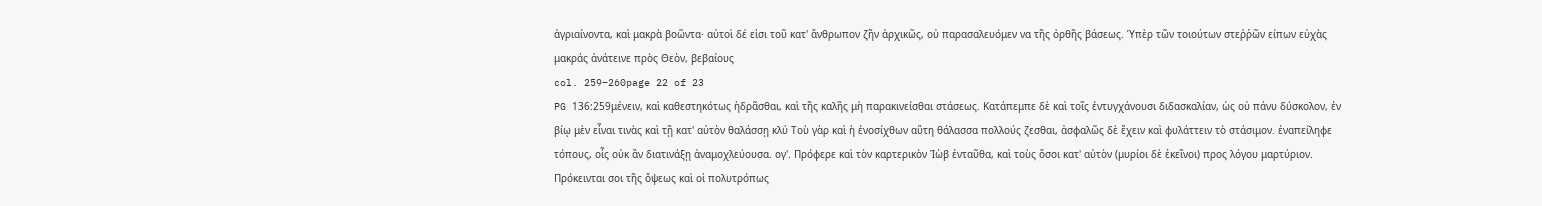ἀγριαίνοντα, καὶ μακρὰ βοῶντα· αὐτοὶ δέ εἰσι τοῦ κατ' ἄνθρωπον ζῆν ἀρχικῶς, οὐ παρασαλευόμεν να τῆς ὀρθῆς βάσεως. Ὑπὲρ τῶν τοιούτων στεῤῥῶν είπων εὐχὰς μακράς ἀνάτεινε πρὸς Θεὸν, βεβαίους
col. 259–260page 22 of 23
PG 136:259μένειν, καὶ καθεστηκότως ἡδρᾶσθαι, καὶ τῆς καλῆς μὴ παρακινείσθαι στάσεως. Κατάπεμπε δὲ καὶ τοῖς ἐντυγχάνουσι διδασκαλίαν, ὡς οὐ πάνυ δύσκολον, ἐν βίῳ μὲν εἶναι τινὰς καὶ τῇ κατ' αὐτὸν θαλάσσῃ κλύ Τοὺ γὰρ καὶ ἡ ἐνοσίχθων αὕτη θάλασσα πολλούς ζεσθαι, ἀσφαλῶς δὲ ἔχειν καὶ φυλάττειν τὸ στάσιμον. ἐναπείληφε τόπους, οἷς οὐκ ἂν διατινάξῃ ἀναμοχλεύουσα. ογ'. Πρόφερε καὶ τὸν καρτερικὸν Ἰὼβ ἐνταῦθα, καὶ τοὺς ὅσοι κατ' αὐτὸν (μυρίοι δὲ ἐκεῖνοι) προς λόγου μαρτύριον. Πρόκεινται σοι τῆς ὄψεως καὶ οἱ πολυτρόπως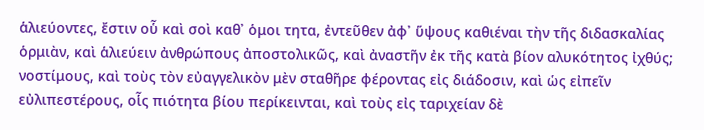ἁλιεύοντες, ἔστιν οὗ καὶ σοὶ καθ᾽ ὁμοι τητα, ἐντεῦθεν ἀφ᾽ ὕψους καθιέναι τὴν τῆς διδασκαλίας ὁρμιὰν, καὶ ἁλιεύειν ἀνθρώπους ἀποστολικῶς, καὶ ἀναστῆν ἐκ τῆς κατὰ βίον αλυκότητος ἰχθύς; νοστίμους, καὶ τοὺς τὸν εὐαγγελικὸν μὲν σταθῆρε φέροντας εἰς διάδοσιν, καὶ ὡς εἰπεῖν εὐλιπεστέρους, οἷς πιότητα βίου περίκεινται, καὶ τοὺς εἰς ταριχείαν δὲ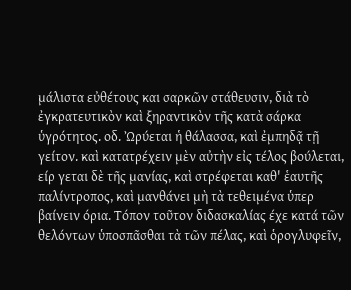μάλιστα εὐθέτους και σαρκῶν στάθευσιν, διὰ τὸ ἐγκρατευτικὸν καὶ ξηραντικὸν τῆς κατὰ σάρκα ὑγρότητος. οδ. Ὠρύεται ἡ θάλασσα, καὶ ἐμπηδᾷ τῇ γείτον. καὶ κατατρέχειν μὲν αὐτὴν εἰς τέλος βούλεται, είρ γεται δὲ τῆς μανίας, καὶ στρέφεται καθ' ἑαυτῆς παλίντροπος, καὶ μανθάνει μὴ τὰ τεθειμένα ὑπερ βαίνειν όρια. Τόπον τοῦτον διδασκαλίας έχε κατά τῶν θελόντων ὑποσπᾶσθαι τὰ τῶν πέλας, καὶ ὁρογλυφεῖν,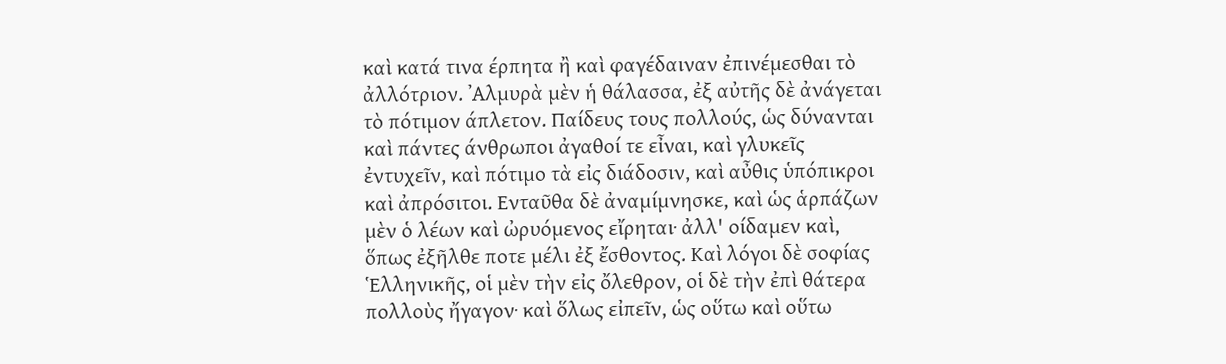καὶ κατά τινα έρπητα ἢ καὶ φαγέδαιναν ἐπινέμεσθαι τὸ ἀλλότριον. ᾿Αλμυρὰ μὲν ἡ θάλασσα, ἐξ αὐτῆς δὲ ἀνάγεται τὸ πότιμον άπλετον. Παίδευς τους πολλούς, ὡς δύνανται καὶ πάντες άνθρωποι ἀγαθοί τε εἶναι, καὶ γλυκεῖς ἐντυχεῖν, καὶ πότιμο τὰ εἰς διάδοσιν, καὶ αὖθις ὑπόπικροι καὶ ἀπρόσιτοι. Ενταῦθα δὲ ἀναμίμνησκε, καὶ ὡς ἁρπάζων μὲν ὁ λέων καὶ ὠρυόμενος εἴρηται· ἀλλ' οίδαμεν καὶ, ὅπως ἐξῆλθε ποτε μέλι ἐξ ἔσθοντος. Καὶ λόγοι δὲ σοφίας Ἑλληνικῆς, οἱ μὲν τὴν εἰς ὄλεθρον, οἱ δὲ τὴν ἐπὶ θάτερα πολλοὺς ἤγαγον· καὶ ὅλως εἰπεῖν, ὡς οὕτω καὶ οὕτω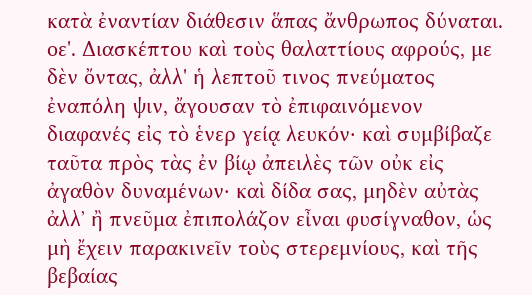κατὰ ἐναντίαν διάθεσιν ἅπας ἄνθρωπος δύναται. οε'. Διασκέπτου καὶ τοὺς θαλαττίους αφρούς, με δὲν ὄντας, ἀλλ' ἡ λεπτοῦ τινος πνεύματος ἐναπόλη ψιν, ἄγουσαν τὸ ἐπιφαινόμενον διαφανές εἰς τὸ ἑνερ γείᾳ λευκόν· καὶ συμβίβαζε ταῦτα πρὸς τὰς ἐν βίῳ ἀπειλὲς τῶν οὐκ εἰς ἀγαθὸν δυναμένων· καὶ δίδα σας, μηδὲν αὐτὰς ἀλλ᾽ ἢ πνεῦμα ἐπιπολάζον εἶναι φυσίγναθον, ὡς μὴ ἔχειν παρακινεῖν τοὺς στερεμνίους, καὶ τῆς βεβαίας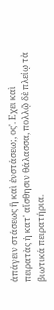ἀπάγειν στάσεως ἢ καὶ ἐνστάσεω;, ος'. Εχει καὶ πειρατὰς ἡ κατ' αἴσθησιν θάλασσα, πολλῷ δὲ πλείῳ τὰ βιωτικά πειρατήρια.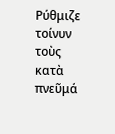Ρύθμιζε τοίνυν τοὺς κατὰ πνεῦμά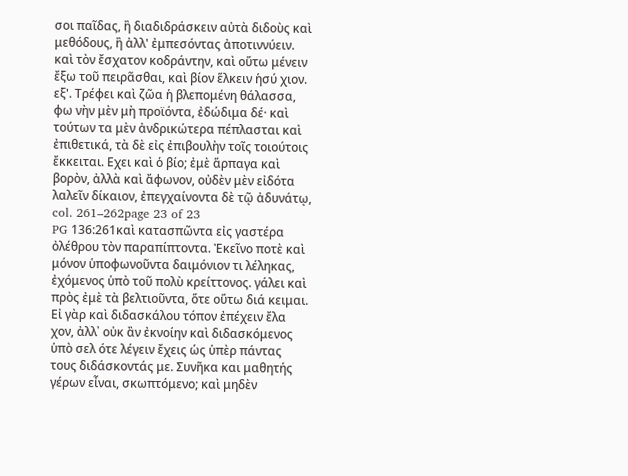σοι παῖδας, ἢ διαδιδράσκειν αὐτὰ διδοὺς καὶ μεθόδους, ἢ ἀλλ' ἐμπεσόντας ἀποτιννύειν. καὶ τὸν ἔσχατον κοδράντην, καὶ οὕτω μένειν ἔξω τοῦ πειρᾶσθαι, καὶ βίον ἕλκειν ἡσύ χιον. εξ'. Τρέφει καὶ ζῶα ἡ βλεπομένη θάλασσα, φω νὴν μὲν μὴ προϊόντα, ἐδώδιμα δέ· καὶ τούτων τα μὲν ἀνδρικώτερα πέπλασται καὶ ἐπιθετικά, τὰ δὲ εἰς ἐπιβουλὴν τοῖς τοιούτοις ἔκκειται. Εχει καὶ ὁ βίο; ἐμὲ ἅρπαγα καὶ βορὸν, ἀλλὰ καὶ ἄφωνον, οὐδὲν μὲν εἰδότα λαλεῖν δίκαιον, ἐπεγχαίνοντα δὲ τῷ ἀδυνάτῳ,
col. 261–262page 23 of 23
PG 136:261καὶ κατασπῶντα εἰς γαστέρα ὀλέθρου τὸν παραπίπτοντα. Ἐκεῖνο ποτὲ καὶ μόνον ὑποφωνοῦντα δαιμόνιον τι λέληκας, ἐχόμενος ὑπὸ τοῦ πολὺ κρείττονος. γάλει καὶ πρὸς ἐμὲ τὰ βελτιοῦντα, ὅτε οὕτω διά κειμαι. Εἰ γὰρ καὶ διδασκάλου τόπον ἐπέχειν ἔλα χον, ἀλλ᾽ οὐκ ἂν ἐκνοίην καὶ διδασκόμενος ὑπὸ σελ ότε λέγειν ἔχεις ὡς ὑπὲρ πάντας τους διδάσκοντάς με. Συνῆκα και μαθητής γέρων εἶναι, σκωπτόμενο; καὶ μηδὲν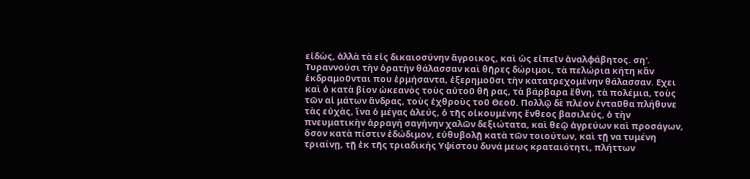εἰδὼς, ἀλλὰ τὰ εἰς δικαιοσύνην ἄγροικος, καὶ ὡς εἰπεῖν ἀναλφάβητος. ση'. Τυραννούσι τὴν ὁρατὴν θάλασσαν καὶ θῆρες δώριμοι, τὰ πελώρια κήτη κἂν ἐκδραμοῦνται που ἐρμήσαντα, ἐξερημοῦσι τὴν κατατρεχομένην θάλασσαν. Εχει καὶ ὁ κατὰ βίον ὠκεανὸς τοὺς αὐτοῦ θῆ ρας, τὰ βάρβαρα ἔθνη, τὰ πολέμια, τοὺς τῶν αἱ μάτων ἄνδρας, τοὺς ἐχθροὺς τοῦ Θεοῦ. Πολλῷ δὲ πλέον ἐνταῦθα πλήθυνε τὰς εὐχὰς, ἵνα ὁ μέγας ἀλεύς, ὁ τῆς οἰκουμένης ἔνθεος βασιλεύς, ὁ τὴν πνευματικὴν ἀρραγή σαγήνην χαλῶν δεξιώτατα, καὶ θεῷ ἀγρεύων καὶ προσάγων, ὅσον κατὰ πίστιν ἐδώδιμον, εὐθυβολῇ κατὰ τῶν τοιούτων, καὶ τῇ να τυμένη τριαίνῃ, τῇ ἐκ τῆς τριαδικής Υψίστου δυνά μεως κραταιότητι, πλήττων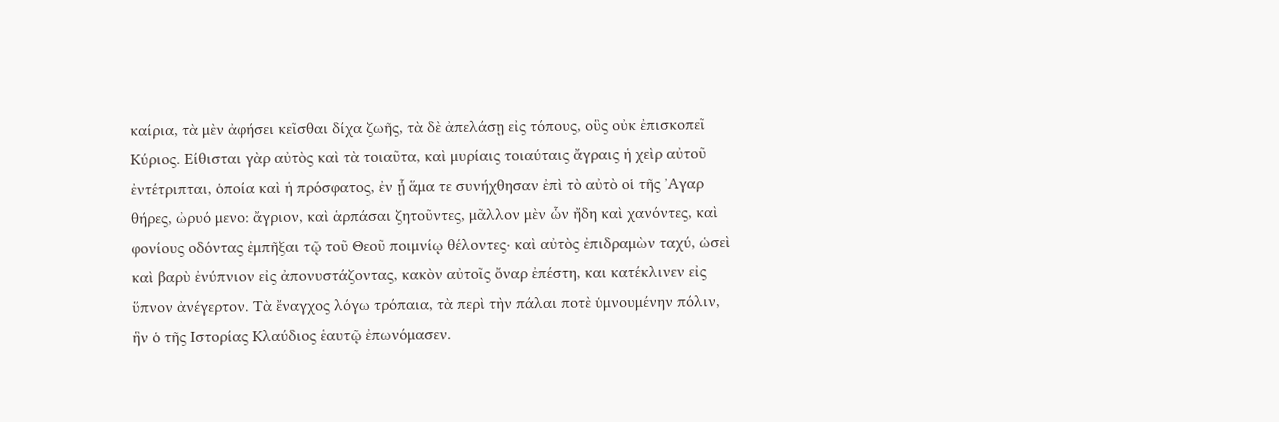καίρια, τὰ μὲν ἀφήσει κεῖσθαι δίχα ζωῆς, τὰ δὲ ἀπελάσῃ εἰς τόπους, οὓς οὐκ ἐπισκοπεῖ Κύριος. Είθισται γὰρ αὐτὸς καὶ τὰ τοιαῦτα, καὶ μυρίαις τοιαύταις ἄγραις ἡ χεὶρ αὐτοῦ ἐντέτριπται, ὁποία καὶ ἡ πρόσφατος, ἐν ᾗ ἅμα τε συνήχθησαν ἐπὶ τὸ αὐτὸ οἱ τῆς ᾿Αγαρ θήρες, ὠρυό μενο: ἄγριον, καὶ ἁρπάσαι ζητοῦντες, μᾶλλον μὲν ὧν ἤδη καὶ χανόντες, καὶ φονίους οδόντας ἐμπῆξαι τῷ τοῦ Θεοῦ ποιμνίῳ θέλοντες· καὶ αὐτὸς ἐπιδραμὼν ταχύ, ὡσεὶ καὶ βαρὺ ἐνύπνιον εἰς ἀπονυστάζοντας, κακὸν αὐτοῖς ὄναρ ἐπέστη, και κατέκλινεν εἰς ὕπνον ἀνέγερτον. Τὰ ἔναγχος λόγω τρόπαια, τὰ περὶ τὴν πάλαι ποτὲ ὑμνουμένην πόλιν, ἣν ὁ τῆς Ιστορίας Κλαύδιος ἑαυτῷ ἐπωνόμασεν.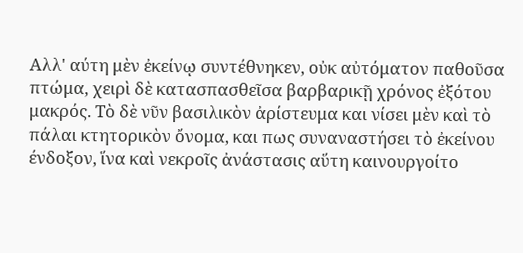Αλλ' αύτη μὲν ἐκείνῳ συντέθνηκεν, οὐκ αὐτόματον παθοῦσα πτώμα, χειρὶ δὲ κατασπασθεῖσα βαρβαρικῇ χρόνος ἐξότου μακρός. Τὸ δὲ νῦν βασιλικὸν ἀρίστευμα και νίσει μὲν καὶ τὸ πάλαι κτητορικὸν ὄνομα, και πως συναναστήσει τὸ ἐκείνου ένδοξον, ἵνα καὶ νεκροῖς ἀνάστασις αὕτη καινουργοίτο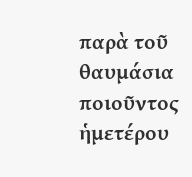παρὰ τοῦ θαυμάσια ποιοῦντος ἡμετέρου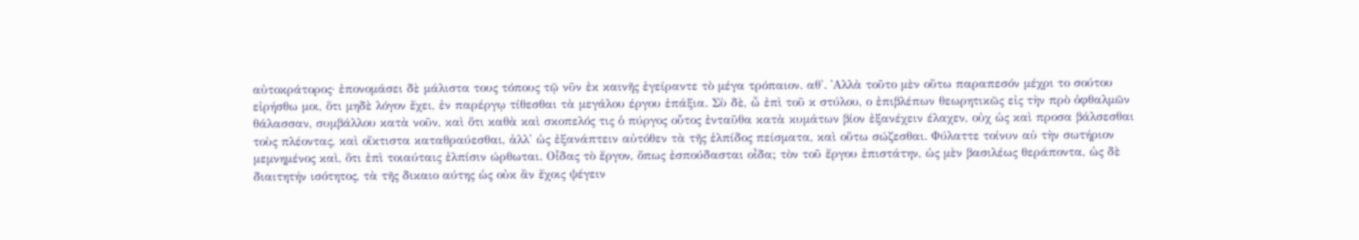αὐτοκράτορος· ἐπονομάσει δὲ μάλιστα τους τόπους τῷ νῦν ἐκ καινῆς ἐγείραντε τὸ μέγα τρόπαιον. αθ'. ᾿Αλλὰ τοῦτο μὲν οὕτω παραπεσόν μέχρι το σούτου εἰρήσθω μοι, ὅτι μηδὲ λόγον ἔχει, ἐν παρέργῳ τίθεσθαι τὰ μεγάλου έργου ἐπάξια. Σὺ δὲ, ὦ ἐπὶ τοῦ κ στύλου, ο ἐπιβλέπων θεωρητικῶς εἰς τὴν πρὸ ὀφθαλμῶν θάλασσαν, συμβάλλου κατὰ νοῦν, καὶ ὅτι καθὰ καὶ σκοπελός τις ὁ πύργος οὗτος ἐνταῦθα κατὰ κυμάτων βίον ἐξανέχειν έλαχεν, οὐχ ὡς καὶ προσα βάλσεσθαι τοὺς πλέοντας, καὶ οἴκτιστα καταθραύεσθαι, ἀλλ' ὡς ἐξανάπτειν αὐτόθεν τὰ τῆς ἐλπίδος πείσματα, καὶ οὕτω σώζεσθαι. Φύλαττε τοίνυν αὐ τὴν σωτήριον μεμνημένος καὶ, ὅτι ἐπὶ τοιαύταις ἐλπίσιν ώρθωται. Οἶδας τὸ ἔργον, ὅπως ἐσπούδασται οἶδα; τὸν τοῦ ἔργου ἐπιστάτην, ὡς μὲν βασιλέως θεράποντα, ὡς δὲ διαιτητήν ισότητος, τὰ τῆς δικαιο αύτης ὡς οὐκ ἂν ἔχοις ψέγειν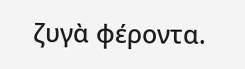ζυγὰ φέροντα.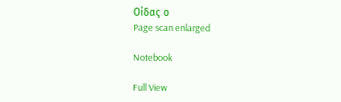Οίδας ο
Page scan enlarged

Notebook

Full View